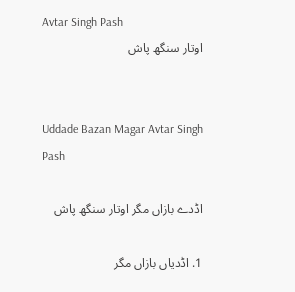Avtar Singh Pash
اوتار سنگھ پاش


Uddade Bazan Magar Avtar Singh Pash

اڈدے بازاں مگر اوتار سنگھ پاش

1. اڈدیاں بازاں مگر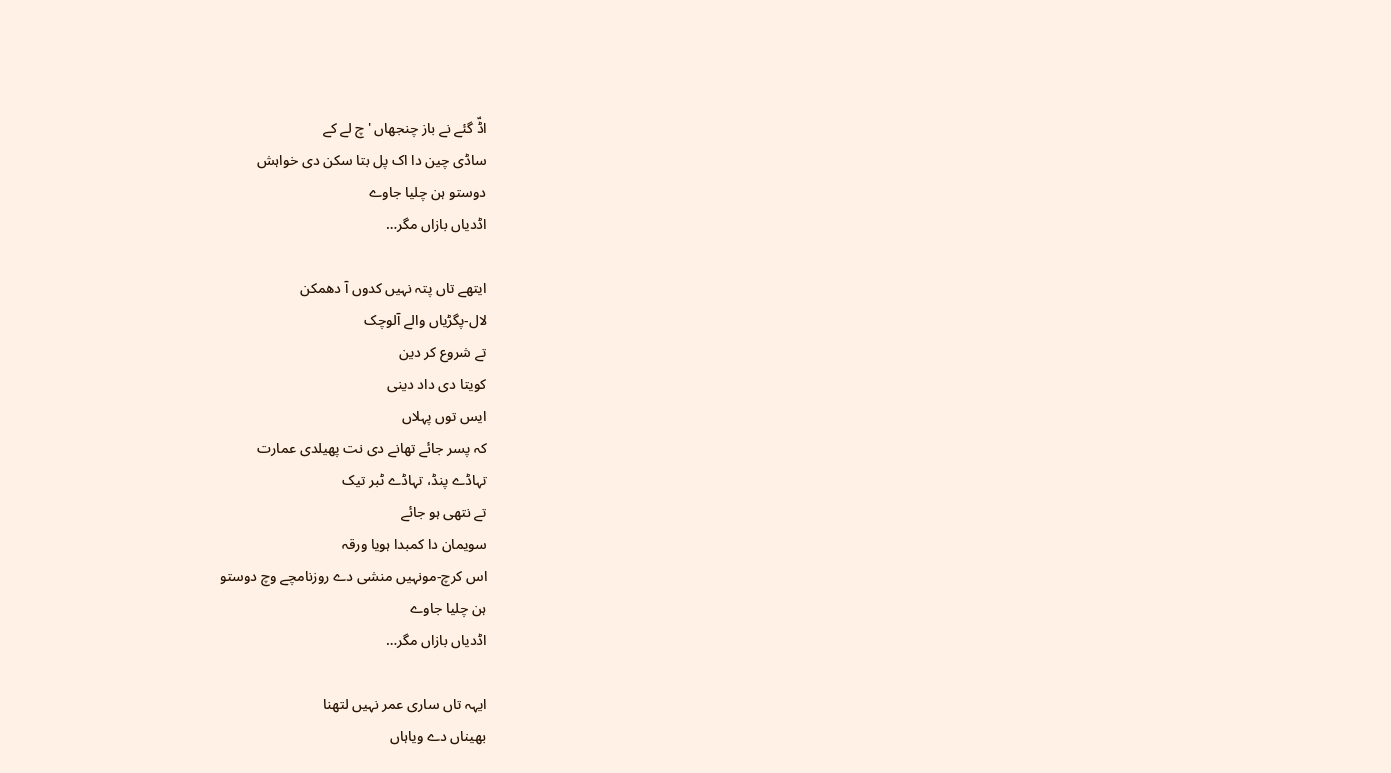اڈّ گئے نے باز چنجھاں 'چ لے کے
ساڈی چین دا اک پل بتا سکن دی خواہش
دوستو ہن چلیا جاوے
اڈدیاں بازاں مگر…

ایتھے تاں پتہ نہیں کدوں آ دھمکن
لال-پگڑیاں والے آلوچک
تے شروع کر دین
کویتا دی داد دینی
ایس توں پہلاں
کہ پسر جائے تھانے دی نت پھیلدی عمارت
تہاڈے پنڈ، تہاڈے ٹبر تیک
تے نتھی ہو جائے
سویمان دا کمبدا ہویا ورقہ
اس کرچ-مونہیں منشی دے روزنامچے وچ دوستو
ہن چلیا جاوے
اڈدیاں بازاں مگر…

ایہہ تاں ساری عمر نہیں لتھنا
بھیناں دے ویاہاں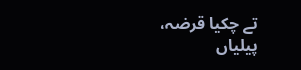تے چکیا قرضہ،
پیلیاں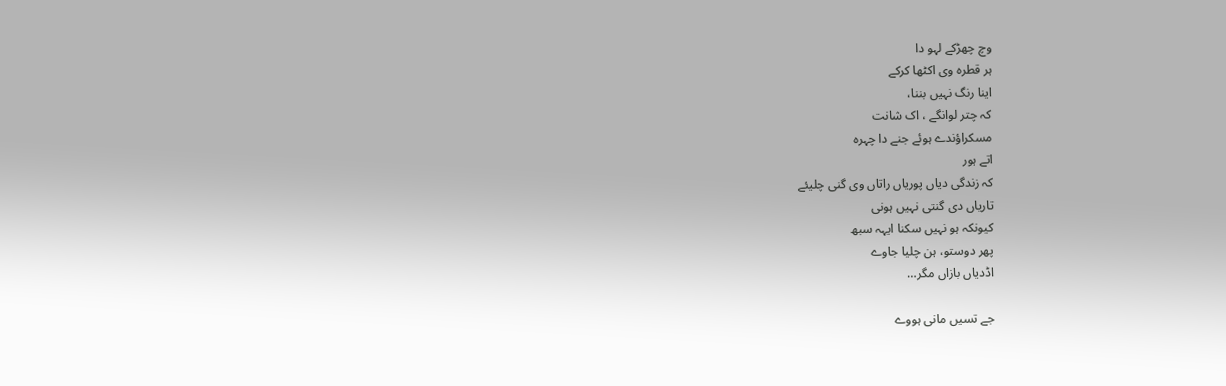وچ چھڑکے لہو دا
ہر قطرہ وی اکٹھا کرکے
اینا رنگ نہیں بننا،
کہ چتر لوانگے ، اک شانت
مسکراؤندے ہوئے جنے دا چہرہ
اتے ہور
کہ زندگی دیاں پوریاں راتاں وی گنی چلیئے
تاریاں دی گنتی نہیں ہونی
کیونکہ ہو نہیں سکنا ایہہ سبھ
پھر دوستو، ہن چلیا جاوے
اڈدیاں بازاں مگر…

جے تسیں مانی ہووے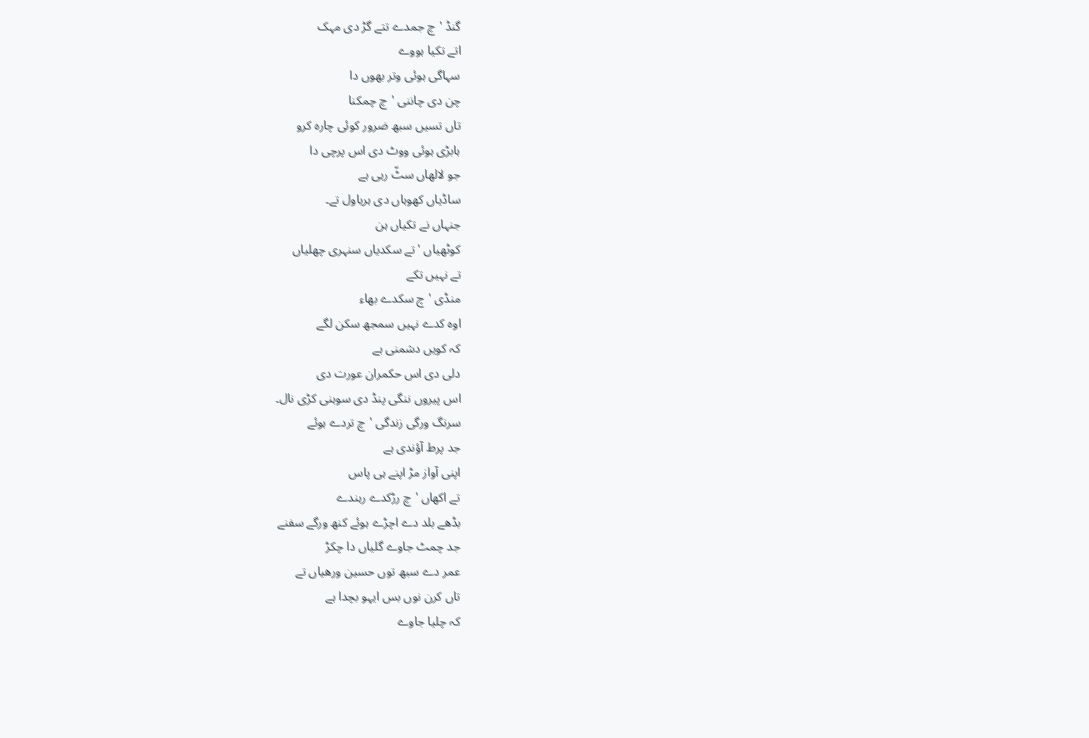گنڈ 'چ جمدے تتے گڑ دی مہک
اتے تکیا ہووے
سہاگی ہوئی وتر بھوں دا
چن دی چاننی 'چ چمکنا
تاں تسیں سبھ ضرور کوئی چارہ کرو
ہابڑی ہوئی ووٹ دی اس پرچی دا
جو لالھاں سٹّ رہی ہے
ساڈیاں کھوہاں دی ہریاول تے۔
جنہاں نے تکیاں ہن
کوٹھیاں 'تے سکدیاں سنہری چھلیاں
تے نہیں تکے
منڈی 'چ سکدے بھاء
اوہ کدے نہیں سمجھ سکن لگے
کہ کویں دشمنی ہے
دلی دی اس حکمران عورت دی
اس پیروں ننگی پنڈ دی سوہنی کڑی نال۔
سرنگ ورگی زندگی 'چ تردے ہوئے
جد پرط آؤندی ہے
اپنی آواز مڑ اپنے ہی پاس
تے اکھاں 'چ رڑکدے رہندے
بڈھے بلد دے اچڑے ہوئے کنھ ورگے سفنے
جد چمٹ جاوے گلیاں دا چکڑ
عمر دے سبھ توں حسین ورھیاں تے
تاں کرن نوں بس ایہو بچدا ہے
کہ چلیا جاوے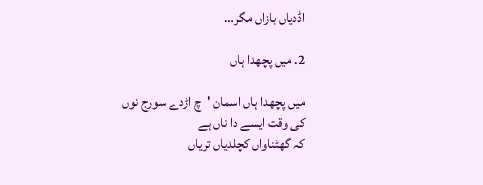اڈدیاں بازاں مگر…

2. میں پچھدا ہاں

میں پچھدا ہاں اسمان 'چ اڑدے سورج نوں
کی وقت ایسے دا ناں ہے
کہ گھٹناواں کچلدیاں تریاں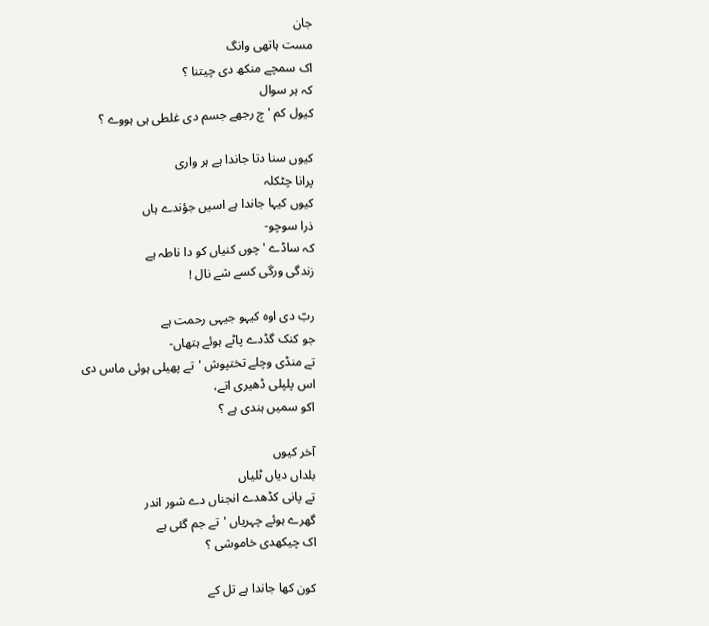جان
مست ہاتھی وانگ
اک سمچے منکھ دی چیتنا ؟
کہ ہر سوال
کیول کم 'چ رجھے جسم دی غلطی ہی ہووے ؟

کیوں سنا دتا جاندا ہے ہر واری
پرانا چٹکلہ
کیوں کیہا جاندا ہے اسیں جؤندے ہاں
ذرا سوچو-
کہ ساڈے 'چوں کنیاں کو دا ناطہ ہے
زندگی ورگی کسے شے نال !

ربّ دی اوہ کیہو جیہی رحمت ہے
جو کنک گڈدے پاٹے ہوئے ہتھاں-
تے منڈی وچلے تختپوش 'تے پھیلی ہوئی ماس دی
اس پلپلی ڈھیری اتے،
اکو سمیں ہندی ہے ؟

آخر کیوں
بلداں دیاں ٹلیاں
تے پانی کڈھدے انجناں دے شور اندر
گھرے ہوئے چہریاں 'تے جم گئی ہے
اک چیکھدی خاموشی ؟

کون کھا جاندا ہے تل کے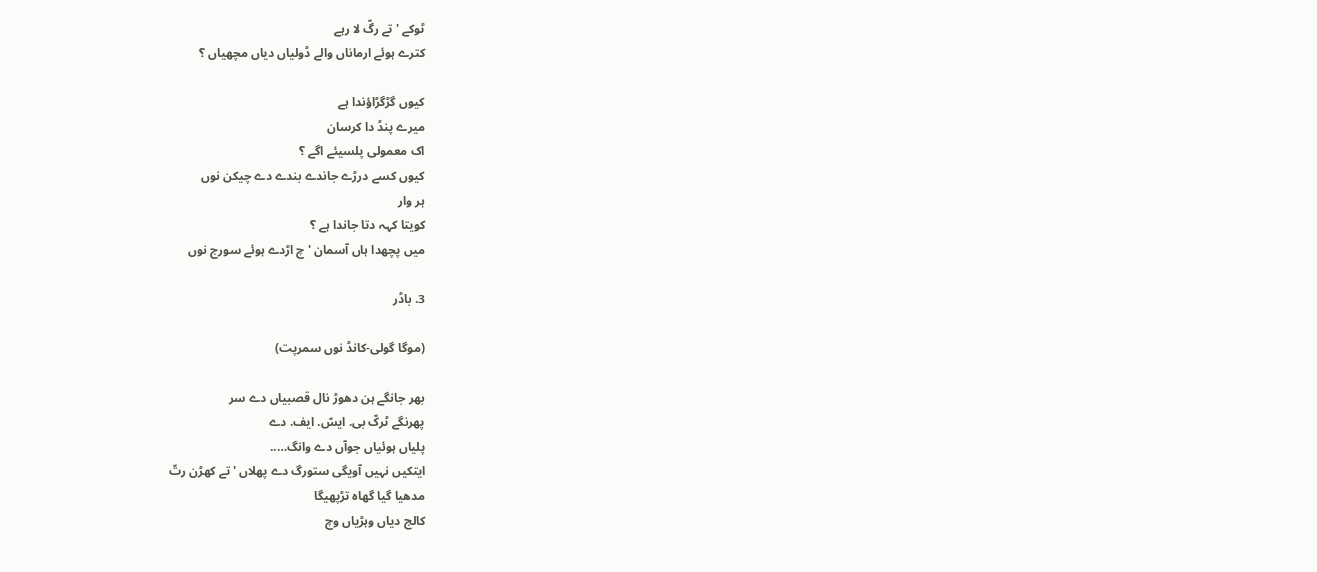ٹوکے 'تے رگّ لا رہے
کترے ہوئے ارماناں والے ڈولیاں دیاں مچھیاں ؟

کیوں گڑگڑاؤندا ہے
میرے پنڈ دا کرسان
اک معمولی پلسیئے اگے ؟
کیوں کسے درڑے جاندے بندے دے چیکن نوں
ہر وار
کویتا کہہ دتا جاندا ہے ؟
میں پچھدا ہاں آسمان 'چ اڑدے ہوئے سورج نوں

3. باڈر

(موگا گولی-کانڈ نوں سمرپت)

بھر جانگے ہن دھوڑ نال قصبیاں دے سر
پھرنگے ٹرکّ بی. ایسّ. ایف. دے
پلیاں ہوئیاں جوآں دے وانگ…..
ایتکیں نہیں آویگی ستورگ دے پھلاں 'تے کھڑن رتّ
مدھیا گیا گھاہ تڑپھیگا
کالج دیاں وہڑیاں وچ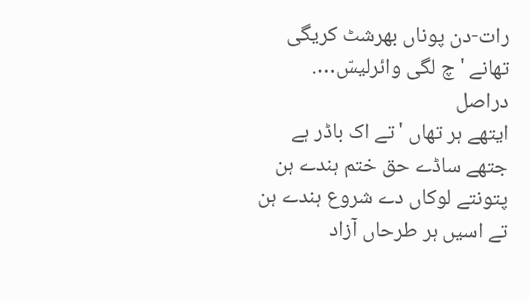رات-دن پوناں بھرشٹ کریگی
تھانے 'چ لگی وائرلیسّ….
دراصل
ایتھے ہر تھاں 'تے اک باڈر ہے
جتھے ساڈے حق ختم ہندے ہن
پتونتے لوکاں دے شروع ہندے ہن
تے اسیں ہر طرحاں آزاد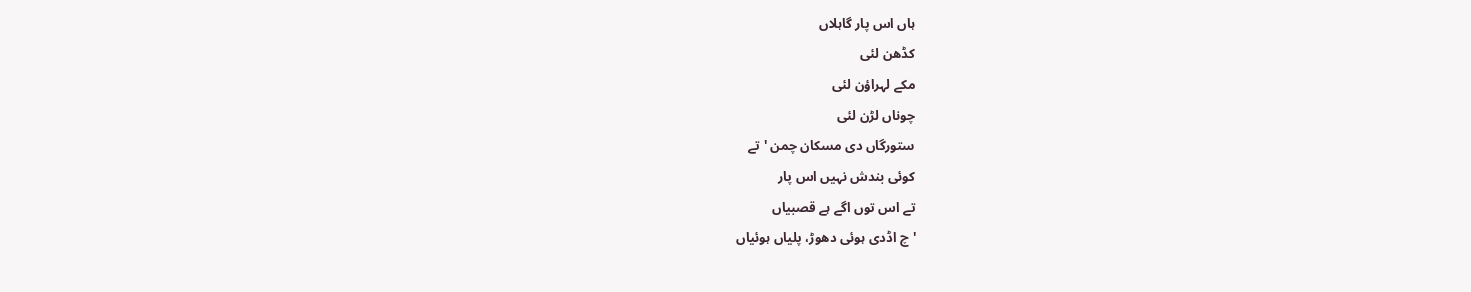ہاں اس پار گاہلاں
کڈھن لئی
مکے لہراؤن لئی
چوناں لڑن لئی
ستورگاں دی مسکان چمن 'تے
کوئی بندش نہیں اس پار
تے اس توں اگے ہے قصبیاں
'چ اڈدی ہوئی دھوڑ، پلیاں ہوئیاں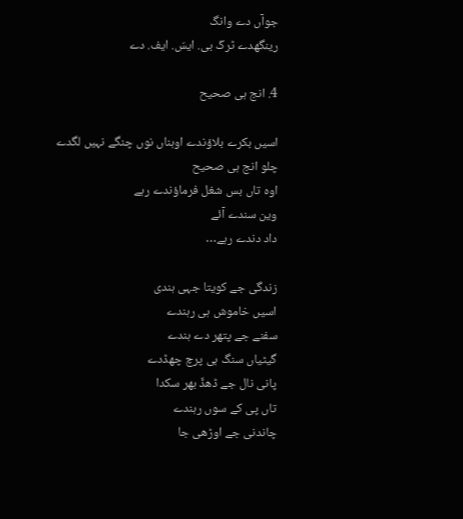جوآں دے وانگ
رینگھدے ٹرکّ بی. ایسّ. ایف. دے

4. انج ہی صحیح

اسیں بکرے بلاؤندے اوہناں نوں چنگے نہیں لگدے
چلو انج ہی صحیح
اوہ تاں بس شغل فرماؤندے رہے
وین سندے آئے
داد دندے رہے…

زندگی جے کویتا جہی ہندی
اسیں خاموش ہی رہندے
سفنے جے پتھر دے ہندے
گیٹیاں سنگ ہی پرچ چھڈدے
پانی نال جے ڈھڈّ بھر سکدا
تاں پی کے سوں رہندے
چاندنی جے اوڑھی جا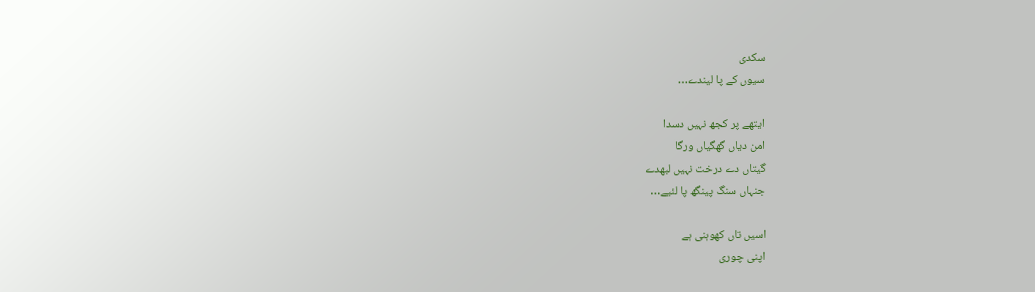سکدی
سیوں کے پا لیندے…

ایتھے پر کجھ نہیں دسدا
امن دیاں گھگیاں ورگا
گیتاں دے درخت نہیں لبھدے
جنہاں سنگ پینگھ پا لئیے…

اسیں تاں کھوہنی ہے
اپنی چوری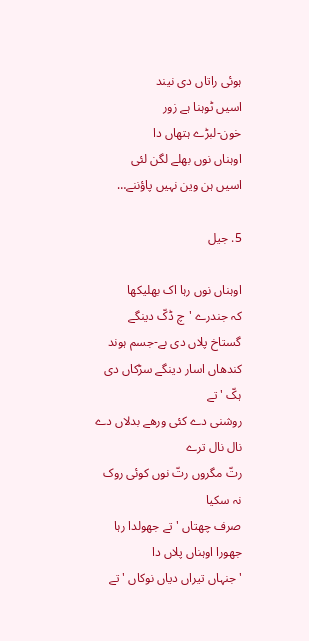ہوئی راتاں دی نیند
اسیں ٹوہنا ہے زور
خون-لبڑے ہتھاں دا
اوہناں نوں بھلے لگن لئی
اسیں ہن وین نہیں پاؤننے…

5. جیل

اوہناں نوں رہا اک بھلیکھا
کہ جندرے 'چ ڈکّ دینگے
گستاخ پلاں دی بے-جسم ہوند
کندھاں اسار دینگے سڑکاں دی ہکّ 'تے
روشنی دے کئی ورھے بدلاں دے نال نال ترے
رتّ مگروں رتّ نوں کوئی روک نہ سکیا
صرف چھتاں 'تے جھولدا رہا
جھورا اوہناں پلاں دا
'جنہاں تیراں دیاں نوکاں 'تے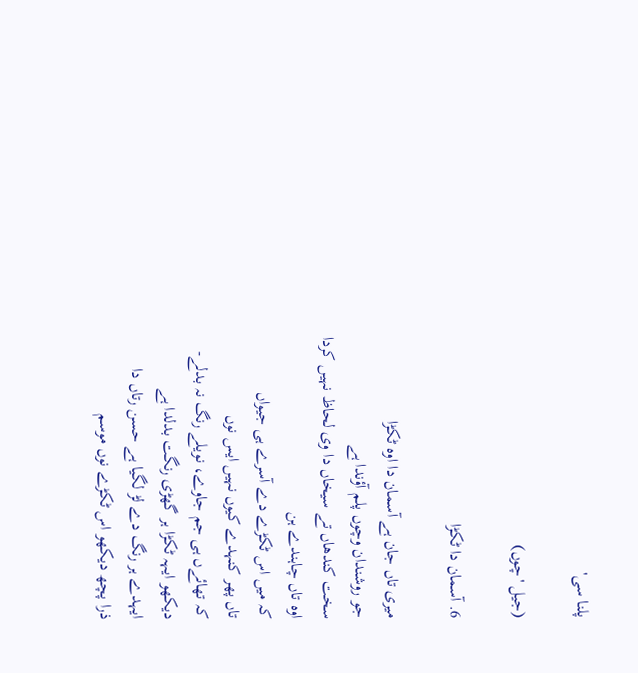پلنا سی'

(جیل 'چوں)

6. آسمان دا ٹکڑا

میری تاں جان ہے آسمان دا اوہ ٹکڑا
جو روشندان وچوں پلم آؤندا ہے
سخت کندھاں تے سیخاں دا وی لحاظ نہیں کردا
اوہ تاں چاہندے ہن
کہ میں اس ٹکڑے دے آسرے ہی جیواں
تاں پھر کنہدے کیوں نہیں ایس نوں
کہ تھائےں ہی جم جاوے، نویلے رنگ نہ بدلے-
دیکھو ایہہ ٹکڑا ہر گھڑی رنگت بدلدا ہے
ایہدے ہر رنگ دے لڑ لگیا ہے حسن رتاں دا
ذرا پچھ دیکھو اس ٹکڑے نوں موسم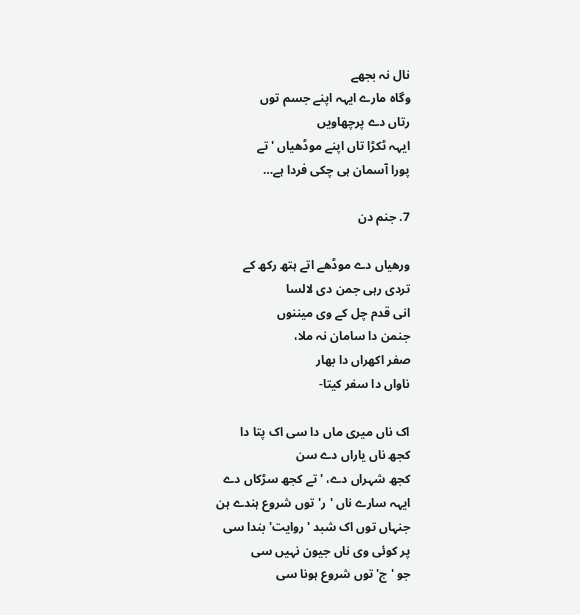نال نہ بجھے
وگاہ مارے ایہہ اپنے جسم توں
رتاں دے پرچھاویں
ایہہ ٹکڑا تاں اپنے موڈھیاں 'تے
پورا آسمان ہی چکی فردا ہے…

7. جنم دن

ورھیاں دے موڈھے اتے ہتھ رکھ کے
تردی رہی جمن دی لالسا
انی قدم چل کے وی میننوں
جنمن دا سامان نہ ملا،
صفر اکھراں دا بھار
ناواں دا سفر کیتا-

اک ناں میری ماں دا سی اک پتا دا
کجھ ناں یاراں دے سن
کجھ شہراں دے، 'تے کجھ سڑکاں دے
ایہہ سارے ناں 'ر' توں شروع ہندے ہن
جنہاں توں اک شبد 'روایت' بندا سی
پر کوئی وی ناں جیون نہیں سی
جو 'ج' توں شروع ہونا سی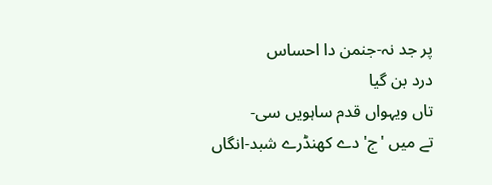پر جد نہ-جنمن دا احساس
درد بن گیا
تاں ویہواں قدم ساہویں سی-
تے میں 'ج' دے کھنڈرے شبد-انگاں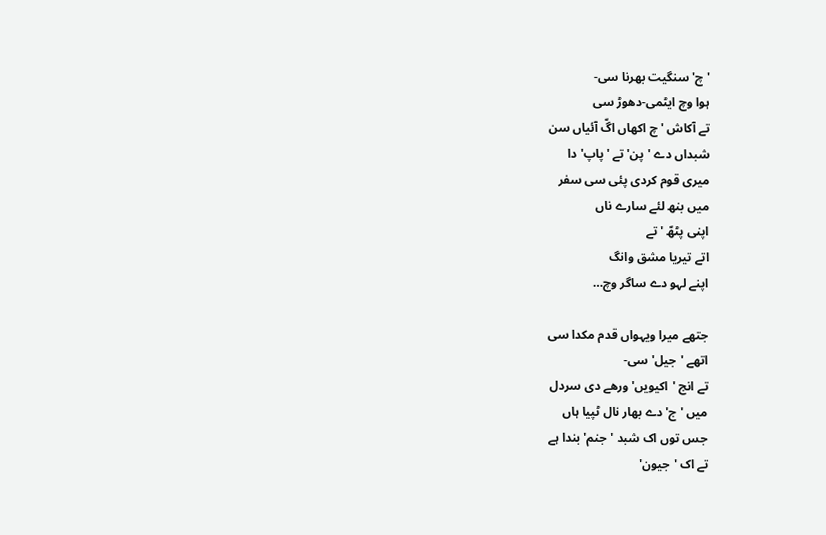'چ' سنگیت بھرنا سی-
ہوا وچ ایٹمی-دھوڑ سی
تے آکاش 'چ اکھاں اگّ آئیاں سن
شبداں دے 'پن' تے 'پاپ' دا
میری قوم کردی پئی سی سفر
میں بنھ لئے سارے ناں
اپنی پٹھّ 'تے
اتے تیریا مشق وانگ
اپنے لہو دے ساگر وچ…

جتھے میرا ویہواں قدم مکدا سی
اتھے 'جیل' سی-
تے انج 'اکیویں' ورھے دی سردل
میں 'ج' دے بھار نال ٹپیا ہاں
جس توں اک شبد 'جنم' بندا ہے
تے اک 'جیون'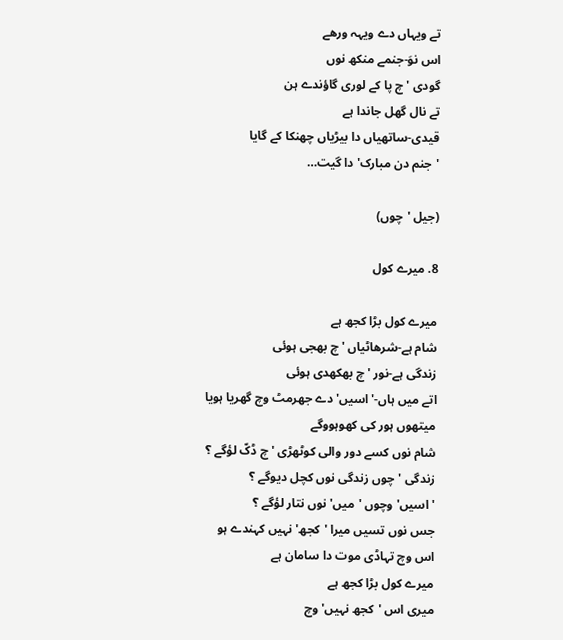تے ویہاں دے ویہہ ورھے
اس نوَ-جنمے منکھ نوں
گودی 'چ پا کے لوری گاؤندے ہن
تے نال گھل جاندا ہے
قیدی-ساتھیاں دا بیڑیاں چھنکا کے گایا
'جنم دن مبارک' دا گیت…

(جیل 'چوں)

8. میرے کول

میرے کول بڑا کجھ ہے
شام ہے-شرھاٹیاں 'چ بھجی ہوئی
زندگی ہے-نور 'چ بھکھدی ہوئی
اتے میں ہاں-'اسیں' دے جھرمٹ وچ گھریا ہویا
میتھوں ہور کی کھوہووگے
شام نوں کسے دور والی کوٹھڑی 'چ ڈکّ لؤگے ؟
زندگی 'چوں زندگی نوں کچل دیوگے ؟
'اسیں' وچوں 'میں' نوں نتار لؤگے ؟
جس نوں تسیں میرا 'کجھ' نہیں کہندے ہو
اس وچ تہاڈی موت دا سامان ہے
میرے کول بڑا کجھ ہے
میری اس 'کجھ نہیں' وچ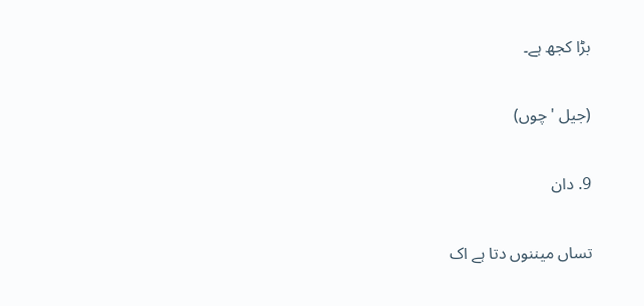بڑا کجھ ہے۔

(جیل 'چوں)

9. دان

تساں میننوں دتا ہے اک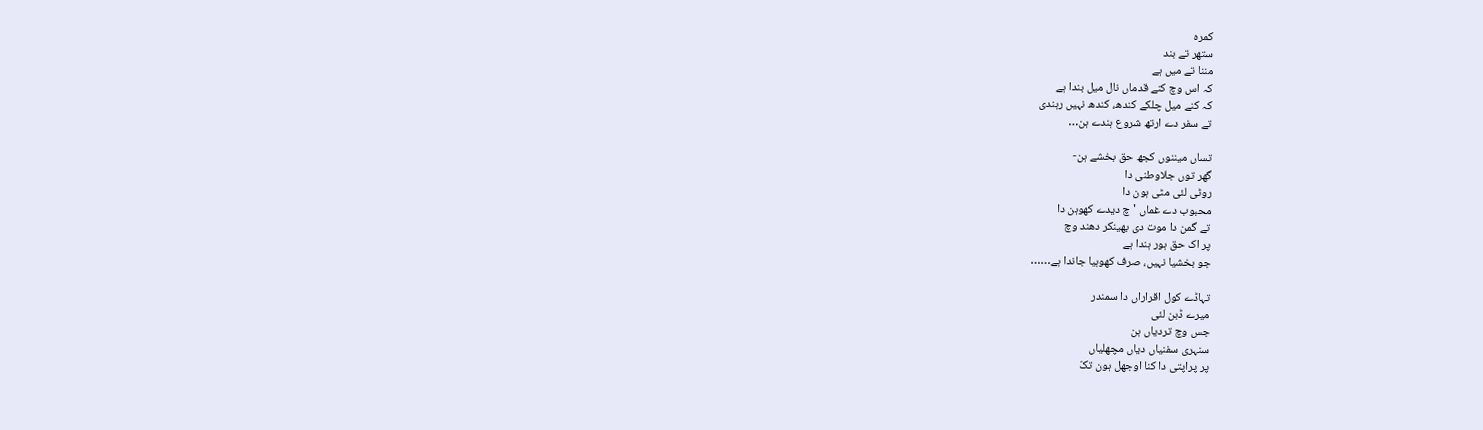کمرہ
ستھر تے بند
مننا تے میں ہے
کہ اس وچ کنے قدماں نال میل بندا ہے
کہ کنے میل چلکے کندھ، کندھ نہیں رہندی
تے سفر دے ارتھ شروع ہندے ہن…

تساں میننوں کجھ حق بخشے ہن-
گھر توں جلاوطنی دا
روٹی لئی مٹی ہون دا
محبوب دے غماں 'چ دیدے کھوہن دا
تے گمن دا موت دی بھینکر دھند وچ
پر اک حق ہور ہندا ہے
جو بخشیا نہیں، صرف کھوہیا جاندا ہے……

تہاڈے کول اقراراں دا سمندر
میرے ڈبن لئی
جس وچ تردیاں ہن
سنہری سفنیاں دیاں مچھلیاں
پر پراپتی دا کنا اوجھل ہون تکّ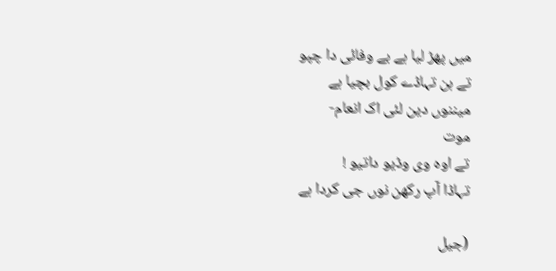میں پھڑ لیا ہے بے وفائی دا چپو
تے ہن تہاڈے کول بچیا ہے
میننوں دین لئی اک انعام-
موت
تے اوہ وی وڈیو داتیو !
تہاڈا آپ رکھن نوں جی کردا ہے

(جیل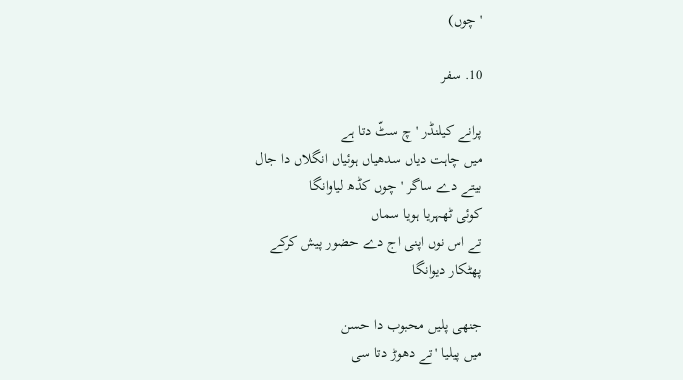'چوں)

10. سفر

پرانے کیلنڈر 'چ سٹّ دتا ہے
میں چاہت دیاں سدھیاں ہوئیاں انگلاں دا جال
بیتے دے ساگر 'چوں کڈھ لیاوانگا
کوئی ٹھہریا ہویا سماں
تے اس نوں اپنی اج دے حضور پیش کرکے
پھٹکار دیوانگا

جنھی پلیں محبوب دا حسن
میں پیلیا 'تے دھوڑ دتا سی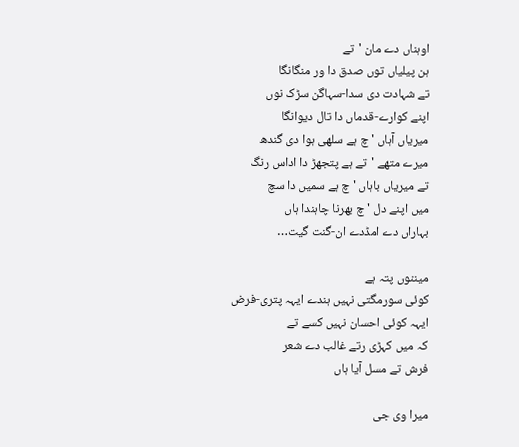اوہناں دے مان 'تے
ہن پیلیاں توں صدق دا ور منگانگا
تے شہادت دی سدا-سہاگن سڑک نوں
اپنے کوارے-قدماں دا تال دیوانگا
میریاں آہاں 'چ ہے سلھی ہوا دی گندھ
میرے متھے 'تے ہے پتجھڑ دا اداس رنگ
تے میریاں باہاں 'چ ہے سمیں دا سچ
میں اپنے دل 'چ بھرنا چاہندا ہاں
بہاراں دے امڈدے ان-گنت گیت…

میننوں پتہ ہے
کوئی سورمگتی نہیں ہندے ایہہ پتری-فرض
ایہہ کوئی احسان نہیں کسے تے
کہ میں کہڑی رتے غالب دے شعر
فرش تے مسل آیا ہاں

میرا وی جی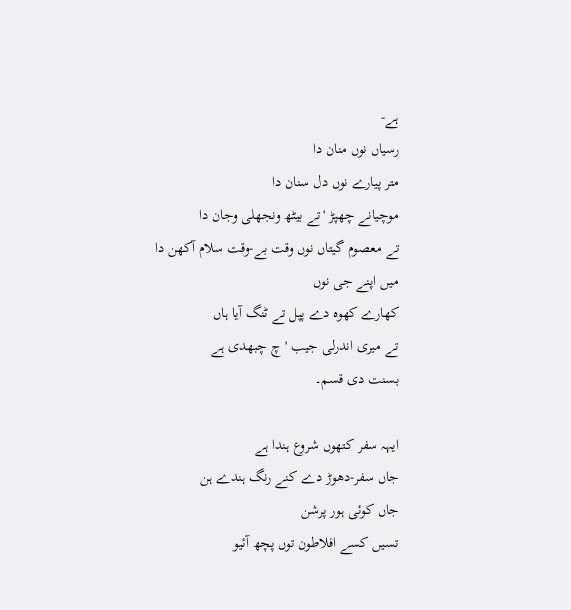ہے-
رسیاں نوں منان دا
متر پیارے نوں دل سنان دا
موچیانے چھپڑ 'تے بیٹھ ونجھلی وجان دا
تے معصوم گیتاں نوں وقت بے-وقت سلام آکھن دا
میں اپنے جی نوں
کھارے کھوہ دے پپل تے ٹنگ آیا ہاں
تے میری اندرلی جیب 'چ چبھدی ہے
بسنت دی قسم۔

ایہہ سفر کتھوں شروع ہندا ہے
جاں سفر-دھوڑ دے کنے رنگ ہندے ہن
جاں کوئی ہور پرشن
تسیں کسے افلاطون توں پچھ آئیو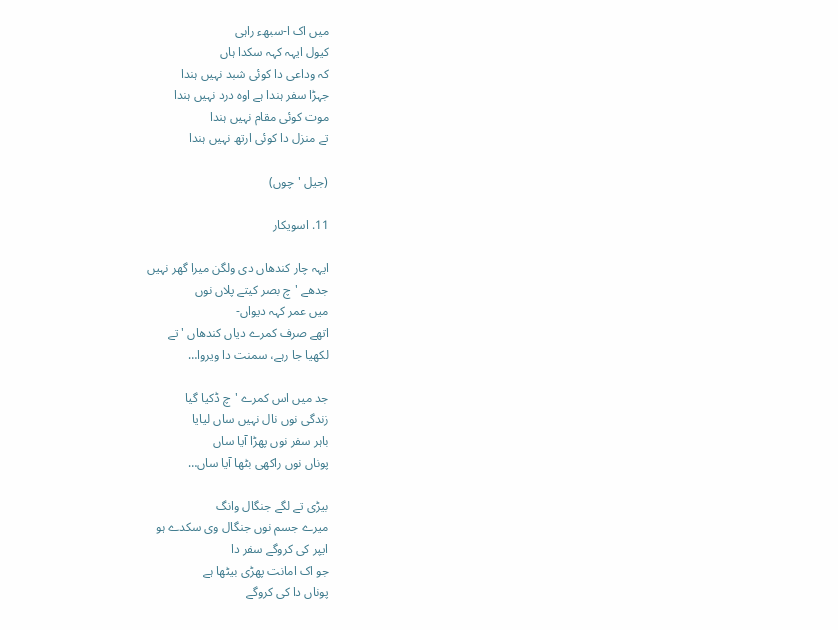میں اک ا-سبھء راہی
کیول ایہہ کہہ سکدا ہاں
کہ وداعی دا کوئی شبد نہیں ہندا
جہڑا سفر ہندا ہے اوہ درد نہیں ہندا
موت کوئی مقام نہیں ہندا
تے منزل دا کوئی ارتھ نہیں ہندا

(جیل 'چوں)

11. اسویکار

ایہہ چار کندھاں دی ولگن میرا گھر نہیں
جدھے 'چ بصر کیتے پلاں نوں
میں عمر کہہ دیواں-
اتھے صرف کمرے دیاں کندھاں 'تے
لکھیا جا رہے، سمنت دا ویروا…

جد میں اس کمرے 'چ ڈکیا گیا
زندگی نوں نال نہیں ساں لیایا
باہر سفر نوں پھڑا آیا ساں
پوناں نوں راکھی بٹھا آیا ساں…

بیڑی تے لگے جنگال وانگ
میرے جسم نوں جنگال وی سکدے ہو
ایپر کی کروگے سفر دا
جو اک امانت پھڑی بیٹھا ہے
پوناں دا کی کروگے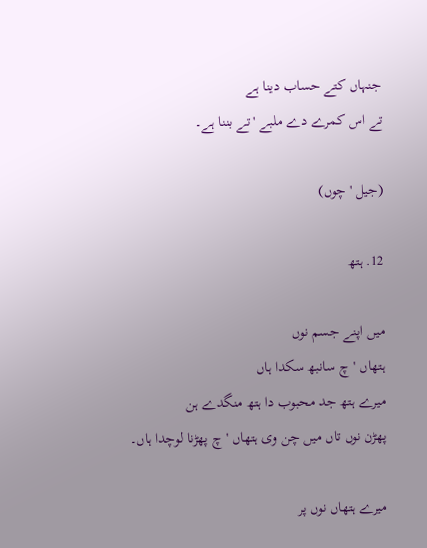جنہاں کتے حساب دینا ہے
تے اس کمرے دے ملبے 'تے بننا ہے۔

(جیل 'چوں)

12. ہتھ

میں اپنے جسم نوں
ہتھاں 'چ سانبھ سکدا ہاں
میرے ہتھ جد محبوب دا ہتھ منگدے ہن
پھڑن نوں تاں میں چن وی ہتھاں 'چ پھڑنا لوچدا ہاں۔

میرے ہتھاں نوں پر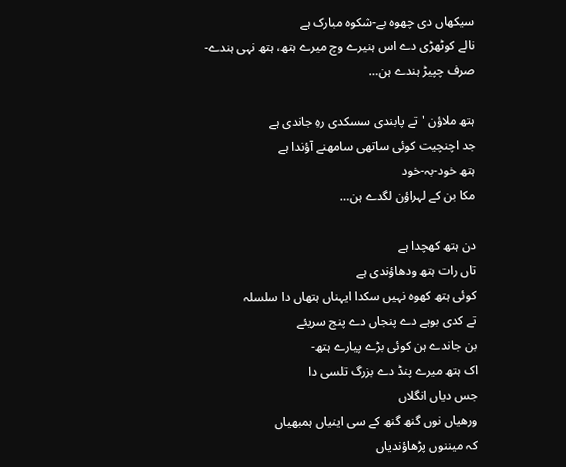سیکھاں دی چھوہ بے-شکوہ مبارک ہے
نالے کوٹھڑی دے اس ہنیرے وچ میرے ہتھ، ہتھ نہی ہندے-
صرف چپیڑ ہندے ہن…

ہتھ ملاؤن 'تے پابندی سسکدی رہِ جاندی ہے
جد اچنچیت کوئی ساتھی سامھنے آؤندا ہے
ہتھ خود-بہ-خود
مکا بن کے لہراؤن لگدے ہن…

دن ہتھ کھچدا ہے
تاں رات ہتھ ودھاؤندی ہے
کوئی ہتھ کھوہ نہیں سکدا ایہناں ہتھاں دا سلسلہ
تے کدی بوہے دے پنجاں دے پنج سریئے
بن جاندے ہن کوئی بڑے پیارے ہتھ-
اک ہتھ میرے پنڈ دے بزرگ تلسی دا
جس دیاں انگلاں
ورھیاں نوں گنھ گنھ کے سی اینیاں ہمبھیاں
کہ میننوں پڑھاؤندیاں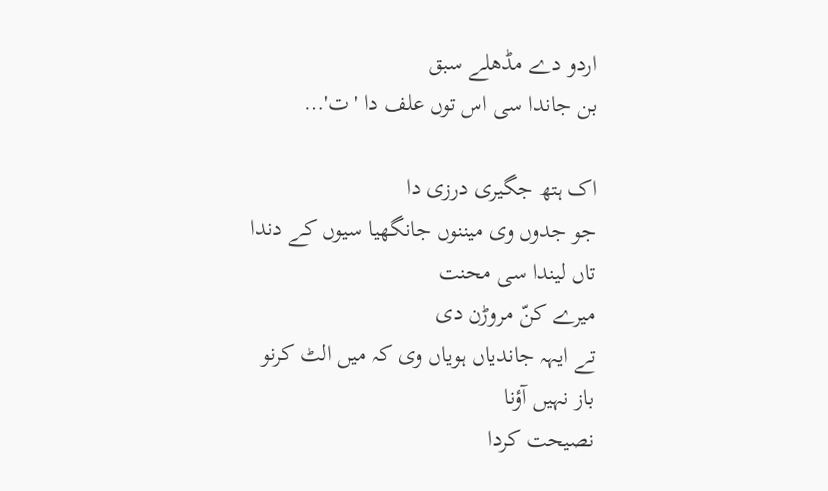اردو دے مڈھلے سبق
بن جاندا سی اس توں علف دا 'ت'…

اک ہتھ جگیری درزی دا
جو جدوں وی میننوں جانگھیا سیوں کے دندا
تاں لیندا سی محنت
میرے کنّ مروڑن دی
تے ایہہ جاندیاں ہویاں وی کہ میں الٹ کرنو
باز نہیں آؤنا
نصیحت کردا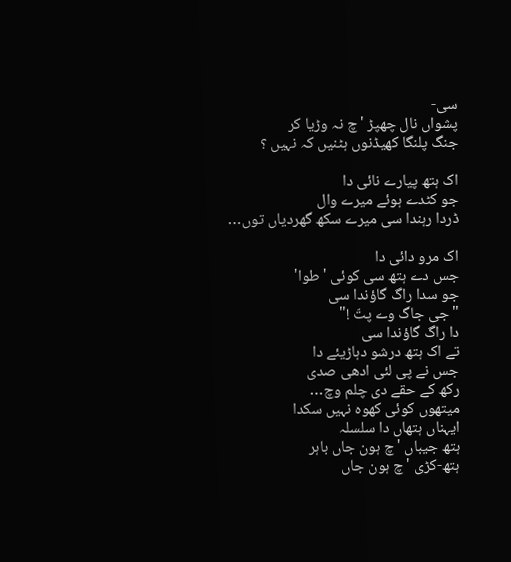سی-
پشواں نال چھپڑ 'چ نہ وڑیا کر
جنگ پلنگا کھیڈنوں ہٹنیں کہ نہیں ؟

اک ہتھ پیارے نائی دا
جو کٹدے ہوئے میرے وال
ڈردا رہندا سی میرے سکھ گھردیاں توں…

اک مرو دائی دا
جس دے ہتھ سی کوئی 'طوا'
جو سدا راگ گاؤندا سی
"جی جاگ وے پتّ !"
دا راگ گاؤندا سی
تے اک ہتھ درشو دہاڑیئے دا
جس نے پی لئی ادھی صدی
رکھ کے حقے دی چلم وچ…
میتھوں کوئی کھوہ نہیں سکدا
ایہناں ہتھاں دا سلسلہ
ہتھ جیباں 'چ ہون جاں باہر
ہتھ-کڑی 'چ ہون جاں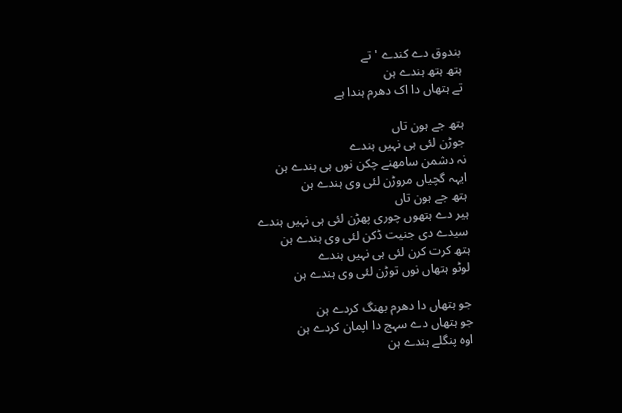بندوق دے کندے 'تے
ہتھ ہتھ ہندے ہن
تے ہتھاں دا اک دھرم ہندا ہے

ہتھ جے ہون تاں
جوڑن لئی ہی نہیں ہندے
نہ دشمن سامھنے چکن نوں ہی ہندے ہن
ایہہ گچیاں مروڑن لئی وی ہندے ہن
ہتھ جے ہون تاں
ہیر دے ہتھوں چوری پھڑن لئی ہی نہیں ہندے
سیدے دی جنیت ڈکن لئی وی ہندے ہن
ہتھ کرت کرن لئی ہی نہیں ہندے
لوٹو ہتھاں نوں توڑن لئی وی ہندے ہن

جو ہتھاں دا دھرم بھنگ کردے ہن
جو ہتھاں دے سہج دا اپمان کردے ہن
اوہ پنگلے ہندے ہن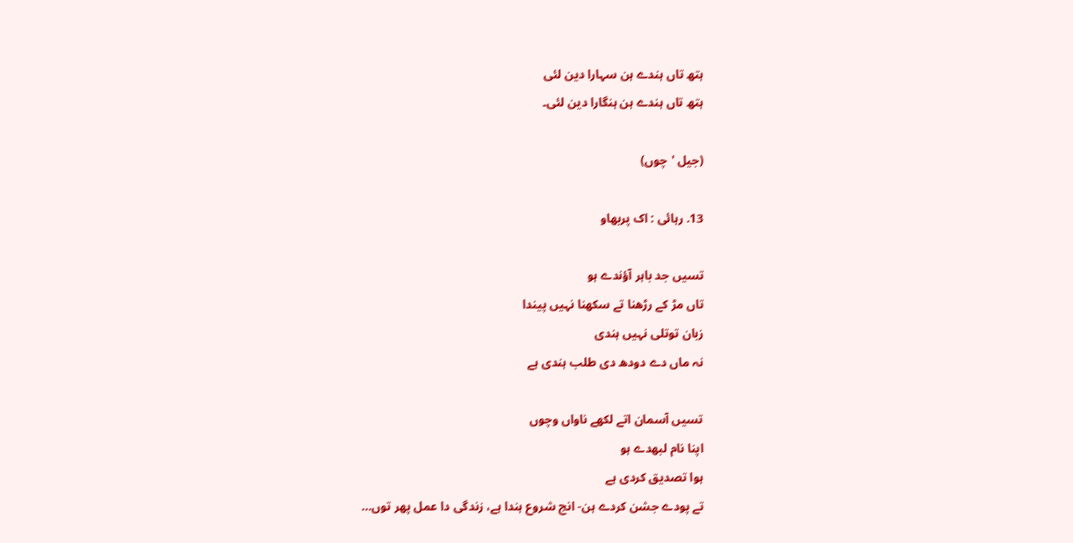ہتھ تاں ہندے ہن سہارا دین لئی
ہتھ تاں ہندے ہن ہنگارا دین لئی۔

(جیل 'چوں)

13. رہائی : اک پربھاو

تسیں جد باہر آؤندے ہو
تاں مڑ کے رڑھنا تے سکھنا نہیں پیندا
زبان توتلی نہیں ہندی
نہ ماں دے دودھ دی طلب ہندی ہے

تسیں آسمان اتے لکھے ناواں وچوں
اپنا نام لبھدے ہو
ہوا تصدیق کردی ہے
تے پودے جشن کردے ہن- انج شروع ہندا ہے، زندگی دا عمل پھر توں…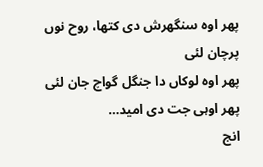پھر اوہ سنگھرش دی کتھا، روح نوں پرچان لئی
پھر اوہ لوکاں دا جنگل گواچ جان لئی
پھر اوہی جت دی امید…
انج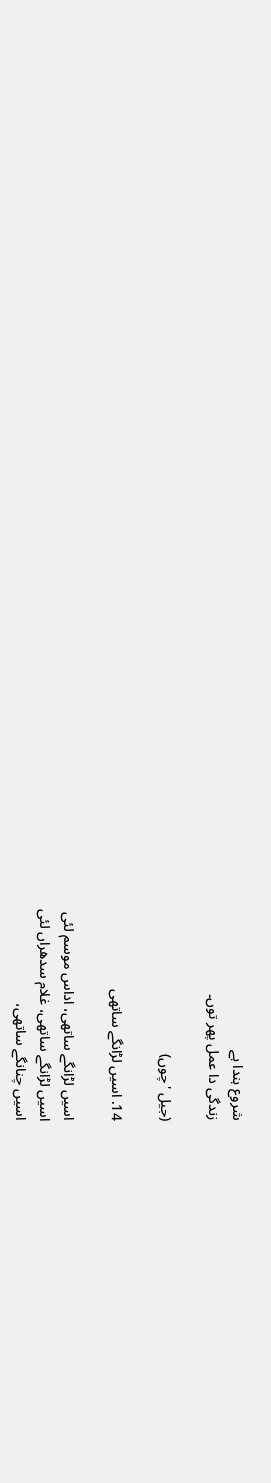شروع ہندا ہے
زندگی دا عمل پھر توں۔

(جیل 'چوں)

14. اسیں لڑانگے ساتھی

اسیں لڑانگے ساتھی، اداس موسم لئی
اسیں لڑانگے ساتھی، غلام سدھراں لئی
اسیں چنانگے ساتھی،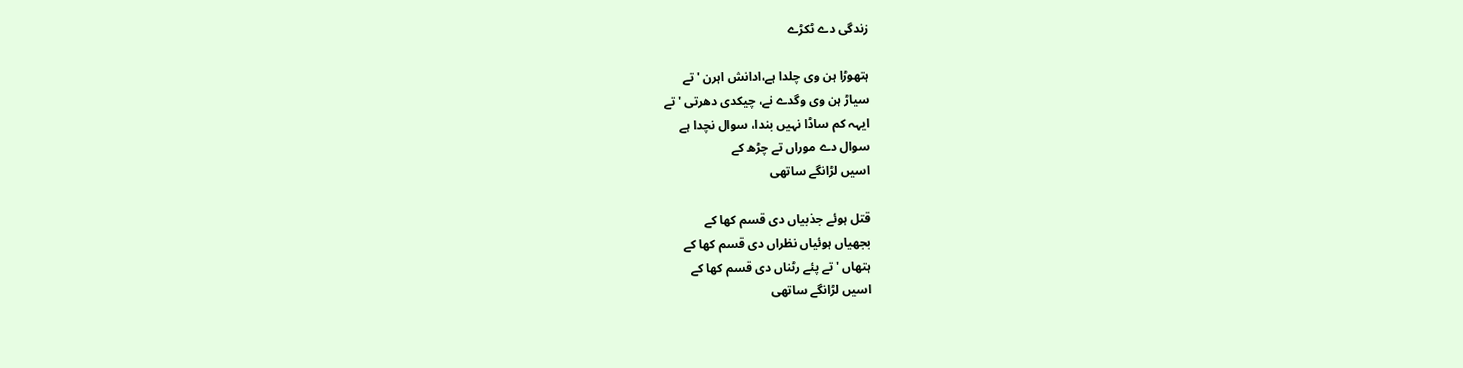زندگی دے ٹکڑے

ہتھوڑا ہن وی چلدا ہے،ادانش اہرن 'تے
سیاڑ ہن وی وگدے نے، چیکدی دھرتی 'تے
ایہہ کم ساڈا نہیں بندا، سوال نچدا ہے
سوال دے موراں تے چڑھ کے
اسیں لڑانگے ساتھی

قتل ہوئے جذبیاں دی قسم کھا کے
بجھیاں ہوئیاں نظراں دی قسم کھا کے
ہتھاں 'تے پئے رٹناں دی قسم کھا کے
اسیں لڑانگے ساتھی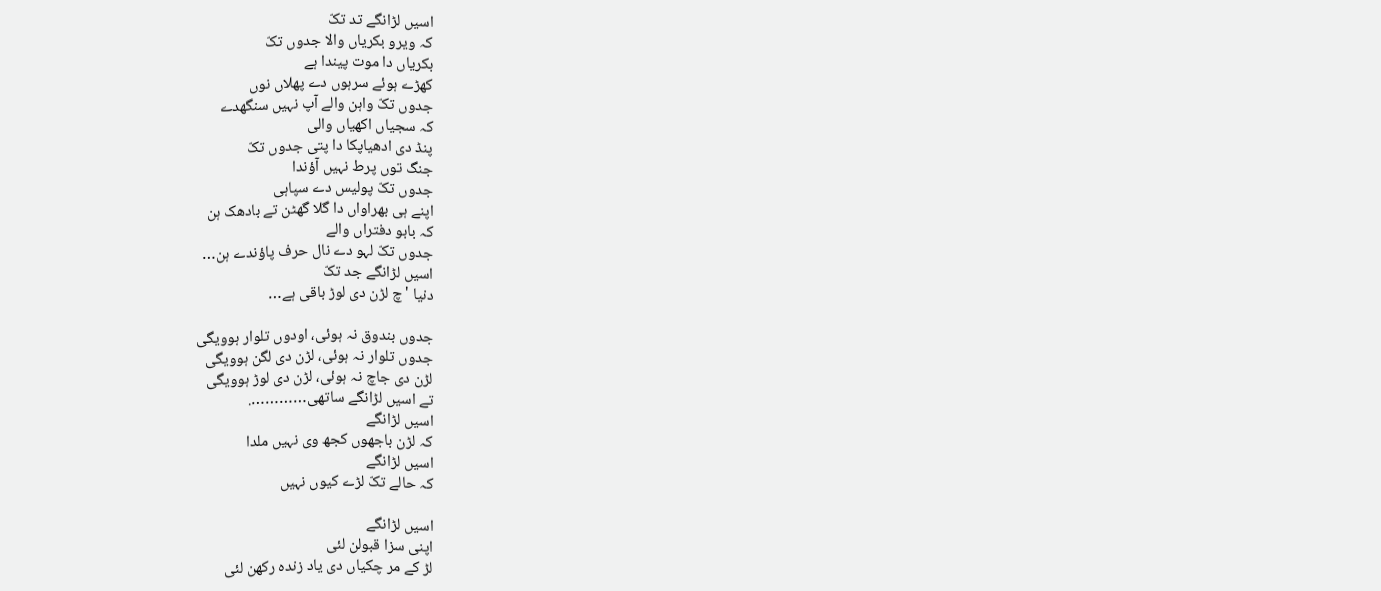اسیں لڑانگے تد تکّ
کہ ویرو بکریاں والا جدوں تکّ
بکریاں دا موت پیندا ہے
کھڑے ہوئے سرہوں دے پھلاں نوں
جدوں تکّ واہن والے آپ نہیں سنگھدے
کہ سجیاں اکھیاں والی
پنڈ دی ادھیاپکا دا پتی جدوں تکّ
جنگ توں پرط نہیں آؤندا
جدوں تکّ پولیس دے سپاہی
اپنے ہی بھراواں دا گلا گھٹن تے بادھک ہن
کہ بابو دفتراں والے
جدوں تکّ لہو دے نال حرف پاؤندے ہن…
اسیں لڑانگے جد تکّ
دنیا 'چ لڑن دی لوڑ باقی ہے…

جدوں بندوق نہ ہوئی، اودوں تلوار ہوویگی
جدوں تلوار نہ ہوئی، لڑن دی لگن ہوویگی
لڑن دی جاچ نہ ہوئی، لڑن دی لوڑ ہوویگی
تے اسیں لڑانگے ساتھی………….
اسیں لڑانگے
کہ لڑن باجھوں کجھ وی نہیں ملدا
اسیں لڑانگے
کہ حالے تکّ لڑے کیوں نہیں

اسیں لڑانگے
اپنی سزا قبولن لئی
لڑ کے مر چکیاں دی یاد زندہ رکھن لئی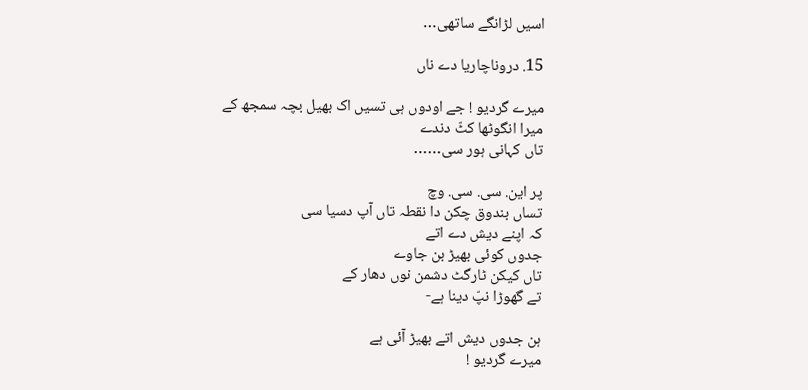اسیں لڑانگے ساتھی…

15. دروناچاریا دے ناں

میرے گردیو ! جے اودوں ہی تسیں اک بھیل بچہ سمجھ کے
میرا انگوٹھا کٹّ دندے
تاں کہانی ہور سی……

پر این. سی. سی. وچ
تساں بندوق چکن دا نقطہ تاں آپ دسیا سی
کہ اپنے دیش دے اتے
جدوں کوئی بھیڑ بن جاوے
تاں کیکن ٹارگٹ دشمن نوں دھار کے
تے گھوڑا نپّ دینا ہے-

ہن جدوں دیش اتے بھیڑ آئی ہے
میرے گردیو !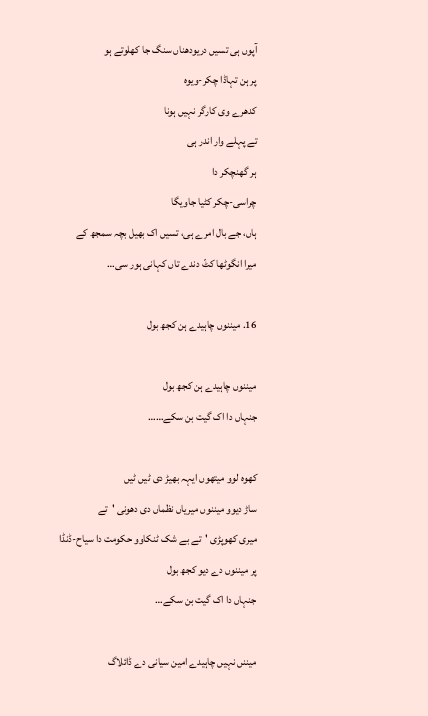آپوں ہی تسیں دریودھناں سنگ جا کھلوتے ہو
پر ہن تہاڈا چکر-ویوہ
کدھرے وی کارگر نہیں ہونا
تے پہلے وار اندر ہی
ہر گھنچکر دا
چراسی-چکر کٹیا جاویگا
ہاں، جے بال امرے ہی، تسیں اک بھیل بچہ سمجھ کے
میرا انگوٹھا کٹّ دندے تاں کہانی ہور سی…

16. میننوں چاہیدے ہن کجھ بول

میننوں چاہیدے ہن کجھ بول
جنہاں دا اک گیت بن سکے……

کھوہ لوو میتھوں ایہہ بھیڑ دی ٹیں ٹیں
ساڑ دیوو میننوں میریاں نظماں دی دھونی 'تے
میری کھوپڑی 'تے بے شک ٹنکاوو حکومت دا سیاح-ڈنڈا
پر میننوں دے دیو کجھ بول
جنہاں دا اک گیت بن سکے…

میننں نہیں چاہیدے امین سیانی دے ڈائلاگ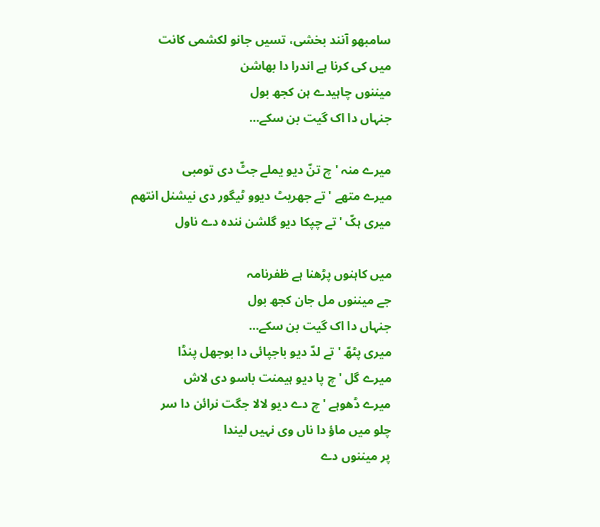سامبھو آنند بخشی، تسیں جانو لکشمی کانت
میں کی کرنا ہے اندرا دا بھاشن
میننوں چاہیدے ہن کجھ بول
جنہاں دا اک گیت بن سکے…

میرے منہ 'چ تنّ دیو یملے جٹّ دی تومبی
میرے متھے 'تے جھریٹ دیوو ٹیگور دی نیشنل انتھم
میری ہکّ 'تے چپکا دیو گلشن نندہ دے ناول

میں کاہنوں پڑھنا ہے ظفرنامہ
جے میننوں مل جان کجھ بول
جنہاں دا اک گیت بن سکے…
میری پٹھّ 'تے لدّ دیو باجپائی دا بوجھل پنڈا
میرے گل 'چ پا دیو ہیمنت باسو دی لاش
میرے ڈھوہے 'چ دے دیو لالا جگت نرائن دا سر
چلو میں ماؤ دا ناں وی نہیں لیندا
پر میننوں دے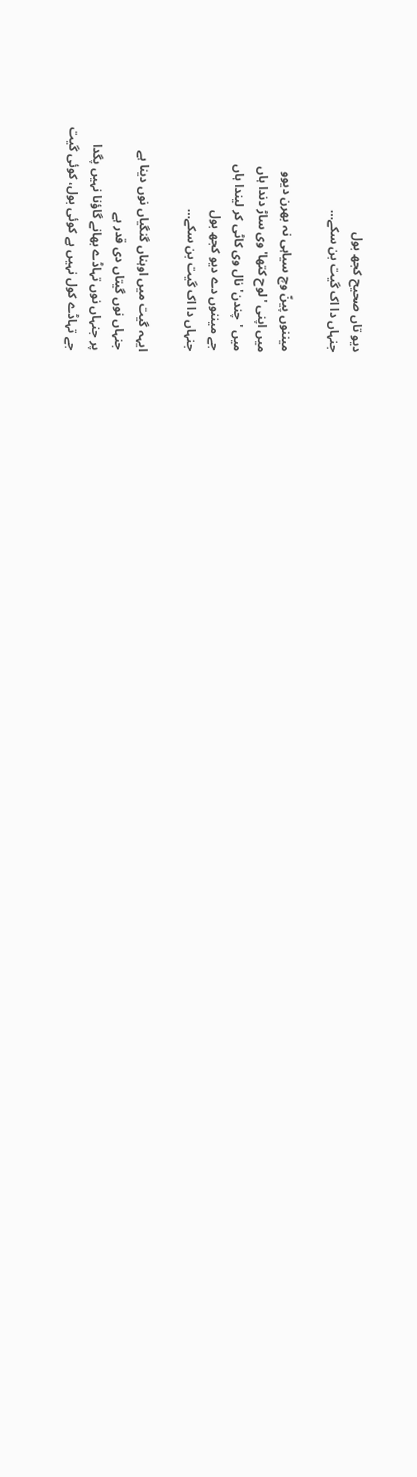دیو تاں صحیح کجھ بول
جنہاں دا اک گیت بن سکے…

میننوں پینّ وچ سیاہی نہ بھرن دیوو
میں اپنی 'لوح کتھا' وی ساڑ دندا ہاں
میں 'چندن' نال وی کاٹی کر لیندا ہاں
جے میننوں دے دیو کجھ بول
جنہاں دا اک گیت بن سکے…

ایہہ گیت میں اوہناں گنگیاں نوں دینا ہے
جنہاں نوں گیتاں دی قدر ہے
پر جنہاں نوں تہاڈے بھانے گاؤنا نہیں پگدا
جے تہاڈے کول نہیں ہے کوئی بول، کوئی گیت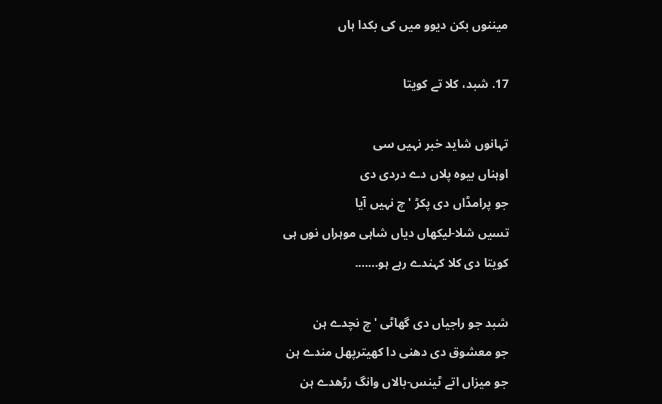میننوں بکن دیوو میں کی بکدا ہاں

17. شبد، کلا تے کویتا

تہانوں شاید خبر نہیں سی
اوہناں بیوہ پلاں دے دردی دی
جو پرامڈاں دی پکڑ 'چ نہیں آیا
تسیں شلا-لیکھاں دیاں شاہی موہراں نوں ہی
کویتا دی کلا کہندے رہے ہو…….

شبد جو راجیاں دی گھاٹی 'چ نچدے ہن
جو معشوق دی دھنی دا کھیترپھل مندے ہن
جو میزاں اتے ٹینس-بالاں وانگ رڑھدے ہن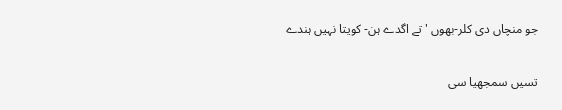جو منچاں دی کلر-بھوں 'تے اگدے ہن- کویتا نہیں ہندے

تسیں سمجھیا سی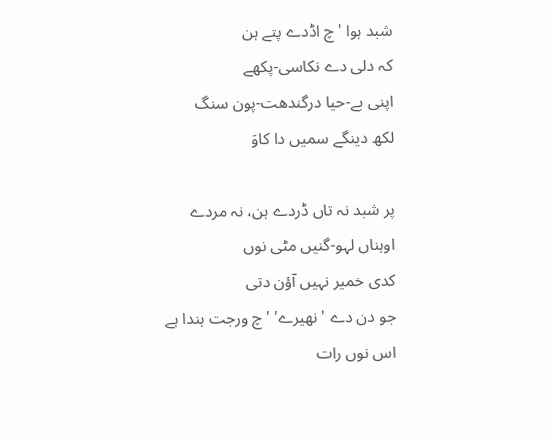شبد ہوا 'چ اڈدے پتے ہن
کہ دلی دے نکاسی-پکھے
اپنی بے-حیا درگندھت-پون سنگ
لکھ دینگے سمیں دا کاوَ

پر شبد نہ تاں ڈردے ہن، نہ مردے
اوہناں لہو-گنیں مٹی نوں
کدی خمیر نہیں آؤن دتی
جو دن دے 'نھیرے' 'چ ورجت ہندا ہے
اس نوں رات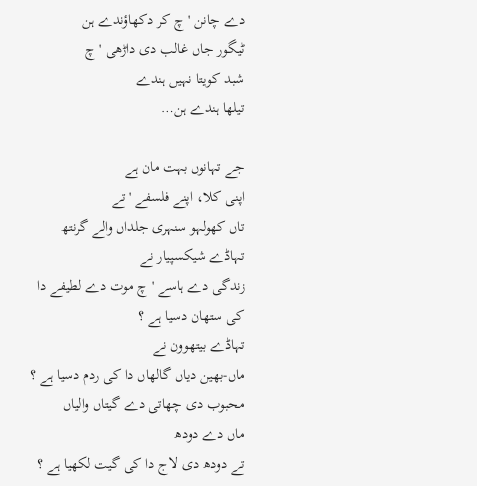دے چانن 'چ کر دکھاؤندے ہن
ٹیگور جاں غالب دی داڑھی 'چ
شبد کویتا نہیں ہندے
تیلھا ہندے ہن…

جے تہانوں بہت مان ہے
اپنی کلا، اپنے فلسفے 'تے
تاں کھولہو سنہری جلداں والے گرنتھ
تہاڈے شیکسپیار نے
زندگی دے ہاسے 'چ موت دے لطیفے دا
کی ستھان دسیا ہے ؟
تہاڈے بیتھوون نے
ماں-بھین دیاں گالھاں دا کی ردم دسیا ہے ؟
محبوب دی چھاتی دے گیتاں والیاں
ماں دے دودھ
تے دودھ دی لاج دا کی گیت لکھیا ہے ؟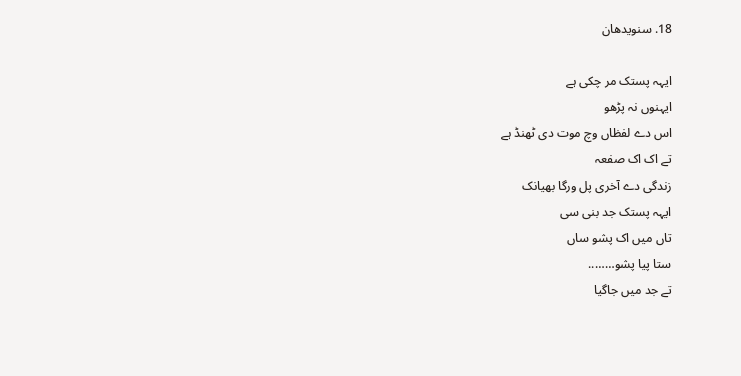18. سنویدھان

ایہہ پستک مر چکی ہے
ایہنوں نہ پڑھو
اس دے لفظاں وچ موت دی ٹھنڈ ہے
تے اک اک صفعہ
زندگی دے آخری پل ورگا بھیانک
ایہہ پستک جد بنی سی
تاں میں اک پشو ساں
ستا پیا پشو……..
تے جد میں جاگیا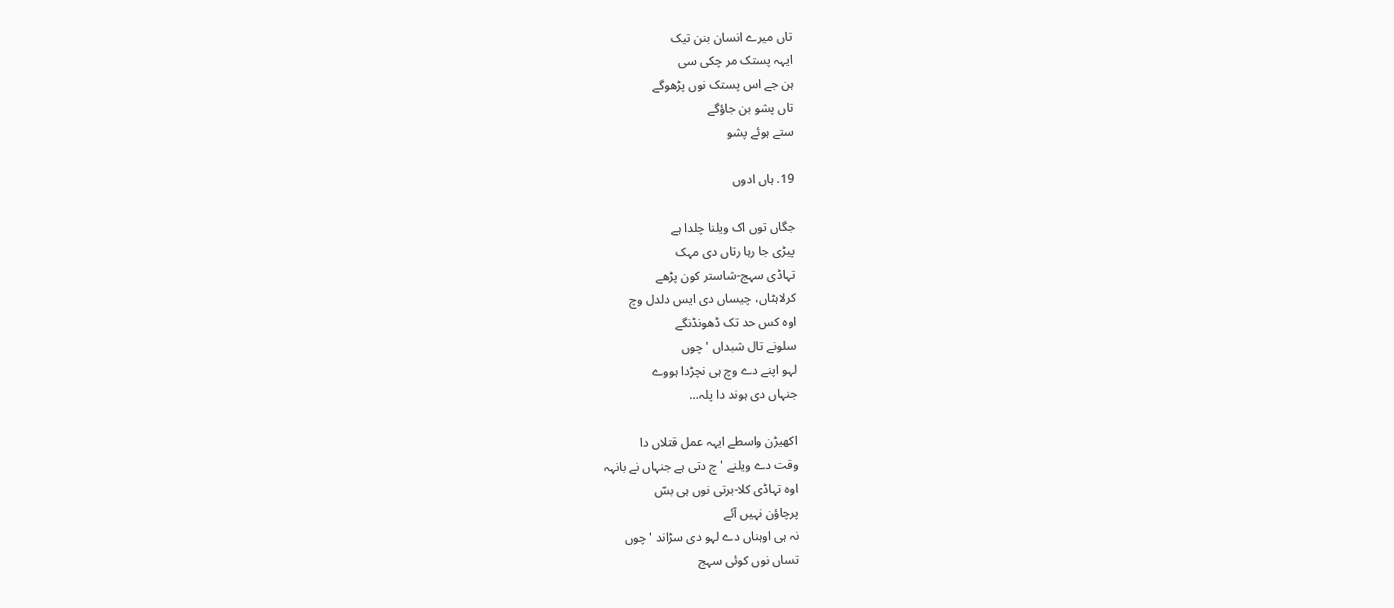تاں میرے انسان بنن تیک
ایہہ پستک مر چکی سی
ہن جے اس پستک نوں پڑھوگے
تاں پشو بن جاؤگے
ستے ہوئے پشو

19. ہاں ادوں

جگاں توں اک ویلنا چلدا ہے
پیڑی جا رہا رتاں دی مہک
تہاڈی سہج-شاستر کون پڑھے
کرلاہٹاں، چیساں دی ایس دلدل وچ
اوہ کس حد تک ڈھونڈنگے
سلونے تال شبداں 'چوں
لہو اپنے دے وچ ہی نچڑدا ہووے
جنہاں دی ہوند دا پلہ…

اکھیڑن واسطے ایہہ عمل قتلاں دا
وقت دے ویلنے 'چ دتی ہے جنہاں نے بانہہ
اوہ تہاڈی کلا-برتی نوں ہی بسّ
پرچاؤن نہیں آئے
نہ ہی اوہناں دے لہو دی سڑاند 'چوں
تساں نوں کوئی سہج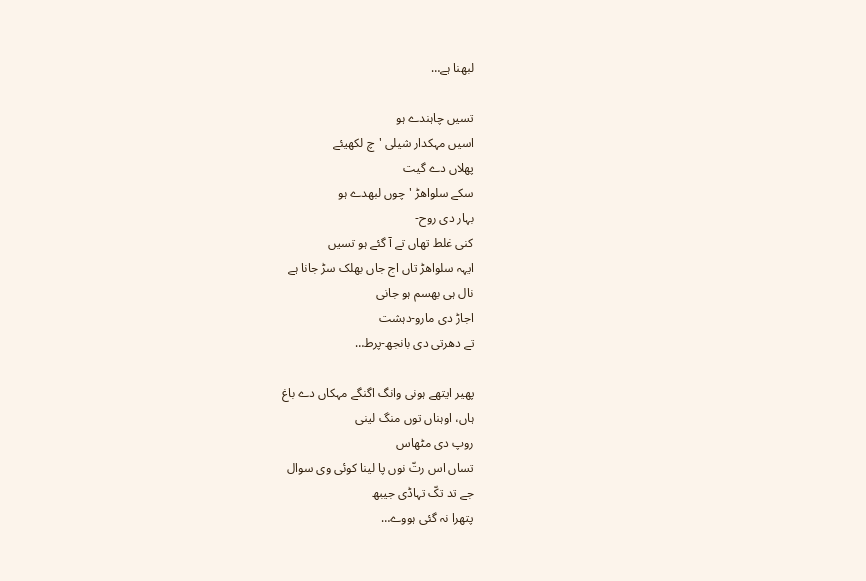لبھنا ہے…

تسیں چاہندے ہو
اسیں مہکدار شیلی 'چ لکھیئے
پھلاں دے گیت
سکے سلواھڑ 'چوں لبھدے ہو
بہار دی روح-
کنی غلط تھاں تے آ گئے ہو تسیں
ایہہ سلواھڑ تاں اج جاں بھلک سڑ جانا ہے
نال ہی بھسم ہو جانی
اجاڑ دی مارو-دہشت
تے دھرتی دی بانجھ-پرط…

پھیر ایتھے ہونی وانگ اگنگے مہکاں دے باغ
ہاں، اوہناں توں منگ لینی
روپ دی مٹھاس
تساں اس رتّ نوں پا لینا کوئی وی سوال
جے تد تکّ تہاڈی جیبھ
پتھرا نہ گئی ہووے…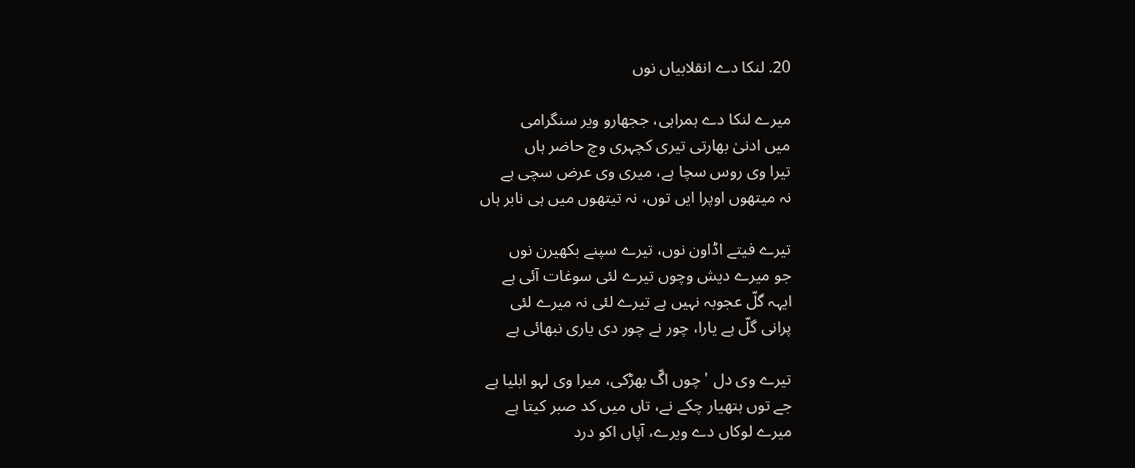20. لنکا دے انقلابیاں نوں

میرے لنکا دے ہمراہی، ججھارو ویر سنگرامی
میں ادنیٰ بھارتی تیری کچہری وچ حاضر ہاں
تیرا وی روس سچا ہے، میری وی عرض سچی ہے
نہ میتھوں اوپرا ایں توں، نہ تیتھوں میں ہی نابر ہاں

تیرے فیتے اڈاون نوں، تیرے سپنے بکھیرن نوں
جو میرے دیش وچوں تیرے لئی سوغات آئی ہے
ایہہ گلّ عجوبہ نہیں ہے تیرے لئی نہ میرے لئی
پرانی گلّ ہے یارا، چور نے چور دی یاری نبھائی ہے

تیرے وی دل 'چوں اگّ بھڑکی، میرا وی لہو ابلیا ہے
جے توں ہتھیار چکے نے، تاں میں کد صبر کیتا ہے
میرے لوکاں دے ویرے، آپاں اکو درد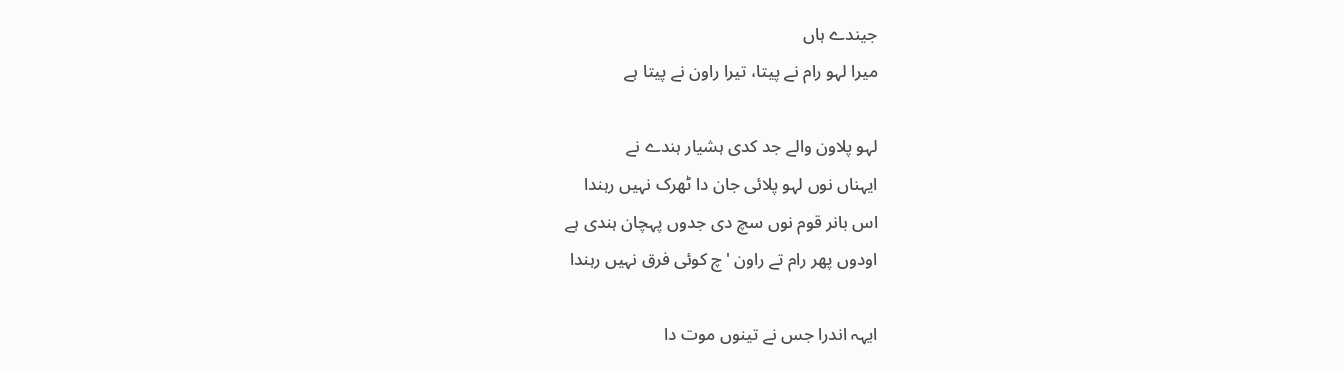جیندے ہاں
میرا لہو رام نے پیتا، تیرا راون نے پیتا ہے

لہو پلاون والے جد کدی ہشیار ہندے نے
ایہناں نوں لہو پلائی جان دا ٹھرک نہیں رہندا
اس بانر قوم نوں سچ دی جدوں پہچان ہندی ہے
اودوں پھر رام تے راون 'چ کوئی فرق نہیں رہندا

ایہہ اندرا جس نے تینوں موت دا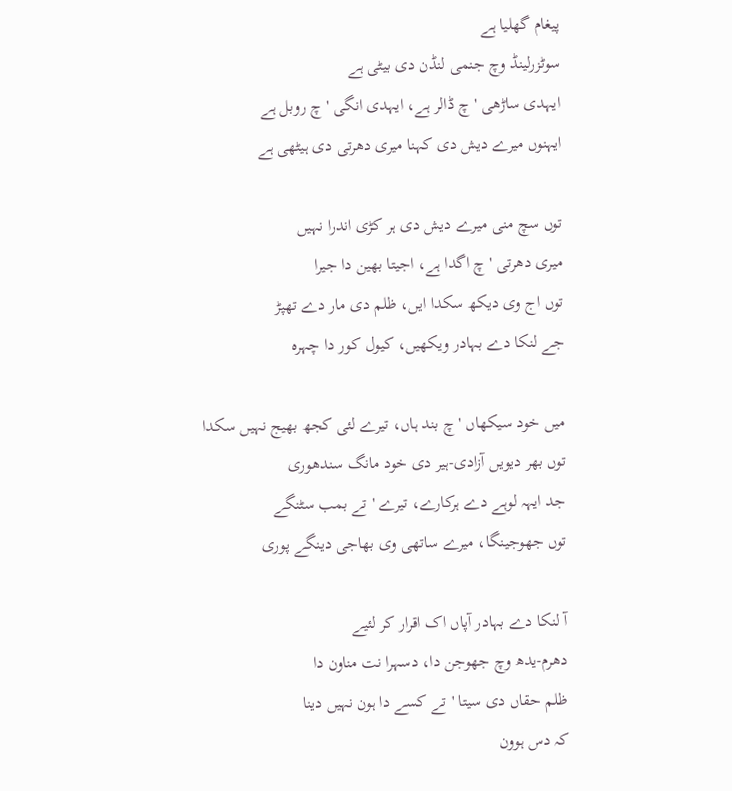پیغام گھلیا ہے
سوٹزرلینڈ وچ جنمی لنڈن دی بیٹی ہے
ایہدی ساڑھی 'چ ڈالر ہے، ایہدی انگی 'چ روبل ہے
ایہنوں میرے دیش دی کہنا میری دھرتی دی ہیٹھی ہے

توں سچ منی میرے دیش دی ہر کڑی اندرا نہیں
میری دھرتی 'چ اگدا ہے، اجیتا بھین دا جیرا
توں اج وی دیکھ سکدا ایں، ظلم دی مار دے تھپڑ
جے لنکا دے بہادر ویکھیں، کیول کور دا چہرہ

میں خود سیکھاں 'چ بند ہاں، تیرے لئی کجھ بھیج نہیں سکدا
توں بھر دیویں آزادی-ہیر دی خود مانگ سندھوری
جد ایہہ لوہے دے ہرکارے، تیرے 'تے بمب سٹنگے
توں جھوجینگا، میرے ساتھی وی بھاجی دینگے پوری

آ لنکا دے بہادر آپاں اک اقرار کر لئیے
دھرم-یدھ وچ جھوجن دا، دسہرا نت مناون دا
ظلم حقاں دی سیتا 'تے کسے دا ہون نہیں دینا
کہ دس ہوون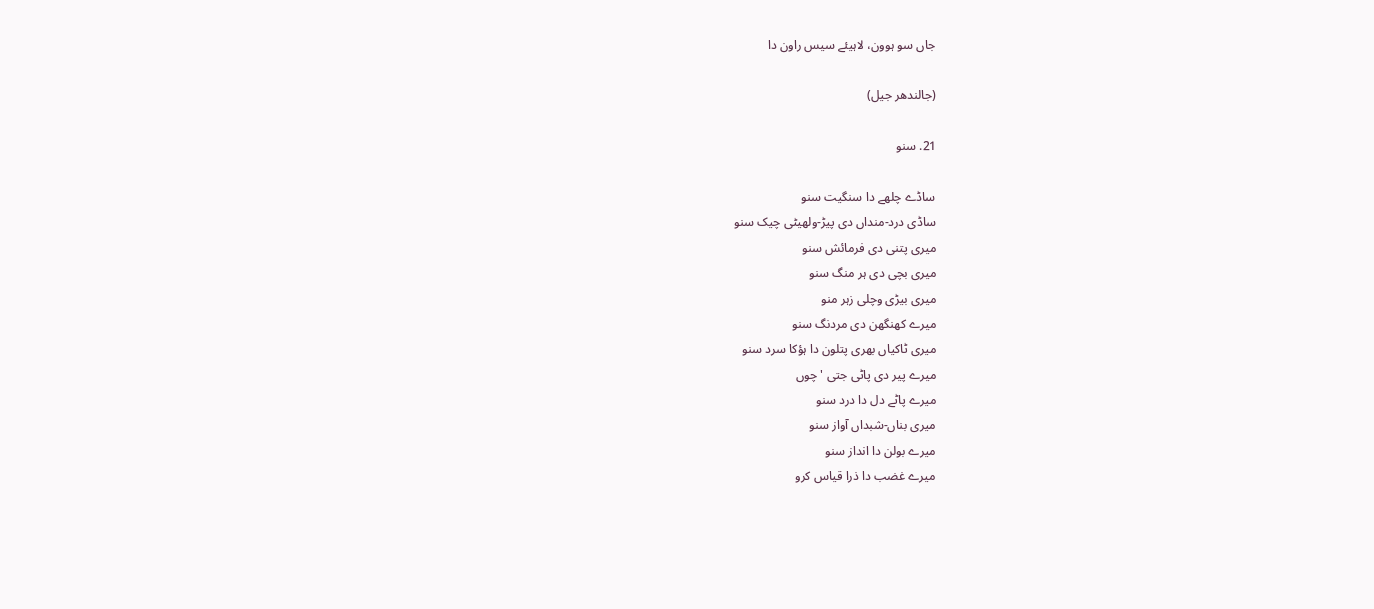جاں سو ہوون، لاہیئے سیس راون دا

(جالندھر جیل)

21. سنو

ساڈے چلھے دا سنگیت سنو
ساڈی درد-منداں دی پیڑ-ولھیٹی چیک سنو
میری پتنی دی فرمائش سنو
میری بچی دی ہر منگ سنو
میری بیڑی وچلی زہر منو
میرے کھنگھن دی مردنگ سنو
میری ٹاکیاں بھری پتلون دا ہؤکا سرد سنو
میرے پیر دی پاٹی جتی 'چوں
میرے پاٹے دل دا درد سنو
میری بناں-شبداں آواز سنو
میرے بولن دا انداز سنو
میرے غضب دا ذرا قیاس کرو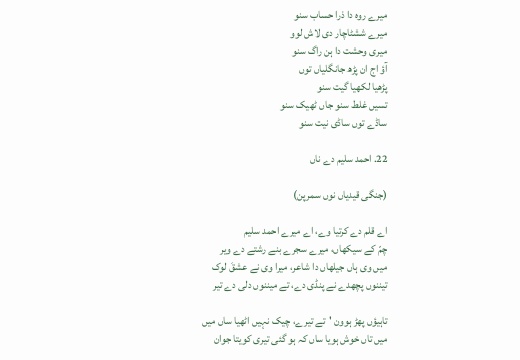میرے روہ دا ذرا حساب سنو
میرے ششٹاچار دی لاش لوو
میری وحشت دا ہن راگ سنو
آؤ اج ان پڑھ جانگلیاں توں
پڑھیا لکھیا گیت سنو
تسیں غلط سنو جاں ٹھیک سنو
ساڈے توں ساڈی نیت سنو

22. احمد سلیم دے ناں

(جنگی قیدیاں نوں سمرپن)

اے قلم دے کرتیا وے، اے میرے احمد سلیم
چمّ کے سیکھاں، میرے سجرے بنے رشتے دے ویر
میں وی ہاں جیلھاں دا شاعر، میرا وی نے عشقَ لوک
تیننوں پچھدے نے پنڈی دے، تے میننوں دلی دے تیر

تاہیؤں پھڑ ہوون 'تے تیرے، چیک نہیں اٹھیا ساں میں
میں تاں خوش ہویا ساں کہ ہو گئی تیری کویتا جوان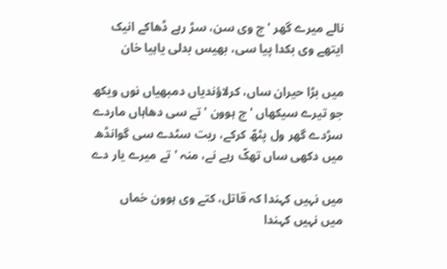نالے میرے گھر 'چ وی سن، سڑ رہے ڈھاکے انیک
ایتھے وی بکدا پیا سی، بھیس بدلی یاہیا خان

میں بڑا حیران ساں، کرلاؤندیاں دمبھیاں نوں ویکھ
جو تیرے سیکھاں 'چ ہوون 'تے سی دھاہاں ماردے
سڑدے گھر ول پٹھّ کرکے، ریت سٹدے سی گوانڈھ
میں دکھی ساں تھکّ رہے نے، منہ 'تے میرے یار دے

میں نہیں کہندا کہ قاتل، کتے وی ہوون خماں
میں نہیں کہندا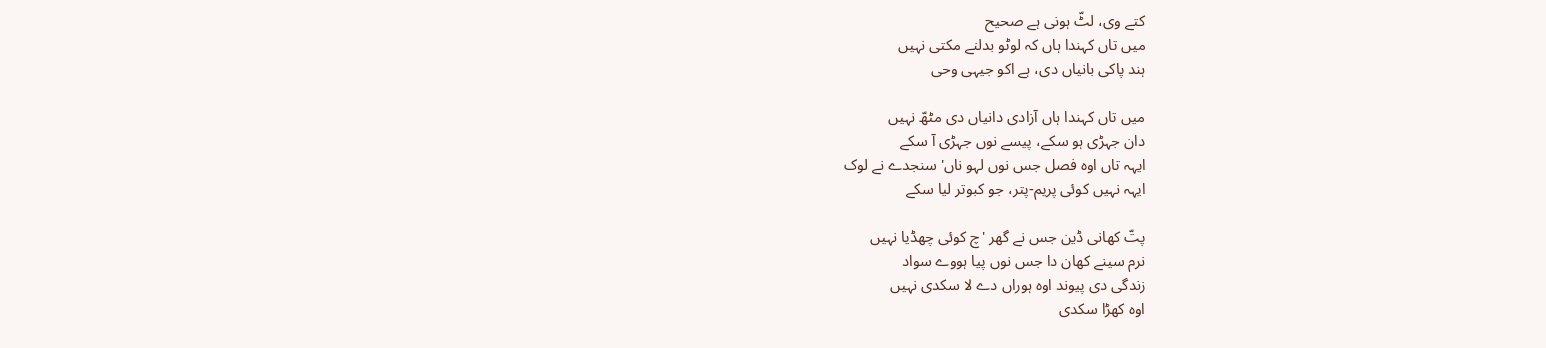کتے وی، لٹّ ہونی ہے صحیح
میں تاں کہندا ہاں کہ لوٹو بدلنے مکتی نہیں
ہند پاکی بانیاں دی، ہے اکو جیہی وحی

میں تاں کہندا ہاں آزادی دانیاں دی مٹھّ نہیں
دان جہڑی ہو سکے، پیسے نوں جہڑی آ سکے
ایہہ تاں اوہ فصل جس نوں لہو ناں' سنجدے نے لوک
ایہہ نہیں کوئی پریم-پتر، جو کبوتر لیا سکے

پتّ کھانی ڈین جس نے گھر 'چ کوئی چھڈیا نہیں
نرم سینے کھان دا جس نوں پیا ہووے سواد
زندگی دی پیوند اوہ ہوراں دے لا سکدی نہیں
اوہ کھڑا سکدی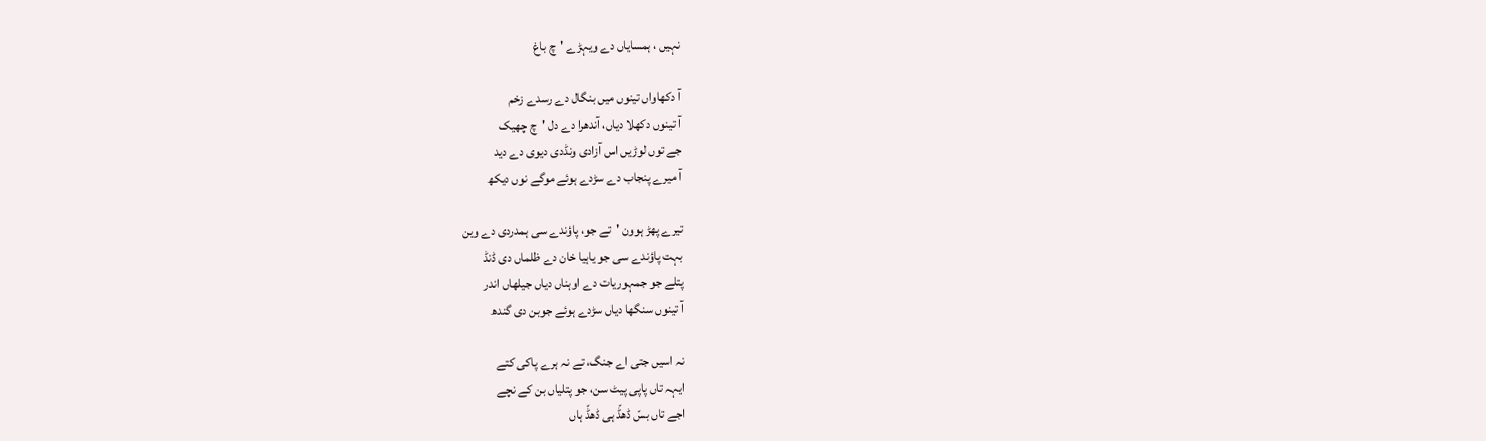نہیں ، ہمسایاں دے ویہڑے 'چ باغ

آ دکھاواں تینوں میں بنگال دے رسدے زخم
آ تینوں دکھلا دیاں، آندھرا دے دل 'چ چھیک
جے توں لوڑیں اس آزادی ونڈدی دیوی دے دید
آ میرے پنجاب دے سڑدے ہوئے موگے نوں دیکھ

تیرے پھڑ ہوون 'تے جو، پاؤندے سی ہمدردی دے وین
بہت پاؤندے سی جو یاہیا خان دے ظلماں دی ڈنڈ
پتلے جو جمہوریات دے اوہناں دیاں جیلھاں اندر
آ تینوں سنگھا دیاں سڑدے ہوئے جوبن دی گندھ

نہ اسیں جتی اے جنگ، تے نہ ہرے پاکی کتے
ایہہ تاں پاپی پیٹ سن، جو پتلیاں بن کے نچے
اجے تاں بسّ ڈھڈّ ہی ڈھڈّ ہاں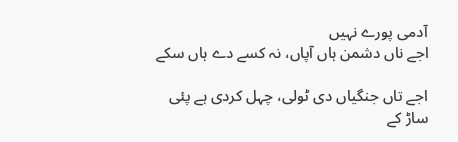آدمی پورے نہیں
اجے ناں دشمن ہاں آپاں، نہ کسے دے ہاں سکے

اجے تاں جنگیاں دی ٹولی، چہل کردی ہے پئی
ساڑ کے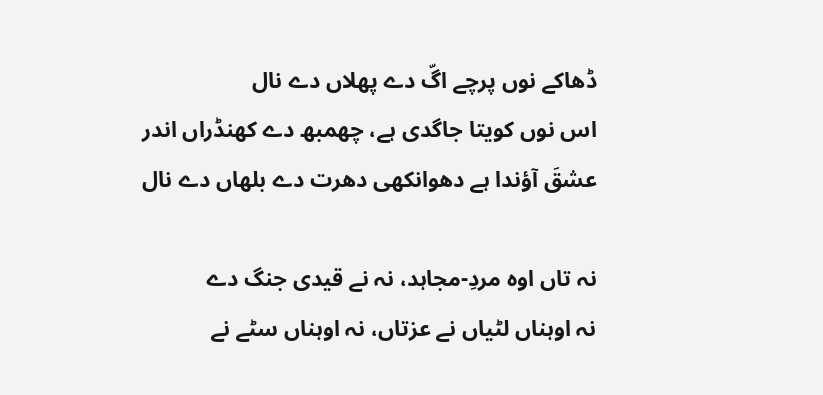ڈھاکے نوں پرچے اگّ دے پھلاں دے نال
اس نوں کویتا جاگدی ہے، چھمبھ دے کھنڈراں اندر
عشقَ آؤندا ہے دھوانکھی دھرت دے بلھاں دے نال

نہ تاں اوہ مردِ-مجاہد، نہ نے قیدی جنگ دے
نہ اوہناں لٹیاں نے عزتاں، نہ اوہناں سٹے نے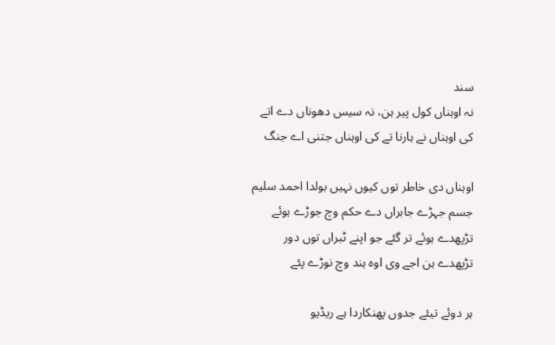سند
نہ اوہناں کول پیر ہن، نہ سیس دھوناں دے اتے
کی اوہناں نے ہارنا تے کی اوہناں جتنی اے جنگ

اوہناں دی خاطر توں کیوں نہیں بولدا احمد سلیم
جسم جہڑے جابراں دے حکم وچ جوڑے ہوئے
تڑپھدے ہوئے تر گئے جو اپنے ٹبراں توں دور
تڑپھدے ہن اجے وی اوہ ہند وچ نوڑے پئے

ہر دوئے تیئے جدوں پھنکاردا ہے ریڈیو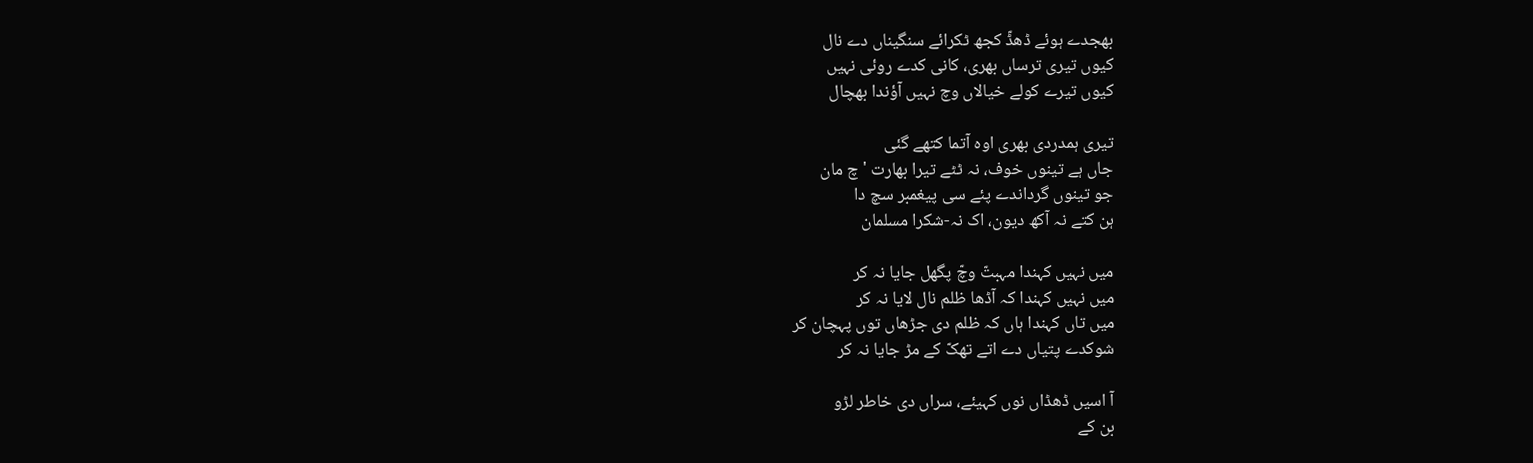بھجدے ہوئے ڈھڈّ کجھ ٹکرائے سنگیناں دے نال
کیوں تیری ترساں بھری، کانی کدے روئی نہیں
کیوں تیرے کولے خیالاں وچ نہیں آؤندا بھچال

تیری ہمدردی بھری اوہ آتما کتھے گئی
جاں ہے تینوں خوف، نہ ٹٹے تیرا بھارت 'چ مان
جو تینوں گرداندے پئے سی پیغمبر سچ دا
ہن کتے نہ آکھ دیون، اک نہ-شکرا مسلمان

میں نہیں کہندا مہبتّ وچّ پگھل جایا نہ کر
میں نہیں کہندا کہ آڈھا ظلم نال لایا نہ کر
میں تاں کہندا ہاں کہ ظلم دی جڑھاں توں پہچان کر
شوکدے پتیاں دے اتے تھکّ کے مڑ جایا نہ کر

آ اسیں ڈھڈاں نوں کہیئے، سراں دی خاطر لڑو
بن کے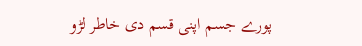پورے جسم اپنی قسم دی خاطر لڑو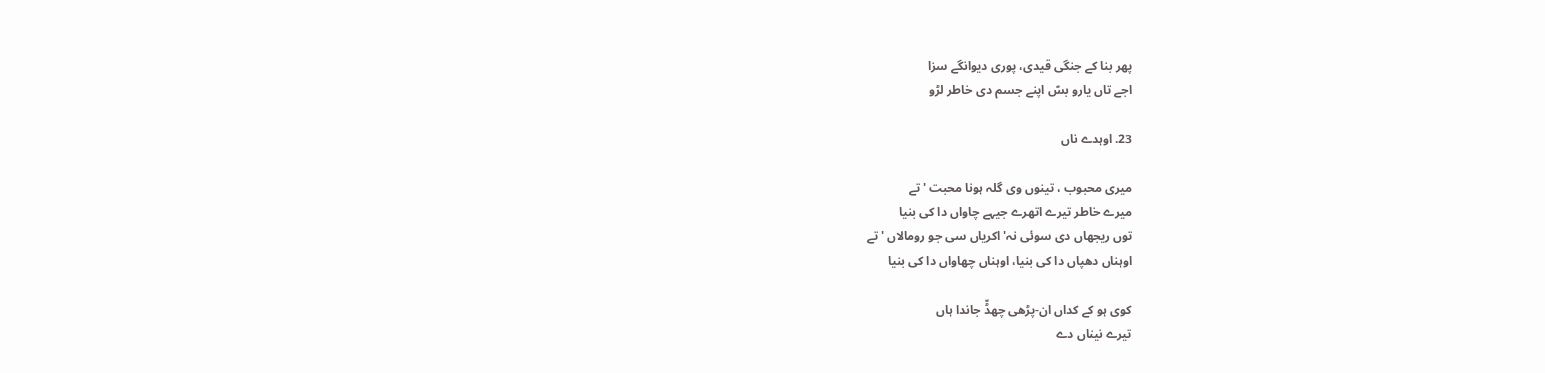پھر بنا کے جنگی قیدی، پوری دیوانگے سزا
اجے تاں یارو بسّ اپنے جسم دی خاطر لڑو

23. اوہدے ناں

میری محبوب ، تینوں وی گلہ ہونا محبت 'تے
میرے خاطر تیرے اتھرے جیہے چاواں دا کی بنیا
توں ریجھاں دی سوئی نہ' اکریاں سی جو رومالاں 'تے
اوہناں دھپاں دا کی بنیا، اوہناں چھاواں دا کی بنیا

کوی ہو کے کداں ان-پڑھی چھڈّ جاندا ہاں
تیرے نیناں دے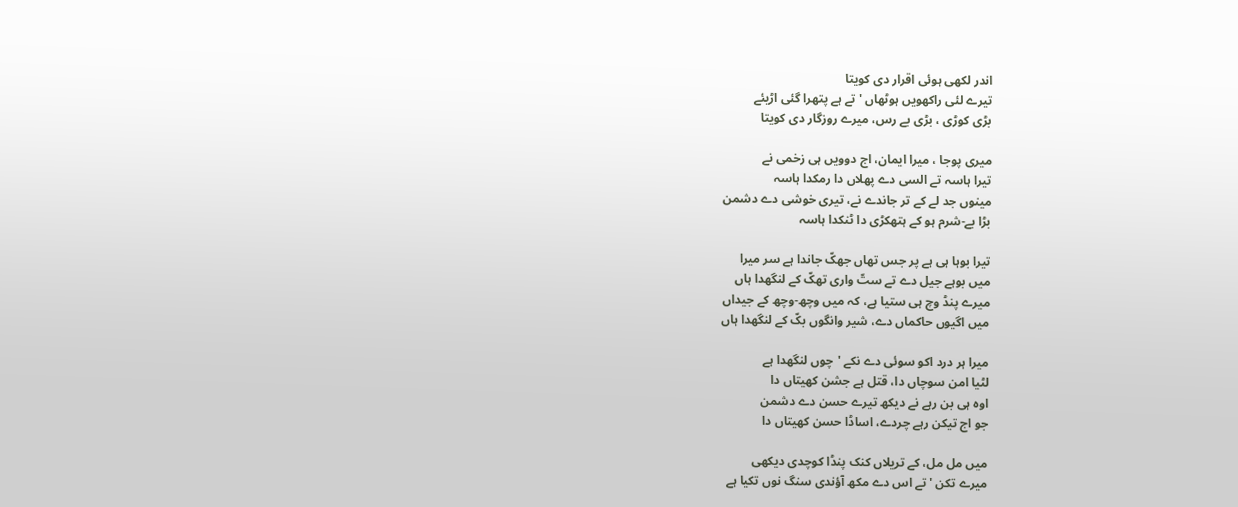اندر لکھی ہوئی اقرار دی کویتا
تیرے لئی راکھویں ہوٹھاں 'تے ہے پتھرا گئی اڑیئے
بڑی کوڑی ، بڑی بے رس، میرے روزگار دی کویتا

میری پوجا ، میرا ایمان، اج دوویں ہی زخمی نے
تیرا ہاسہ تے السی دے پھلاں دا رمکدا ہاسہ
مینوں جد لے کے تر جاندے نے، تیری خوشی دے دشمن
بڑا بے-شرم ہو کے ہتھکڑی دا ٹنکدا ہاسہ

تیرا بوہا ہی ہے پر جس تھاں جھکّ جاندا ہے سر میرا
میں بوہے جیل دے تے ستّ واری تھکّ کے لنگھدا ہاں
میرے پنڈ وچ ہی ستیا ہے، کہ میں وچھ-وچھ کے جیداں
میں اگیوں حاکماں دے، شیر وانگوں بکّ کے لنگھدا ہاں

میرا ہر درد اکو سوئی دے نکے 'چوں لنگھدا ہے
لٹیا امن سوچاں دا، قتل ہے جشن کھیتاں دا
اوہ ہی بن رہے نے دیکھ تیرے حسن دے دشمن
جو اج تیکن رہے چردے، اساڈا حسن کھیتاں دا

میں مل مل، کے تریلاں کنک پنڈا کوچدی دیکھی
میرے تکن 'تے اس دے مکھ آؤندی سنگ نوں تکیا ہے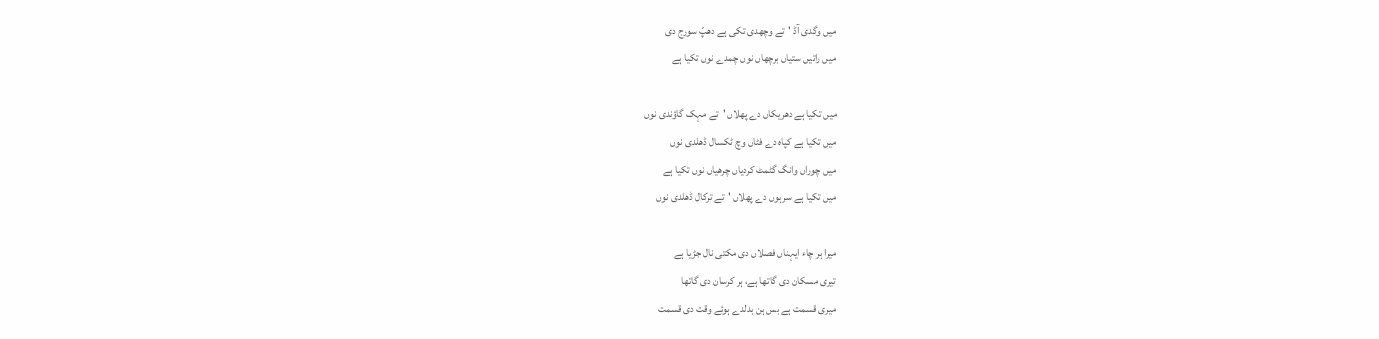میں وگدی آڈ 'تے وچھدی تکی ہے دھپّ سورج دی
میں راتیں ستیاں برچھاں نوں چمدے نوں تکیا ہے

میں تکیا ہے دھریکاں دے پھلاں 'تے مہک گاؤندی نوں
میں تکیا ہے کپاہ دے فٹاں وچ ٹکسال ڈھلدی نوں
میں چوراں وانگ گٹمٹ کردیاں چرھیاں نوں تکیا ہے
میں تکیا ہے سرہوں دے پھلاں 'تے ترکال ڈھلدی نوں

میرا ہر چاء ایہناں فصلاں دی مکتی نال جڑیا ہے
تیری مسکان دی گاتھا ہے، ہر کرسان دی گاتھا
میری قسمت ہے بس ہن بدلدے ہوئے وقت دی قسمت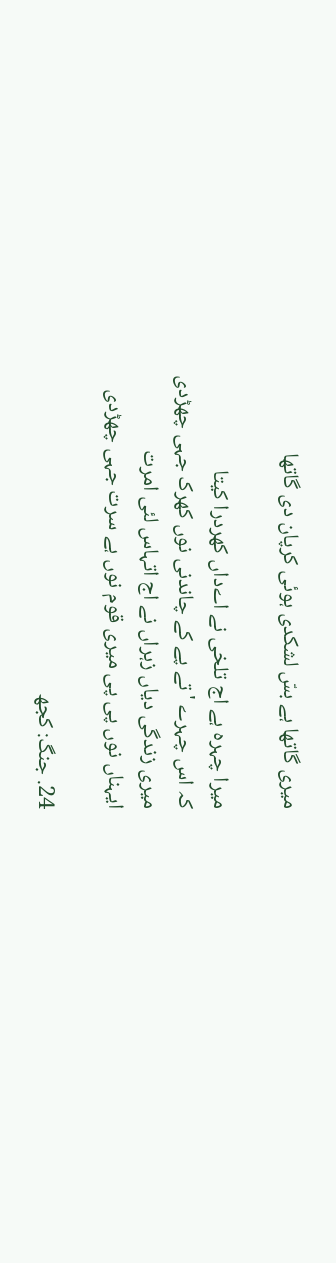میری گاتھا ہے بسّ لشکدی ہوئی کرپان دی گاتھا

میرا چہرہ ہے اج تلخی نے اےداں کھردرا کیتا
کہ اس چہرے 'تے پے کے چاندنی نوں کھرک جہی چھڑدی
میری زندگی دیاں زہراں نے اج اتہاس لئی امرت
ایہناں نوں پی پی میری قوم نوں ہے سرت جہی چھڑدی

24. جنگ: کجھ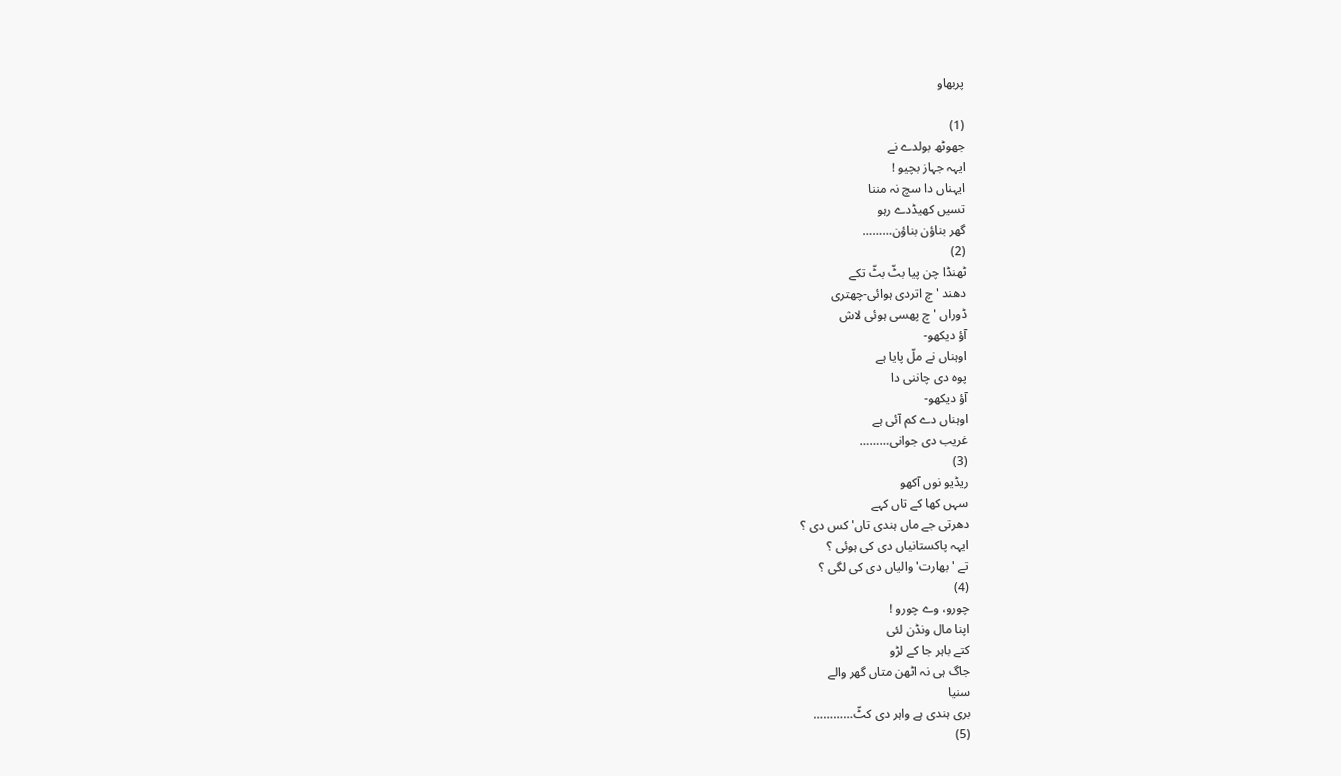پربھاو

(1)
جھوٹھ بولدے نے
ایہہ جہاز بچیو !
ایہناں دا سچ نہ مننا
تسیں کھیڈدے رہو
گھر بناؤن بناؤن………
(2)
ٹھنڈا چن پیا بٹّ بٹّ تکے
دھند 'چ اتردی ہوائی-چھتری
ڈوراں 'چ پھسی ہوئی لاش
آؤ دیکھو-
اوہناں نے ملّ پایا ہے
پوہ دی چاننی دا
آؤ دیکھو-
اوہناں دے کم آئی ہے
غریب دی جوانی………
(3)
ریڈیو نوں آکھو
سہں کھا کے تاں کہے
دھرتی جے ماں ہندی تاں' کس دی ؟
ایہہ پاکستانیاں دی کی ہوئی ؟
تے 'بھارت' والیاں دی کی لگی ؟
(4)
چورو، وے چورو !
اپنا مال ونڈن لئی
کتے باہر جا کے لڑو
جاگ ہی نہ اٹھن متاں گھر والے
سنیا
بری ہندی ہے واہر دی کٹّ…………
(5)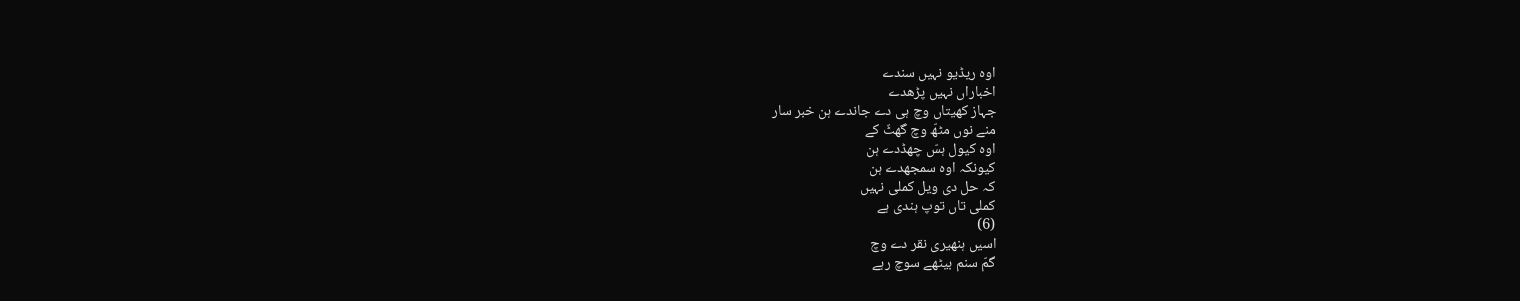اوہ ریڈیو نہیں سندے
اخباراں نہیں پڑھدے
جہاز کھیتاں وچ ہی دے جاندے ہن خبر سار
منے نوں مٹھّ وچ گھٹّ کے
اوہ کیول ہسّ چھڈدے ہن
کیونکہ اوہ سمجھدے ہن
کہ حل دی ویل کملی نہیں
کملی تاں توپ ہندی ہے
(6)
اسیں ہنھیری نقر دے وچ
گمّ سنم بیٹھے سوچ رہے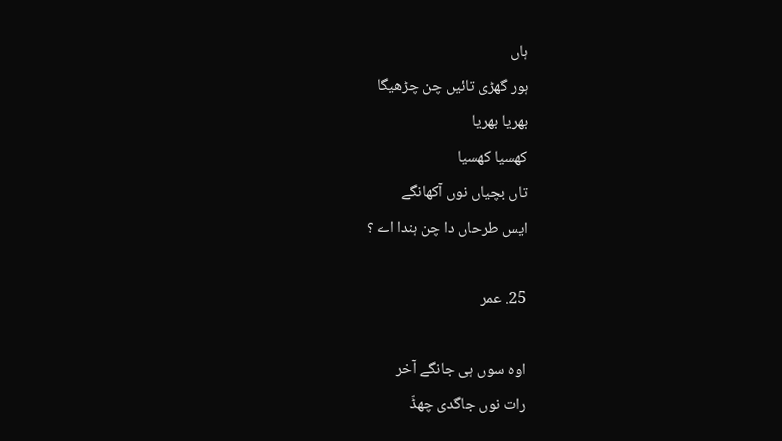ہاں
ہور گھڑی تائیں چن چڑھیگا
بھریا بھریا
کھسیا کھسیا
تاں بچیاں نوں آکھانگے
ایس طرحاں دا چن ہندا اے ؟

25. عمر

اوہ سوں ہی جانگے آخر
رات نوں جاگدی چھڈّ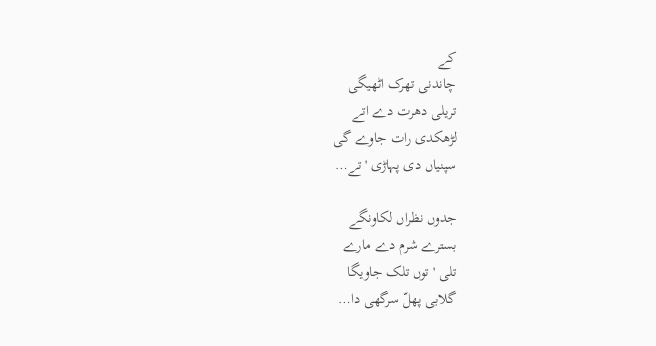کے
چاندنی تھرک اٹھیگی
تریلی دھرت دے اتے
لڑھکدی رات جاوے گی
سپنیاں دی پہاڑی 'تے…

جدوں نظراں لکاونگے
بسترے شرم دے مارے
تلی 'توں تلک جاویگا
گلابی پھلّ سرگھی دا…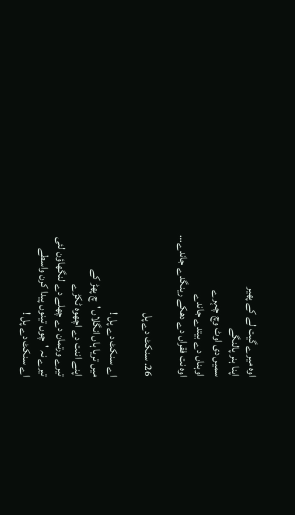اوہ میرے گیت لے کے پھیر
اپنا ہنر پالنگے
سمیں دی اوٹ وچ چہرے
اوہناں دے بیتدے جاندے
اوہ نت فقراں دے دھکے رینگدے جاندے…

26. سنکٹ دے پل

اے سنکٹ دے پل !
میں تریا ہاں انگلاں 'چ پھڑ کے
اپنے اننت دے اچھوہ ٹکڑے
تیرے ورتمان دے چھلے دے لنگھاؤن لئی
تیرے نہ 'چوں تینوں پیدا کرن واسطے
اے سنکٹ دے پل !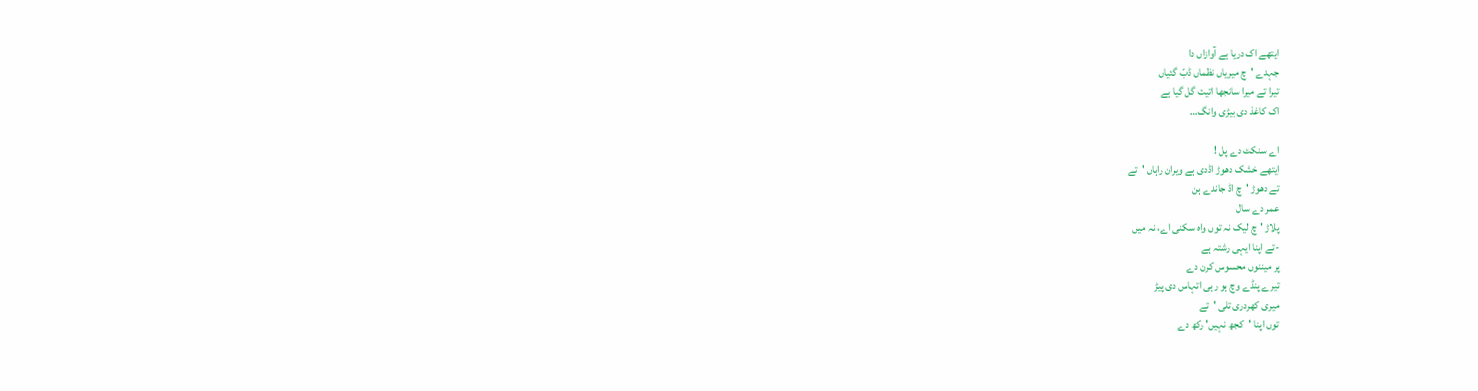ایتھے اک دریا ہے آوازاں دا
جہدے 'چ میریاں نظماں ڈبّ گئیاں
تیرا تے میرا سانجھا اتیت گل گیا ہے
اک کاغذ دی بیڑی وانگ…

اے سنکٹ دے پل !
ایتھے خشک دھوڑ اڈدی ہے ویران راہاں 'تے
تے دھوڑ 'چ اڈ جاندے ہن
عمر دے سال
پلاڑ 'چ لیک نہ توں واہ سکنی اے، نہ میں
-تے اپنا ایہی رشتہ ہے
پر میننوں محسوس کرن دے
تیرے پنڈے وچ ہو رہی اتہاس دی پیڑ
میری کھردری تلی 'تے
توں اپنا 'کجھ نہیں' رکھ دے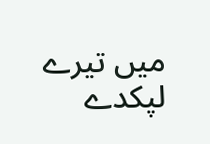میں تیرے لپکدے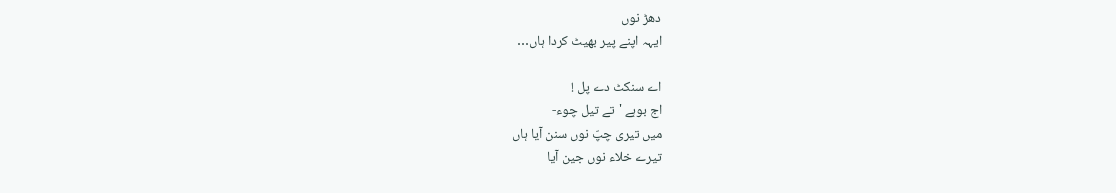دھڑ نوں
ایہہ اپنے پیر بھیٹ کردا ہاں…

اے سنکٹ دے پل !
اج بوہے 'تے تیل چوء-
میں تیری چپّ نوں سنن آیا ہاں
تیرے خلاء نوں جین آیا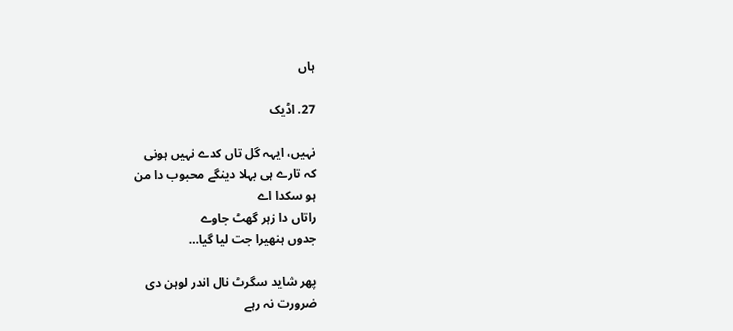ہاں

27. اڈیک

نہیں، ایہہ گل تاں کدے نہیں ہونی
کہ تارے ہی بہلا دینگے محبوب دا من
ہو سکدا اے
راتاں دا زہر گھٹ جاوے
جدوں ہنھیرا جت لیا گیا…

پھر شاید سگرٹ نال اندر لوہن دی
ضرورت نہ رہے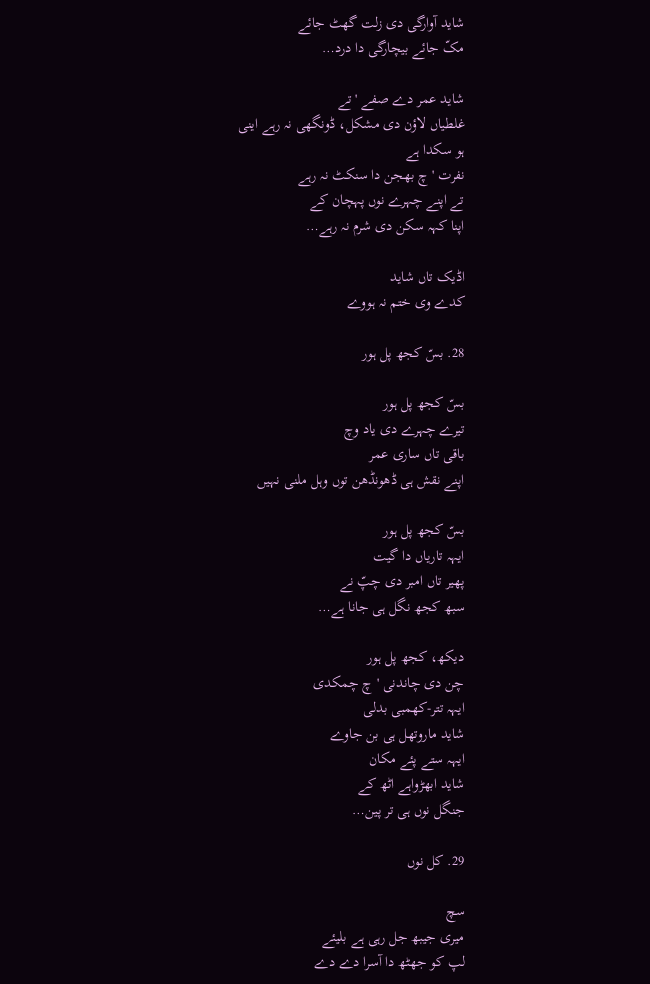شاید آوارگی دی زلت گھٹ جائے
مکّ جائے بیچارگی دا درد…

شاید عمر دے صفے 'تے
غلطیاں لاؤن دی مشکل، ڈونگھی نہ رہے اینی
ہو سکدا ہے
نفرت 'چ بھجن دا سنکٹ نہ رہے
تے اپنے چہرے نوں پہچان کے
اپنا کہہ سکن دی شرم نہ رہے…

اڈیک تاں شاید
کدے وی ختم نہ ہووے

28. بسّ کجھ پل ہور

بسّ کجھ پل ہور
تیرے چہرے دی یاد وچ
باقی تاں ساری عمر
اپنے نقش ہی ڈھونڈھن توں وہل ملنی نہیں

بسّ کجھ پل ہور
ایہہ تاریاں دا گیت
پھیر تاں امبر دی چپّ نے
سبھ کجھ نگل ہی جانا ہے…

دیکھ، کجھ پل ہور
چن دی چاندنی 'چ چمکدی
ایہہ تتر-کھمبی بدلی
شاید ماروتھل ہی بن جاوے
ایہہ ستے پئے مکان
شاید ابھڑواہے اٹھ کے
جنگل نوں ہی تر پین…

29. کل نوں

سچ
میری جیبھ جل رہی ہے بلیئے
لپ کو جھٹھ دا آسرا دے دے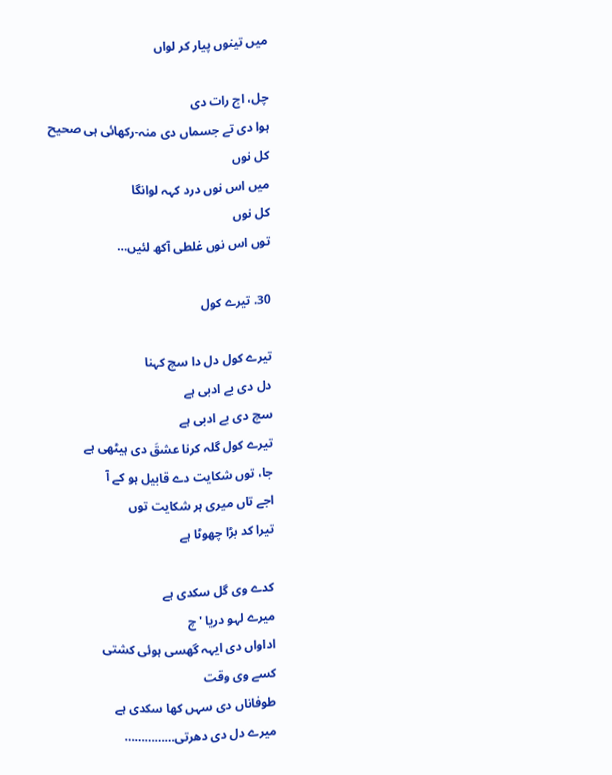میں تینوں پیار کر لواں

چل، اج رات دی
ہوا دی تے جسماں دی منہ-رکھائی ہی صحیح
کل نوں
میں اس نوں درد کہہ لوانگا
کل نوں
توں اس نوں غلطی آکھ لئیں…

30. تیرے کول

تیرے کول دل دا سچ کہنا
دل دی بے ادبی ہے
سچ دی بے ادبی ہے
تیرے کول گلہ کرنا عشقَ دی ہیٹھی ہے
جا، توں شکایت دے قابیل ہو کے آ
اجے تاں میری ہر شکایت توں
تیرا کد بڑا چھوٹا ہے

کدے وی گل سکدی ہے
میرے لہو دریا 'چ
اداواں دی ایہہ گھسی ہوئی کشتی
کسے وی وقت
طوفاناں دی سہں کھا سکدی ہے
میرے دل دی دھرتی……………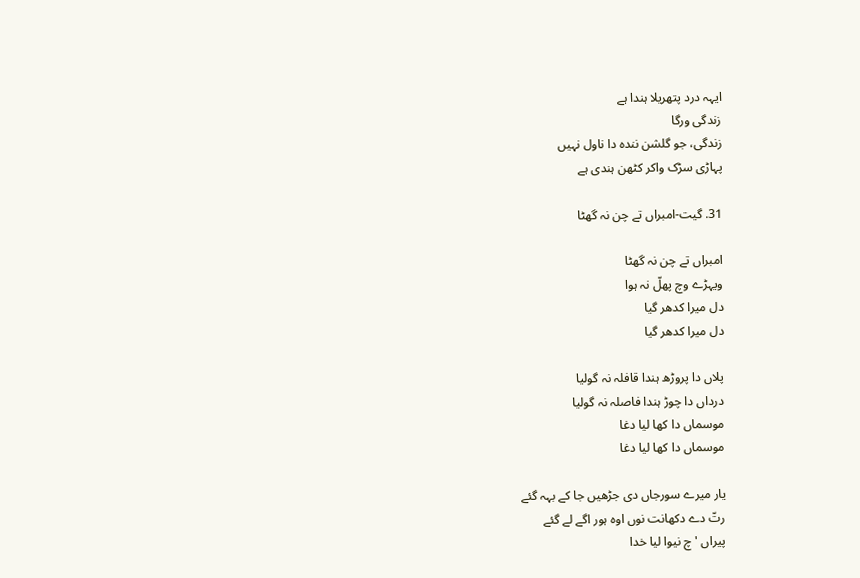ایہہ درد پتھریلا ہندا ہے
زندگی ورگا
زندگی، جو گلشن نندہ دا ناول نہیں
پہاڑی سڑک واکر کٹھن ہندی ہے

31. گیت-امبراں تے چن نہ گھٹا

امبراں تے چن نہ گھٹا
ویہڑے وچ پھلّ نہ ہوا
دل میرا کدھر گیا
دل میرا کدھر گیا

پلاں دا پروڑھ ہندا قافلہ نہ گولیا
درداں دا چوڑ ہندا فاصلہ نہ گولیا
موسماں دا کھا لیا دغا
موسماں دا کھا لیا دغا

یار میرے سورجاں دی جڑھیں جا کے بہہ گئے
رتّ دے دکھانت نوں اوہ ہور اگے لے گئے
پیراں 'چ نیوا لیا خدا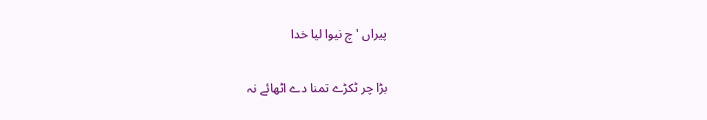پیراں 'چ نیوا لیا خدا

بڑا چر ٹکڑے تمنا دے اٹھائے نہ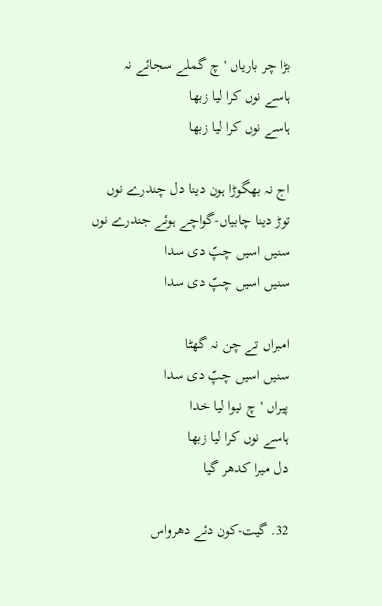بڑا چر باریاں 'چ گملے سجائے نہ
ہاسے نوں کرا لیا زبھا
ہاسے نوں کرا لیا زبھا

اج نہ بھگوڑا ہون دینا دل چندرے نوں
توڑ دینا چابیاں-گواچے ہوئے جندرے نوں
سنیں اسیں چپّ دی سدا
سنیں اسیں چپّ دی سدا

امبراں تے چن نہ گھٹا
سنیں اسیں چپّ دی سدا
پیراں 'چ نیوا لیا خدا
ہاسے نوں کرا لیا زبھا
دل میرا کدھر گیا

32. گیت-کون دئے دھرواس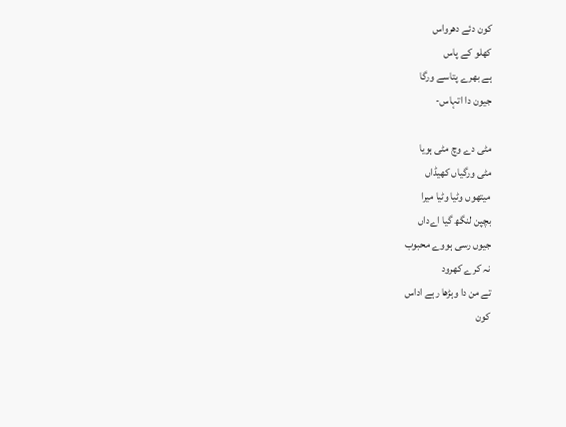کون دئے دھرواس
کھلو کے پاس
ہے بھرے پتاسے ورگا
جیون دا اتہاس-

مٹی دے وچ مٹی ہویا
مٹی ورگیاں کھیڈاں
میتھوں وٹیا وٹیا میرا
بچپن لنگھ گیا اےداں
جیوں رسی ہووے محبوب
نہ کرے کھرود
تے من دا وہڑھا رہے اداس
کون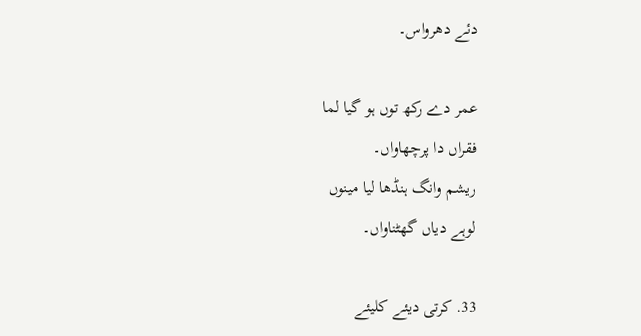دئے دھرواس۔

عمر دے رکھ توں ہو گیا لما
فقراں دا پرچھاواں۔
ریشم وانگ ہنڈھا لیا مینوں
لوہے دیاں گھٹناواں۔

33. کرتی دیئے کلیئے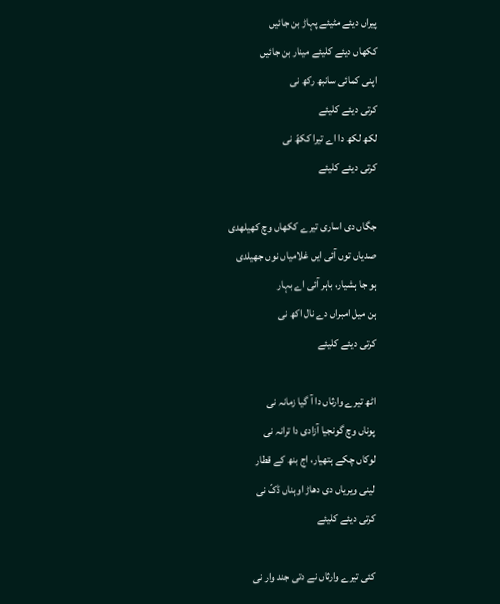پیراں دیئے مٹیئے پہاڑ بن جائیں
ککھاں دیئے کلیئے مینار بن جائیں
اپنی کمائی سانبھ رکھ نی
کرتی دیئے کلیئے
لکھ لکھ دا اے تیرا ککھّ نی
کرتی دیئے کلیئے

جگاں دی اساری تیرے ککھاں وچ کھیلھدی
صدیاں توں آئی ایں غلامیاں نوں جھیلدی
ہو جا ہشیار، باہر آئی اے بہار
ہن میل امبراں دے نال اکھ نی
کرتی دیئے کلیئے

اٹھ تیرے وارثاں دا آ گیا زمانہ نی
پوناں وچ گونجیا آزادی دا ترانہ نی
لوکاں چکے ہتھیار، اج بنھ کے قطار
لینی ویریاں دی دھاڑ اوہناں ڈکّ نی
کرتی دیئے کلیئے

کئی تیرے وارثاں نے دتی جند وار نی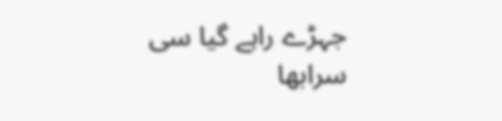جہڑے راہے گیا سی سرابھا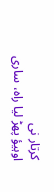کرتار نی
اوہیؤ پھڑ لیا راہ، ساری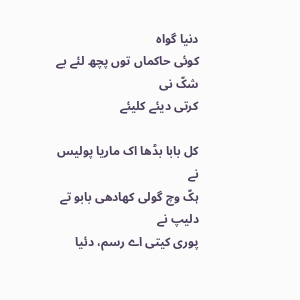دنیا گواہ
کوئی حاکماں توں پچھ لئے بے شکّ نی
کرتی دیئے کلیئے

کل بابا بڈھا اک ماریا پولیس نے
ہکّ وچ گولی کھادھی بابو تے دلیپ نے
پوری کیتی اے رسم، دئیا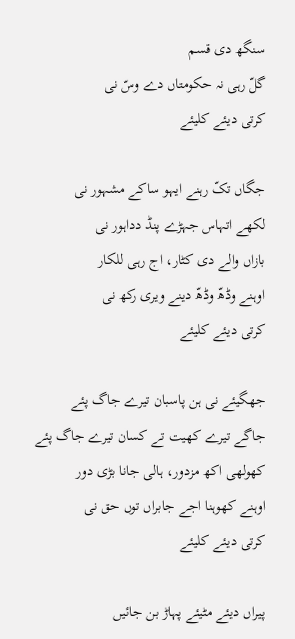سنگھ دی قسم
گلّ رہی نہ حکومتاں دے وسّ نی
کرتی دیئے کلیئے

جگاں تکّ رہنے ایہو ساکے مشہور نی
لکھے اتہاس جہڑے پنڈ دداہور نی
بازاں والے دی کٹار، اج رہی للکار
اوہنے وڈھّ وڈھّ دینے ویری رکھ نی
کرتی دیئے کلیئے

جھگیئے نی ہن پاسبان تیرے جاگ پئے
جاگے تیرے کھیت تے کسان تیرے جاگ پئے
کھولھی اکھ مزدور، ہالی جانا بڑی دور
اوہنے کھوہنا اجے جابراں توں حق نی
کرتی دیئے کلیئے

پیراں دیئے مٹیئے پہاڑ بن جائیں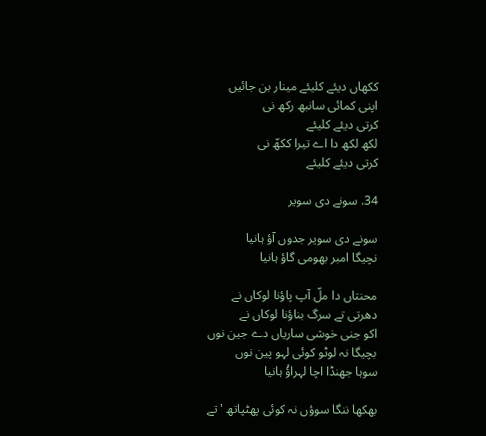ککھاں دیئے کلیئے مینار بن جائیں
اپنی کمائی سانبھ رکھ نی
کرتی دیئے کلیئے
لکھ لکھ دا اے تیرا ککھّ نی
کرتی دیئے کلیئے

34. سونے دی سویر

سونے دی سویر جدوں آؤ ہانیا
نچیگا امبر بھومی گاؤ ہانیا

محنتاں دا ملّ آپ پاؤنا لوکاں نے
دھرتی تے سرگ بناؤنا لوکاں نے
اکو جنی خوشی ساریاں دے جین نوں
بچیگا نہ لوٹو کوئی لہو پین نوں
سوہا جھنڈا اچا لہراؤُ ہانیا

بھکھا ننگا سوؤں نہ کوئی پھٹپاتھ 'تے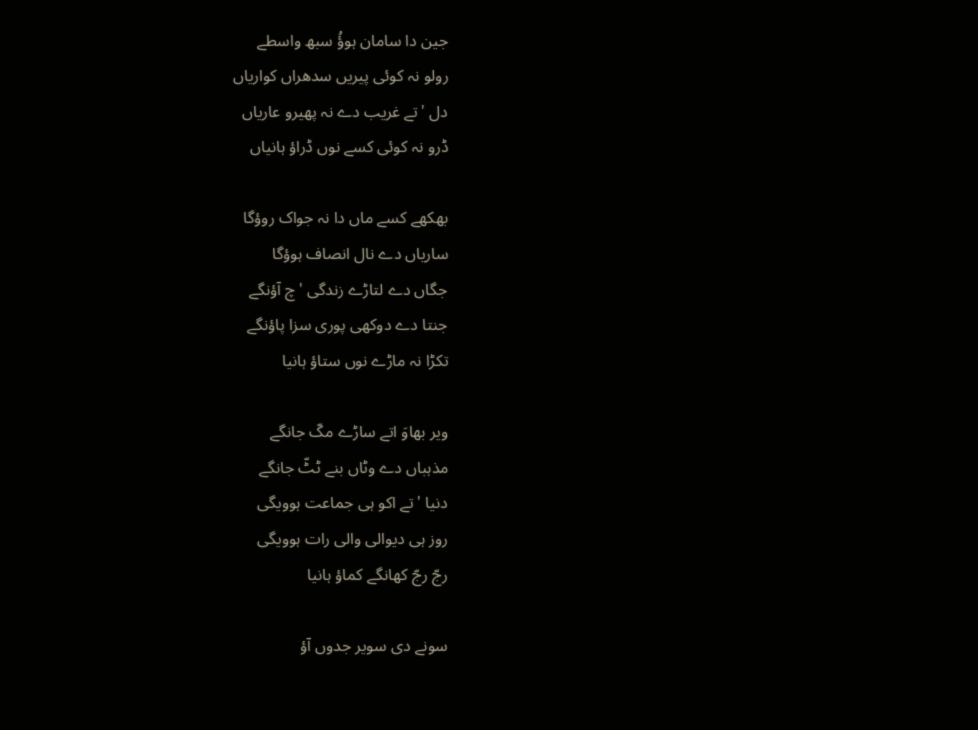جین دا سامان ہوؤُ سبھ واسطے
رولو نہ کوئی پیریں سدھراں کواریاں
دل 'تے غریب دے نہ پھیرو عاریاں
ڈرو نہ کوئی کسے نوں ڈراؤ ہانیاں

بھکھے کسے ماں دا نہ جواک روؤگا
ساریاں دے نال انصاف ہوؤگا
جگاں دے لتاڑے زندگی 'چ آؤنگے
جنتا دے دوکھی پوری سزا پاؤنگے
تکڑا نہ ماڑے نوں ستاؤ ہانیا

ویر بھاوَ اتے ساڑے مکّ جانگے
مذہباں دے وٹاں بنے ٹٹّ جانگے
دنیا 'تے اکو ہی جماعت ہوویگی
روز ہی دیوالی والی رات ہوویگی
رجّ رجّ کھانگے کماؤ ہانیا

سونے دی سویر جدوں آؤ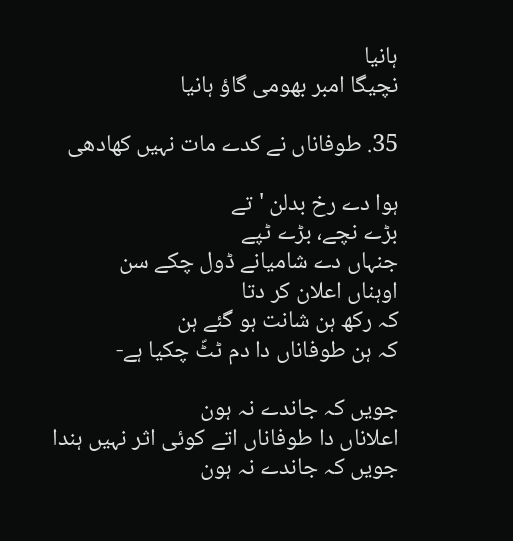ہانیا
نچیگا امبر بھومی گاؤ ہانیا

35. طوفاناں نے کدے مات نہیں کھادھی

ہوا دے رخ بدلن 'تے
بڑے نچے، بڑے ٹپے
جنہاں دے شامیانے ڈول چکے سن
اوہناں اعلان کر دتا
کہ رکھ ہن شانت ہو گئے ہن
کہ ہن طوفاناں دا دم ٹٹّ چکیا ہے-

جویں کہ جاندے نہ ہون
اعلاناں دا طوفاناں اتے کوئی اثر نہیں ہندا
جویں کہ جاندے نہ ہون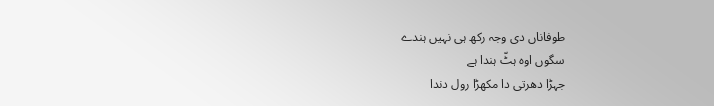طوفاناں دی وجہ رکھ ہی نہیں ہندے
سگوں اوہ ہٹّ ہندا ہے
جہڑا دھرتی دا مکھڑا رول دندا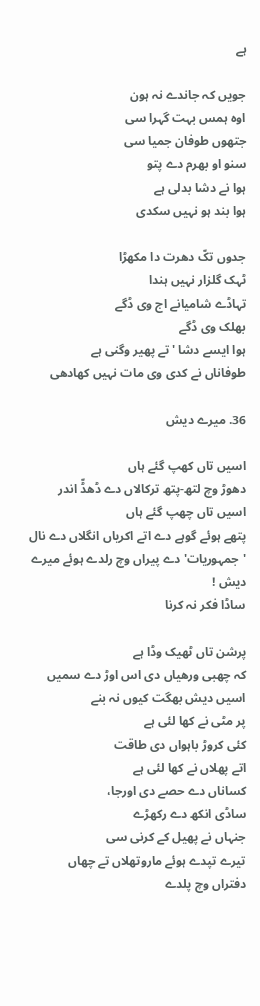ہے

جویں کہ جاندے نہ ہون
اوہ ہمس بہت گہرا سی
جتھوں طوفان جمیا سی
سنو او بھرم دے پتو
ہوا نے دشا بدلی ہے
ہوا بند ہو نہیں سکدی

جدوں تکّ دھرت دا مکھڑا
ٹہک گلزار نہیں ہندا
تہاڈے شامیانے اج وی ڈگے
بھلک وی ڈگے
ہوا ایسے دشا 'تے پھیر وگنی ہے
طوفاناں نے کدی وی مات نہیں کھادھی

36. میرے دیش

اسیں تاں کھپ گئے ہاں
دھوڑ وچ لتھ-پتھ ترکالاں دے ڈھڈّ اندر
اسیں تاں چھپ گئے ہاں
پتھے ہوئے گوہے دے اتے اکریاں انگلاں دے نال
'جمہوریات' دے پیراں وچ رلدے ہوئے میرے دیش !
ساڈا فکر نہ کرنا

پرشن تاں ٹھیک وڈا ہے
کہ چھبی ورھیاں دی اس اوڑ دے سمیں
اسیں دیش بھگت کیوں نہ بنے
پر مٹی نے کھا لئی ہے
کئی کروڑ باہواں دی طاقت
اتے پھلاں نے کھا لئی ہے
کساناں دے حصے دی اورجا،
ساڈی انکھ دے رکھڑے
جنہاں نے پھیل کے کرنی سی
تیرے تپدے ہوئے ماروتھلاں تے چھاں
دفتراں وچ پلدے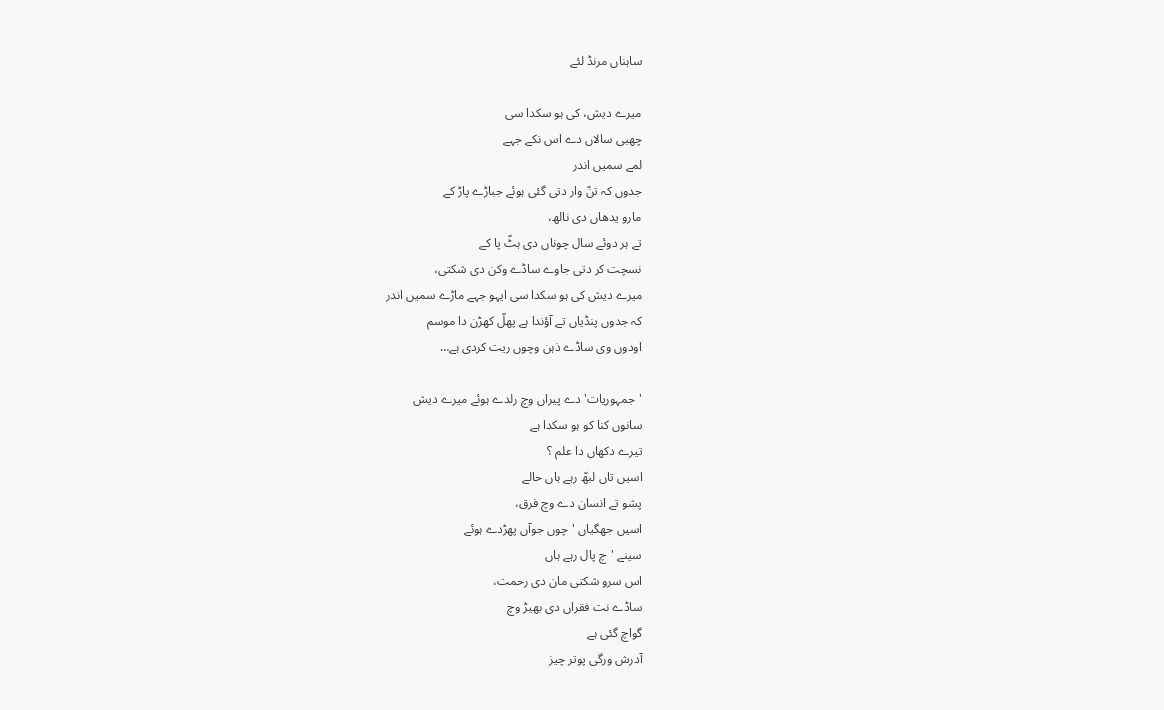ساہناں مرنڈ لئے

میرے دیش، کی ہو سکدا سی
چھبی سالاں دے اس نکے جہے
لمے سمیں اندر
جدوں کہ تنّ وار دتی گئی ہوئے جباڑے پاڑ کے
مارو یدھاں دی نالھ،
تے ہر دوئے سال چوناں دی ہٹّ پا کے
نسچت کر دتی جاوے ساڈے وکن دی شکتی،
میرے دیش کی ہو سکدا سی ایہو جہے ماڑے سمیں اندر
کہ جدوں پنڈیاں تے آؤندا ہے پھلّ کھڑن دا موسم
اودوں وی ساڈے ذہن وچوں ریت کردی ہے…

'جمہوریات' دے پیراں وچ رلدے ہوئے میرے دیش
سانوں کنا کو ہو سکدا ہے
تیرے دکھاں دا علم ؟
اسیں تاں لبھّ رہے ہاں حالے
پشو تے انسان دے وچ فرق،
اسیں جھگیاں 'چوں جوآں پھڑدے ہوئے
سینے 'چ پال رہے ہاں
اس سرو شکتی مان دی رحمت،
ساڈے نت فقراں دی بھیڑ وچ
گواچ گئی ہے
آدرش ورگی پوتر چیز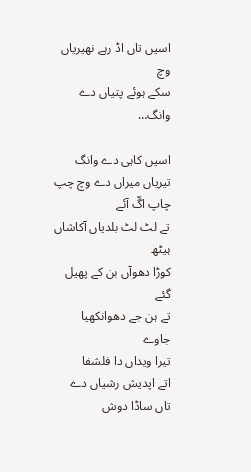اسیں تاں اڈ رہے نھیریاں وچ
سکے ہوئے پتیاں دے وانگ…

اسیں کاہی دے وانگ
تیریاں میراں دے وچ چپ چاپ اگّ آئے
تے لٹ لٹ بلدیاں آکاشاں ہیٹھ
کوڑا دھوآں بن کے پھیل گئے
تے ہن جے دھوانکھیا جاوے
تیرا ویداں دا فلشفا
اتے اپدیش رشیاں دے
تاں ساڈا دوش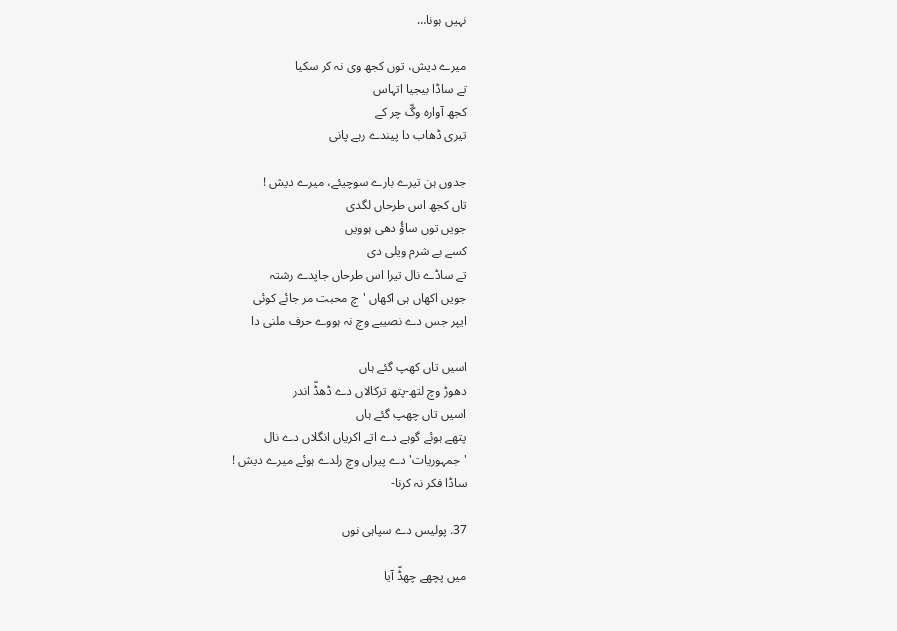نہیں ہونا…

میرے دیش، توں کجھ وی نہ کر سکیا
تے ساڈا بیجیا اتہاس
کجھ آوارہ وگّ چر کے
تیری ڈھاب دا پیندے رہے پانی

جدوں ہن تیرے بارے سوچیئے، میرے دیش !
تاں کجھ اس طرحاں لگدی
جویں توں ساؤُ دھی ہوویں
کسے بے شرم ویلی دی
تے ساڈے نال تیرا اس طرحاں جاپدے رشتہ
جویں اکھاں ہی اکھاں 'چ محبت مر جائے کوئی
ایپر جس دے نصیبے وچ نہ ہووے حرف ملنی دا

اسیں تاں کھپ گئے ہاں
دھوڑ وچ لتھ-پتھ ترکالاں دے ڈھڈّ اندر
اسیں تاں چھپ گئے ہاں
پتھے ہوئے گوہے دے اتے اکریاں انگلاں دے نال
'جمہوریات' دے پیراں وچ رلدے ہوئے میرے دیش !
ساڈا فکر نہ کرنا-

37. پولیس دے سپاہی نوں

میں پچھے چھڈّ آیا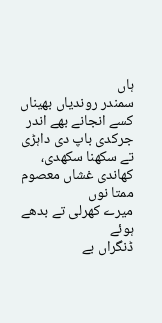ہاں
سمندر روندیاں بھیناں
کسے انجانے بھے اندر
جرکدی باپ دی داہڑی
تے سکھنا سکھدی،
کھاندی غشاں معصوم ممتا نوں
میرے کھرلی تے بدھے ہوئے
ڈنگراں بے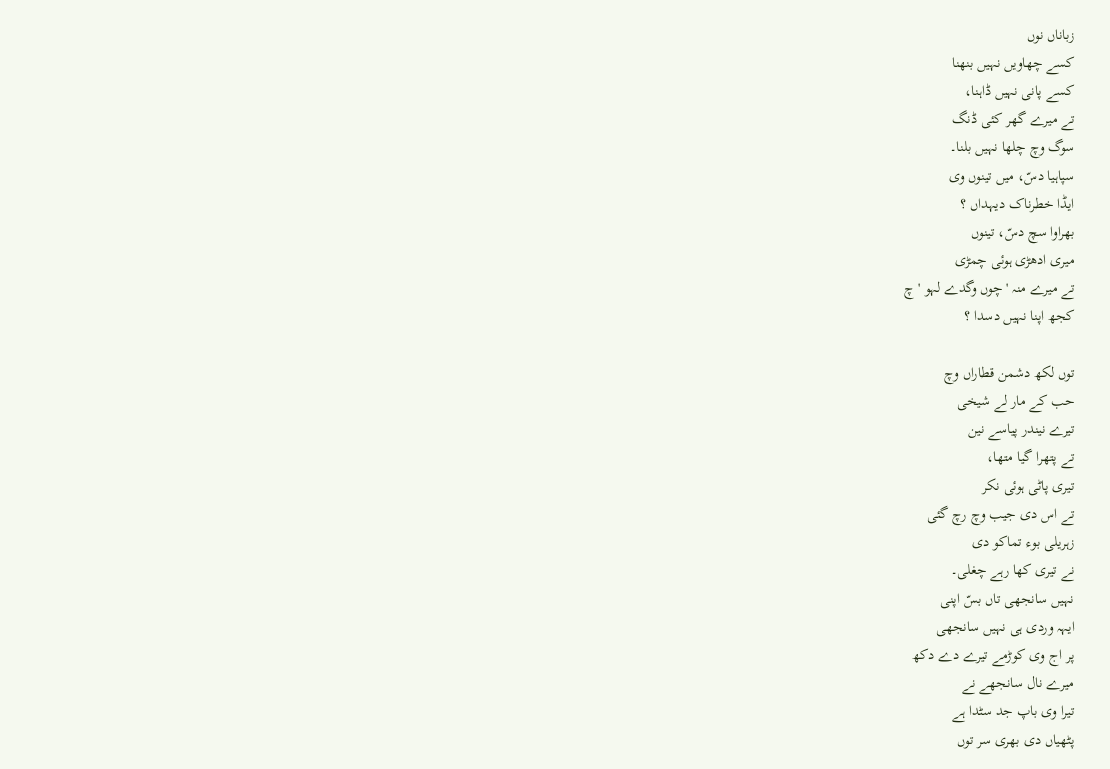زباناں نوں
کسے چھاویں نہیں بنھنا
کسے پانی نہیں ڈاہنا،
تے میرے گھر کئی ڈنگ
سوگ وچ چلھا نہیں بلنا۔
سپاہیا دسّ، میں تینوں وی
ایڈا خطرناک دیہداں ؟
بھراوا سچ دسّ، تینوں
میری ادھڑی ہوئی چمڑی
تے میرے منہ 'چوں وگدے لہو 'چ
کجھ اپنا نہیں دسدا ؟

توں لکھ دشمن قطاراں وچ
حب کے مار لے شیخی
تیرے نیندر پیاسے نین
تے پتھرا گیا متھا،
تیری پاٹی ہوئی نکر
تے اس دی جیب وچ رچ گئی
زہریلی بوء تماکو دی
نے تیری کھا رہے چغلی۔
نہیں سانجھی تاں بسّ اپنی
ایہہ وردی ہی نہیں سانجھی
پر اج وی کوڑمے تیرے دے دکھ
میرے نال سانجھے نے
تیرا وی باپ جد سٹدا ہے
پٹھیاں دی بھری سر توں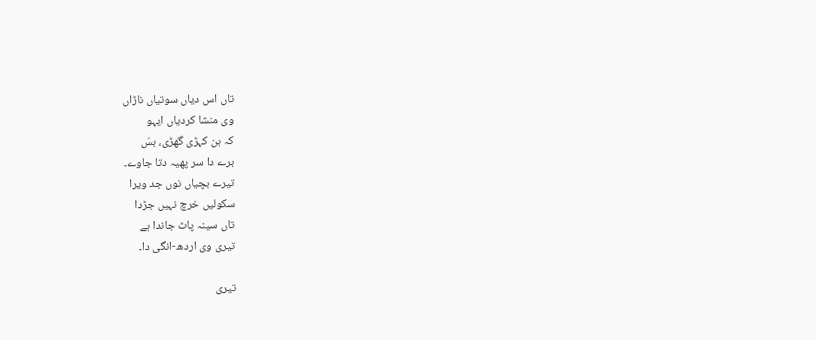تاں اس دیاں سوتیاں ناڑاں
وی منشا کردیاں ایہو
کہ ہن کہڑی گھڑی، بسّ
برے دا سر پھیہ دتا جاوے۔
تیرے بچیاں نوں جد ویرا
سکولیں خرچ نہیں جڑدا
تاں سینہ پاٹ جاندا ہے
تیری وی اردھ-انگی دا۔

تیری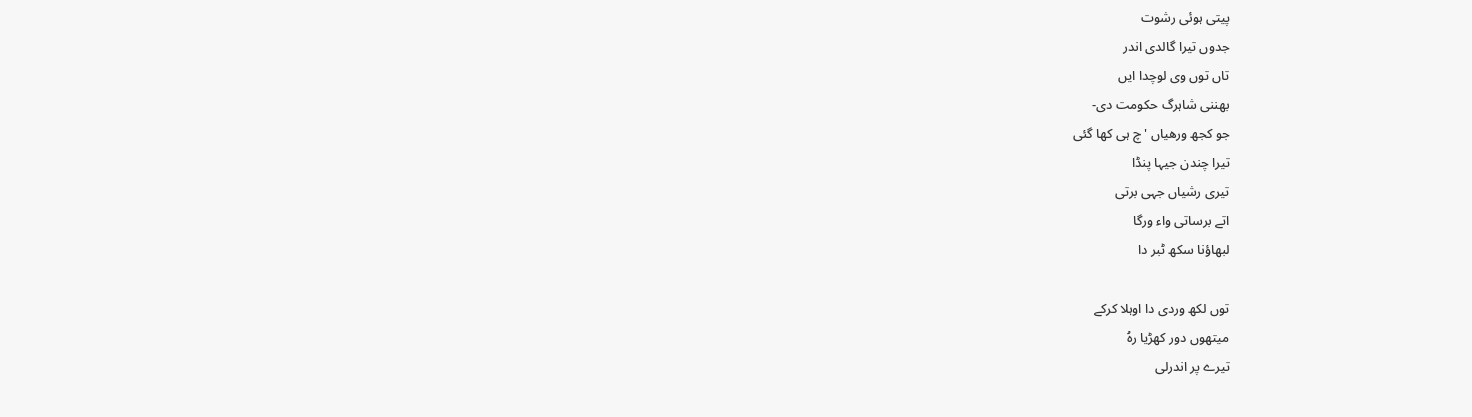پیتی ہوئی رشوت
جدوں تیرا گالدی اندر
تاں توں وی لوچدا ایں
بھننی شاہرگ حکومت دی-
جو کجھ ورھیاں 'چ ہی کھا گئی
تیرا چندن جیہا پنڈا
تیری رشیاں جہی برتی
اتے برساتی واء ورگا
لبھاؤنا سکھ ٹبر دا

توں لکھ وردی دا اوہلا کرکے
میتھوں دور کھڑیا رہُ
تیرے پر اندرلی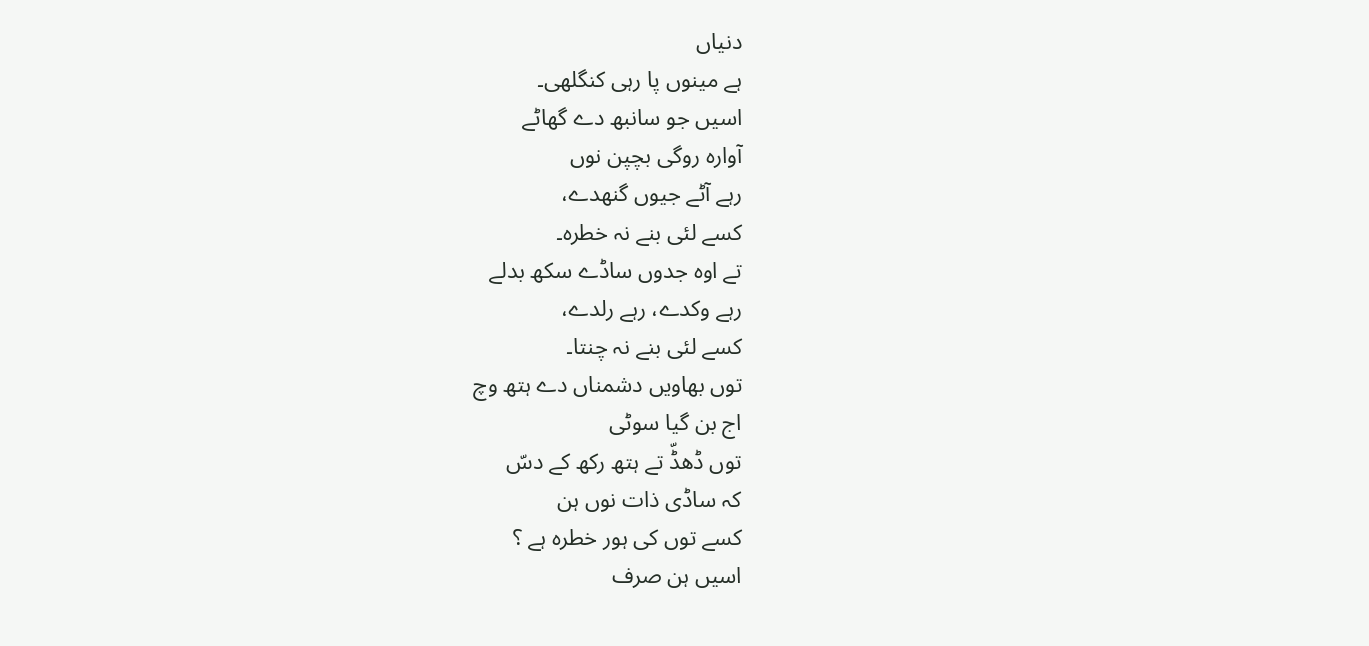دنیاں
ہے مینوں پا رہی کنگلھی۔
اسیں جو سانبھ دے گھاٹے
آوارہ روگی بچپن نوں
رہے آٹے جیوں گنھدے،
کسے لئی بنے نہ خطرہ۔
تے اوہ جدوں ساڈے سکھ بدلے
رہے وکدے، رہے رلدے،
کسے لئی بنے نہ چنتا۔
توں بھاویں دشمناں دے ہتھ وچ
اج بن گیا سوٹی
توں ڈھڈّ تے ہتھ رکھ کے دسّ
کہ ساڈی ذات نوں ہن
کسے توں کی ہور خطرہ ہے ؟
اسیں ہن صرف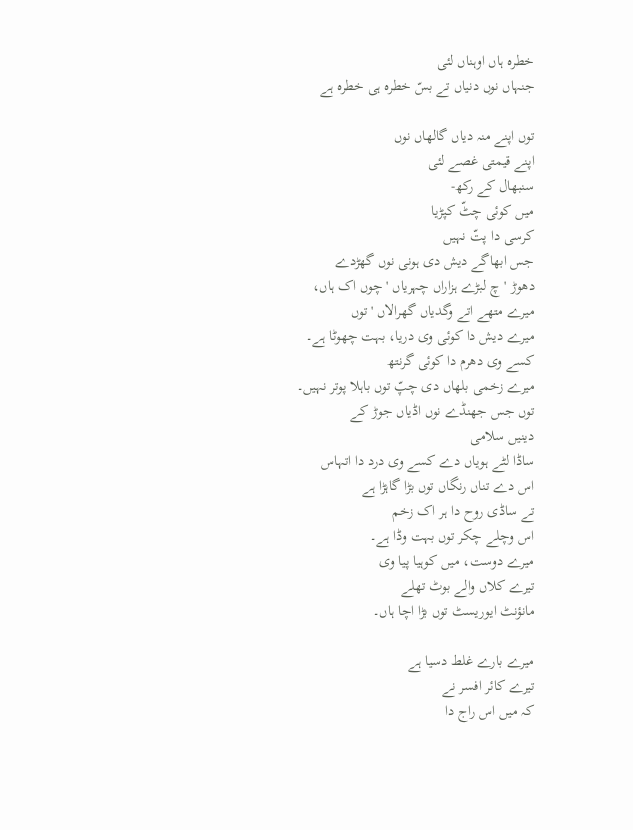خطرہ ہاں اوہناں لئی
جنہاں نوں دنیاں تے بسّ خطرہ ہی خطرہ ہے

توں اپنے منہ دیاں گالھاں نوں
اپنے قیمتی غصے لئی
سنبھال کے رکھ-
میں کوئی چٹّ کپڑیا
کرسی دا پتّ نہیں
جس ابھاگے دیش دی ہونی نوں گھڑدے
دھوڑ 'چ لبڑے ہزاراں چہریاں 'چوں اک ہاں،
میرے متھے اتے وگدیاں گھرالاں 'توں
میرے دیش دا کوئی وی دریا، بہت چھوٹا ہے۔
کسے وی دھرم دا کوئی گرنتھ
میرے زخمی بلھاں دی چپّ توں باہلا پوتر نہیں۔
توں جس جھنڈے نوں اڈیاں جوڑ کے
دینیں سلامی
ساڈا لٹے ہویاں دے کسے وی درد دا اتہاس
اس دے تناں رنگاں توں بڑا گاہڑا ہے
تے ساڈی روح دا ہر اک زخم
اس وچلے چکر توں بہت وڈا ہے۔
میرے دوست، میں کوہیا پیا وی
تیرے کلاں والے بوٹ تھلے
مانؤنٹ ایوریسٹ توں بڑا اچا ہاں۔

میرے بارے غلط دسیا ہے
تیرے کائر افسر نے
کہ میں اس راج دا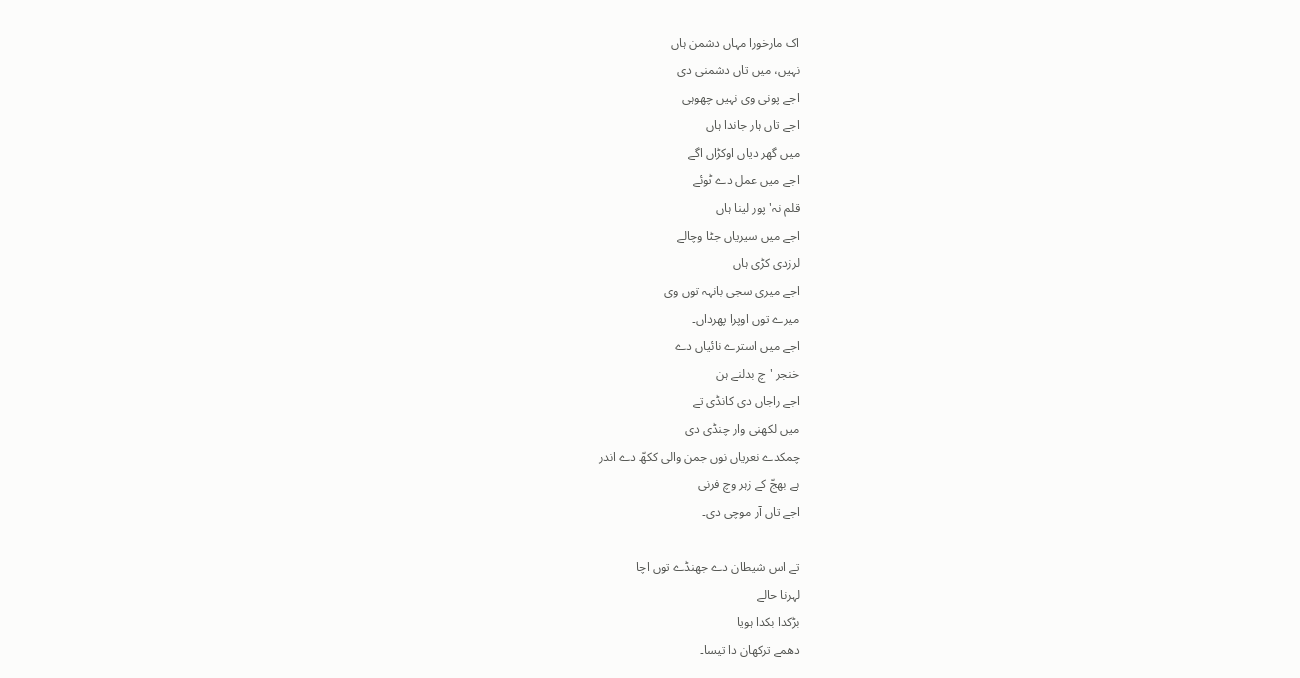اک مارخورا مہاں دشمن ہاں
نہیں، میں تاں دشمنی دی
اجے پونی وی نہیں چھوہی
اجے تاں ہار جاندا ہاں
میں گھر دیاں اوکڑاں اگے
اجے میں عمل دے ٹوئے
قلم نہ' پور لینا ہاں
اجے میں سیریاں جٹا وچالے
لرزدی کڑی ہاں
اجے میری سجی بانہہ توں وی
میرے توں اوپرا پھرداں۔
اجے میں استرے نائیاں دے
خنجر 'چ بدلنے ہن
اجے راجاں دی کانڈی تے
میں لکھنی وار چنڈی دی
چمکدے نعریاں نوں جمن والی ککھّ دے اندر
ہے بھجّ کے زہر وچ فرنی
اجے تاں آر موچی دی۔

تے اس شیطان دے جھنڈے توں اچا
لہرنا حالے
بڑکدا بکدا ہویا
دھمے ترکھان دا تیسا۔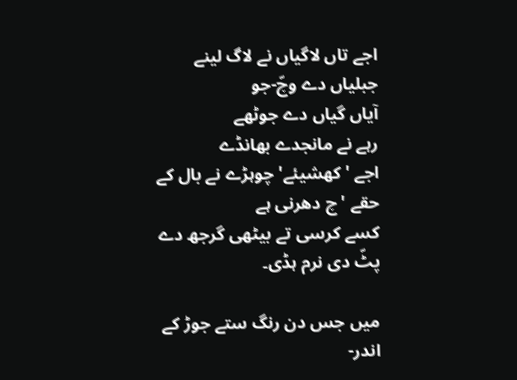اجے تاں لاگیاں نے لاگ لینے
جبلیاں دے وچّ-جو
آیاں گیاں دے جوٹھے
رہے نے مانجدے بھانڈے
اجے 'کھشیئے' چوہڑے نے بال کے
حقے 'چ دھرنی ہے
کسے کرسی تے بیٹھی گرجھ دے
پٹّ دی نرم ہڈی۔

میں جس دن رنگ ستے جوڑ کے
اندر-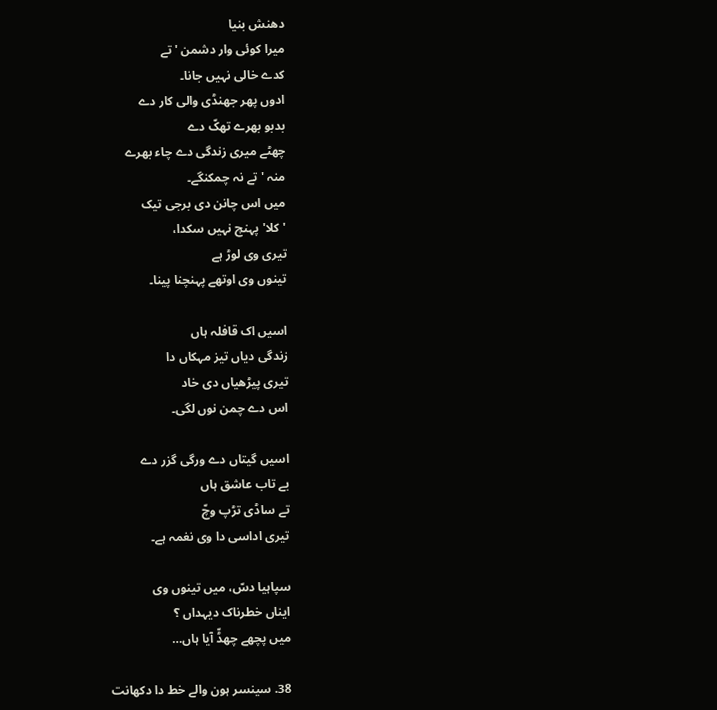دھنش بنیا
میرا کوئی وار دشمن 'تے
کدے خالی نہیں جانا۔
ادوں پھر جھنڈی والی کار دے
بدبو بھرے تھکّ دے
چھٹے میری زندگی دے چاء بھرے
منہ 'تے نہ چمکنگے۔
میں اس چانن دی برجی تیک
'کلا' پہنچ نہیں سکدا،
تیری وی لوڑ ہے
تینوں وی اوتھے پہنچنا پینا۔

اسیں اک قافلہ ہاں
زندگی دیاں تیز مہکاں دا
تیری پیڑھیاں دی خاد
اس دے چمن نوں لگی۔

اسیں گیتاں دے ورگی گزر دے
بے تاب عاشق ہاں
تے ساڈی تڑپ وچّ
تیری اداسی دا وی نغمہ ہے۔

سپاہیا دسّ، میں تینوں وی
ایناں خطرناک دیہداں ؟
میں پچھے چھڈّ آیا ہاں…

38. سینسر ہون والے خط دا دکھانت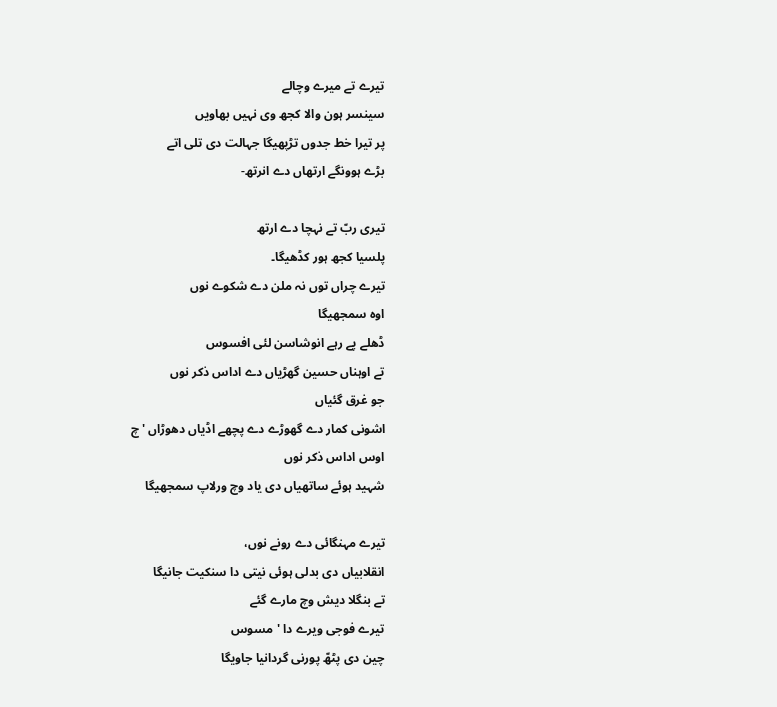تیرے تے میرے وچالے
سینسر ہون والا کجھ وی نہیں بھاویں
پر تیرا خط جدوں تڑپھیگا جہالت دی تلی اتے
بڑے ہوونگے ارتھاں دے انرتھ-

تیری ربّ تے نہچا دے ارتھ
پلسیا کجھ ہور کڈھیگا۔
تیرے چراں توں نہ ملن دے شکوے نوں
اوہ سمجھیگا
ڈھلے پے رہے انوشاسن لئی افسوس
تے اوہناں حسین گھڑیاں دے اداس ذکر نوں
جو غرق گئیاں
اشونی کمار دے گھوڑے دے پچھے اڈیاں دھوڑاں 'چ
اوس اداس ذکر نوں
شہید ہوئے ساتھیاں دی یاد وچ ورلاپ سمجھیگا

تیرے مہنگائی دے رونے نوں،
انقلابیاں دی بدلی ہوئی نیتی دا سنکیت جانیگا
تے بنگلا دیش وچ مارے گئے
تیرے فوجی ویرے دا 'مسوس
چین دی پٹھّ پورنی گردانیا جاویگا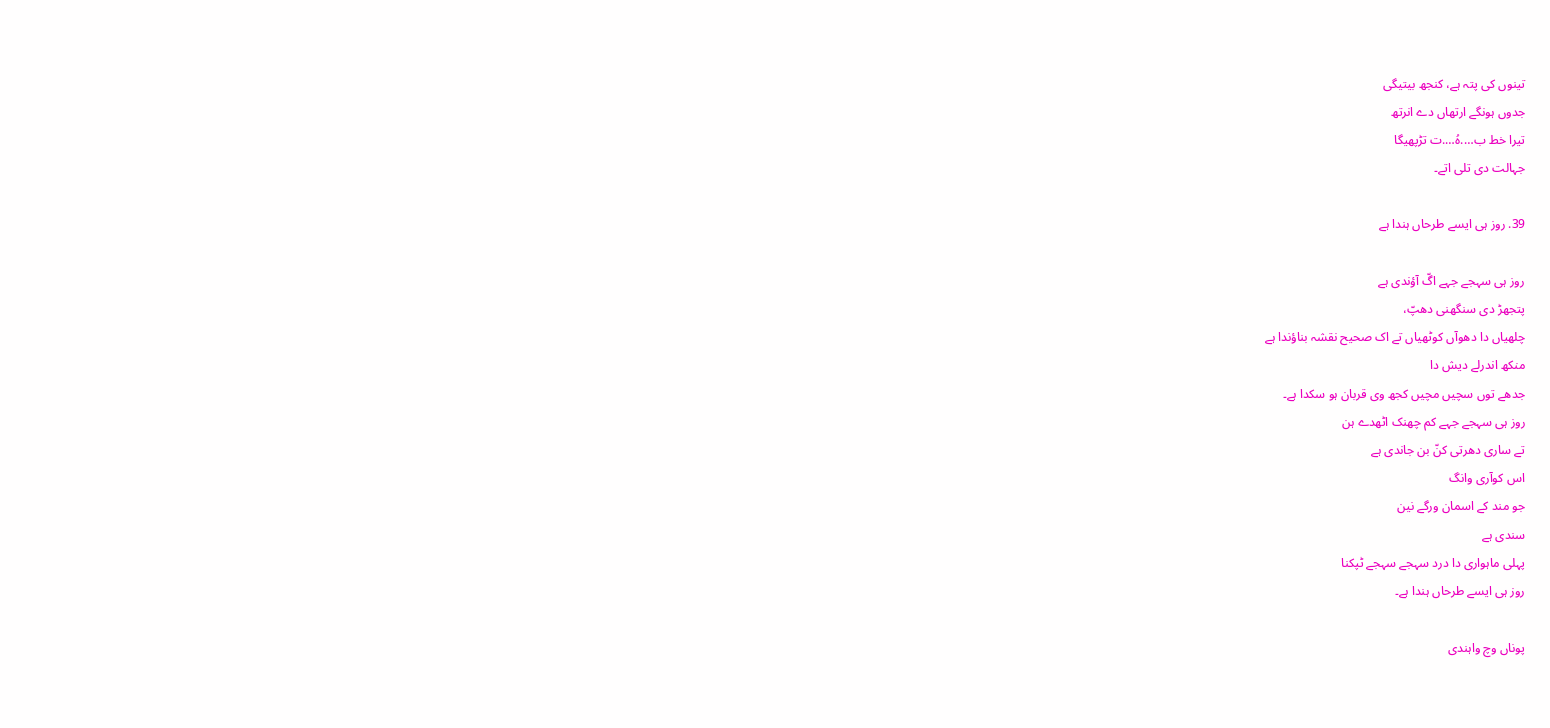تینوں کی پتہ ہے، کنجھ بیتیگی
جدوں ہونگے ارتھاں دے انرتھ
تیرا خط ب….ہُ….ت تڑپھیگا
جہالت دی تلی اتے۔

39. روز ہی ایسے طرحاں ہندا ہے

روز ہی سہجے جہے اگّ آؤندی ہے
پتجھڑ دی سنگھنی دھپّ،
چلھیاں دا دھوآں کوٹھیاں تے اک صحیح نقشہ بناؤندا ہے
منکھ اندرلے دیش دا
جدھے توں سچیں مچیں کجھ وی قربان ہو سکدا ہے۔
روز ہی سہجے جہے کم چھنک اٹھدے ہن
تے ساری دھرتی کنّ بن جاندی ہے
اس کوآری وانگ
جو مند کے اسمان ورگے نین
سندی ہے
پہلی ماہواری دا درد سہجے سہجے ٹپکنا
روز ہی ایسے طرحاں ہندا ہے۔

پوناں وچ واہندی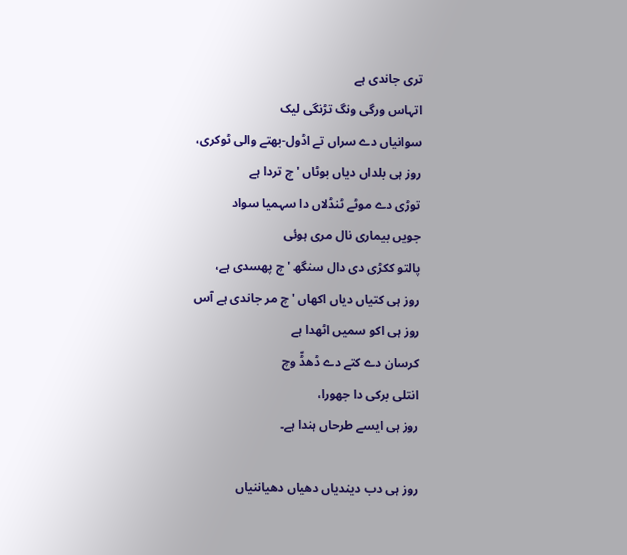تری جاندی ہے
اتہاس ورگی ونگ تڑنگی لیک
سوانیاں دے سراں تے اڈول-بھتے والی ٹوکری،
روز ہی بلداں دیاں بوٹاں 'چ تردا ہے
توڑی دے موٹے ٹنڈلاں دا سہمیا سواد
جویں بیماری نال مری ہوئی
پالتو ککڑی دی دال سنگھ 'چ پھسدی ہے،
روز ہی کتیاں دیاں اکھاں 'چ مر جاندی ہے آس
روز ہی اکو سمیں اٹھدا ہے
کرسان دے کتے دے ڈھڈّ وچ
انتلی برکی دا جھورا،
روز ہی ایسے طرحاں ہندا ہے۔

روز ہی دب دیندیاں دھیاں دھیاننیاں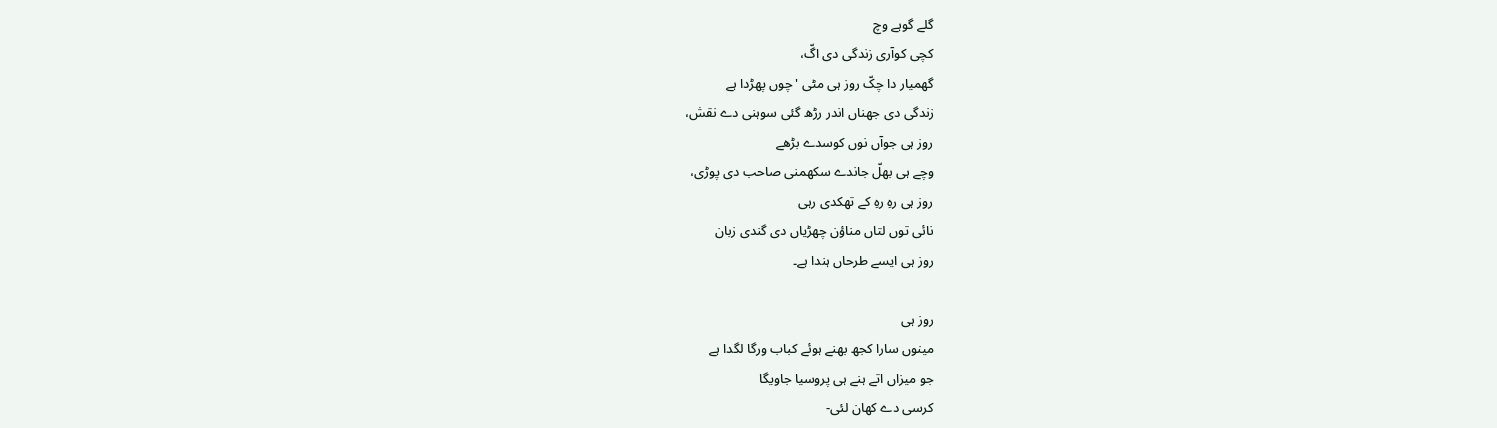گلے گوہے وچ
کچی کوآری زندگی دی اگّ،
گھمیار دا چکّ روز ہی مٹی 'چوں پھڑدا ہے
زندگی دی جھناں اندر رڑھ گئی سوہنی دے نقش،
روز ہی جوآں نوں کوسدے بڑھے
وچے ہی بھلّ جاندے سکھمنی صاحب دی پوڑی،
روز ہی رہِ رہِ کے تھکدی رہی
نائی توں لتاں مناؤن چھڑیاں دی گندی زبان
روز ہی ایسے طرحاں ہندا ہے۔

روز ہی
مینوں سارا کجھ بھنے ہوئے کباب ورگا لگدا ہے
جو میزاں اتے ہنے ہی پروسیا جاویگا
کرسی دے کھان لئی-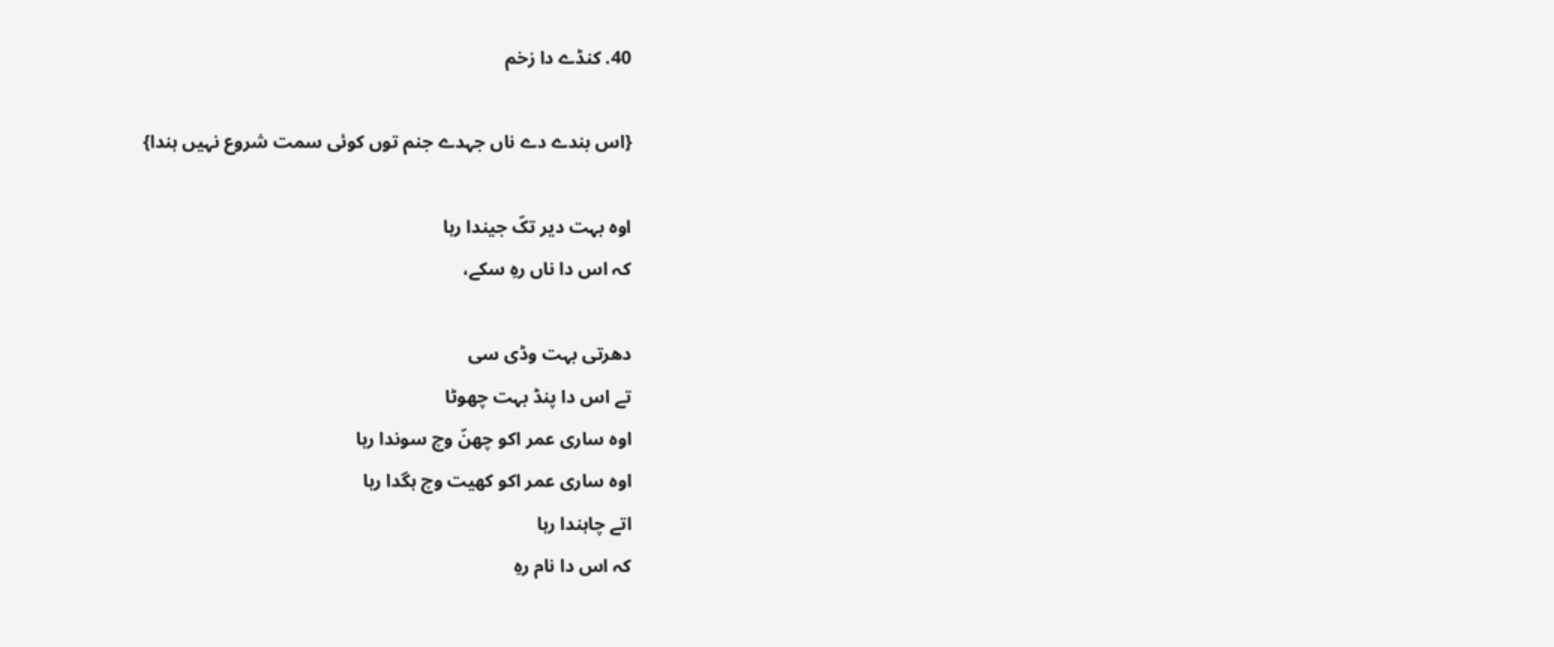40. کنڈے دا زخم

{اس بندے دے ناں جہدے جنم توں کوئی سمت شروع نہیں ہندا}

اوہ بہت دیر تکّ جیندا رہا
کہ اس دا ناں رہِ سکے،

دھرتی بہت وڈی سی
تے اس دا پنڈ بہت چھوٹا
اوہ ساری عمر اکو چھنّ وچ سوندا رہا
اوہ ساری عمر اکو کھیت وچ ہگدا رہا
اتے چاہندا رہا
کہ اس دا نام رہِ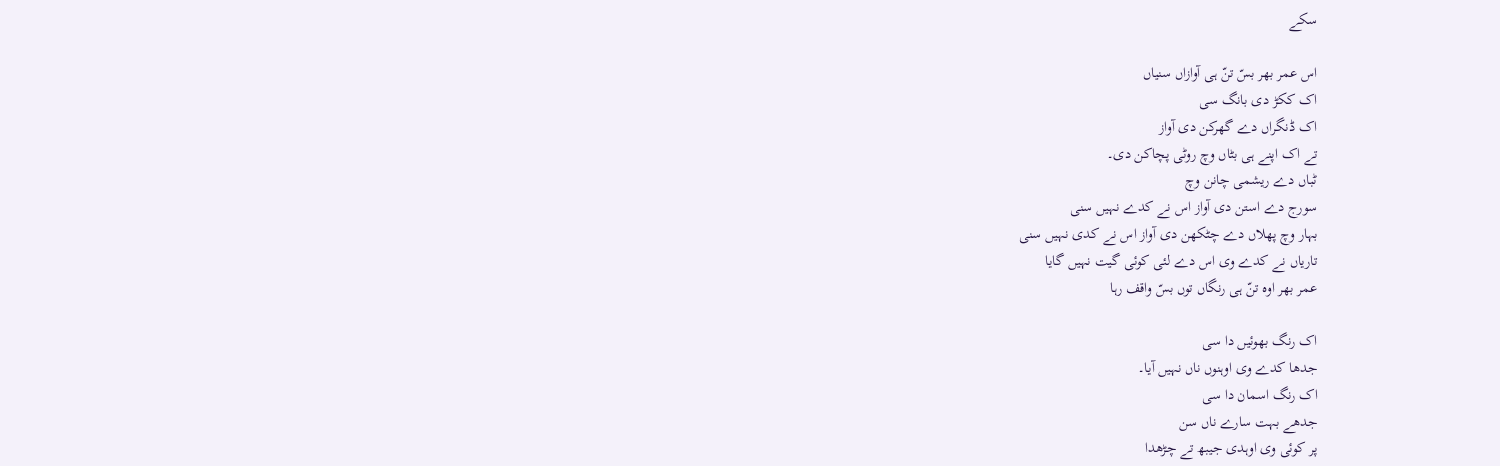سکے

اس عمر بھر بسّ تنّ ہی آوازاں سنیاں
اک ککڑ دی بانگ سی
اک ڈنگراں دے گھرکن دی آواز
تے اک اپنے ہی بٹاں وچ روٹی پچاکن دی۔
ٹباں دے ریشمی چانن وچ
سورج دے استن دی آواز اس نے کدے نہیں سنی
بہار وچ پھلاں دے چٹکھن دی آواز اس نے کدی نہیں سنی
تاریاں نے کدے وی اس دے لئی کوئی گیت نہیں گایا
عمر بھر اوہ تنّ ہی رنگاں توں بسّ واقف رہا

اک رنگ بھوئیں دا سی
جدھا کدے وی اوہنوں ناں نہیں آیا۔
اک رنگ اسمان دا سی
جدھے بہت سارے ناں سن
پر کوئی وی اوہدی جیبھ تے چڑھدا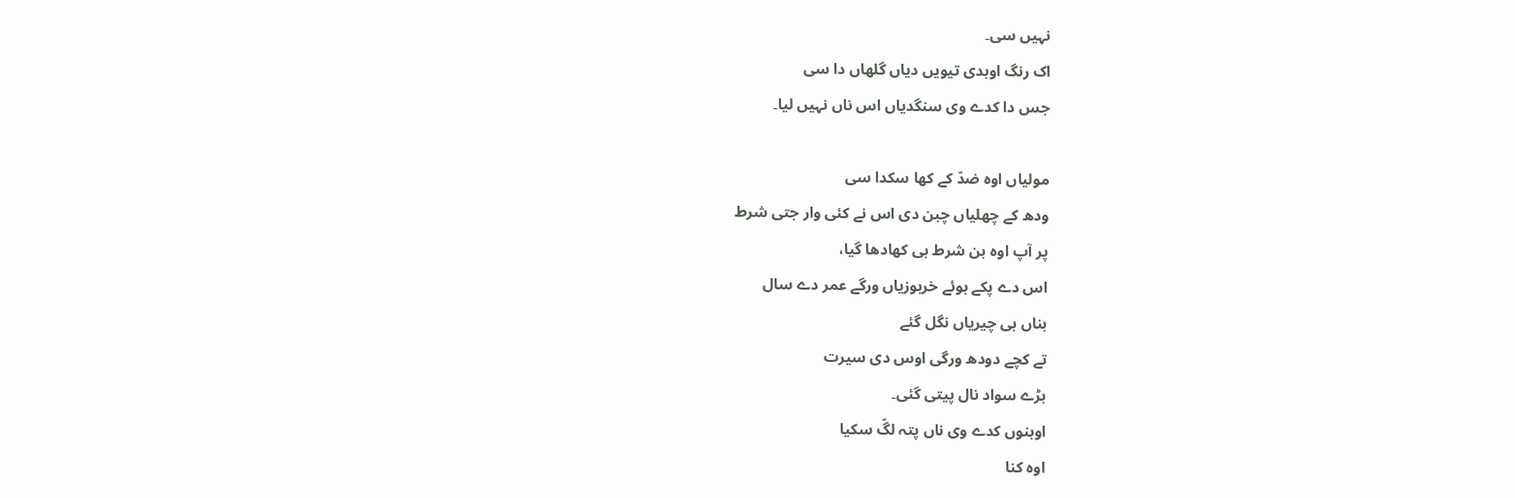نہیں سی۔
اک رنگ اوہدی تیویں دیاں گلھاں دا سی
جس دا کدے وی سنگدیاں اس ناں نہیں لیا۔

مولیاں اوہ ضدّ کے کھا سکدا سی
ودھ کے چھلیاں چبن دی اس نے کئی وار جتی شرط
پر آپ اوہ بن شرط ہی کھادھا گیا،
اس دے پکے ہوئے خربوزیاں ورگے عمر دے سال
بناں ہی چیریاں نگل گئے
تے کچے دودھ ورگی اوس دی سیرت
بڑے سواد نال پیتی گئی۔
اوہنوں کدے وی ناں پتہ لگّ سکیا
اوہ کنا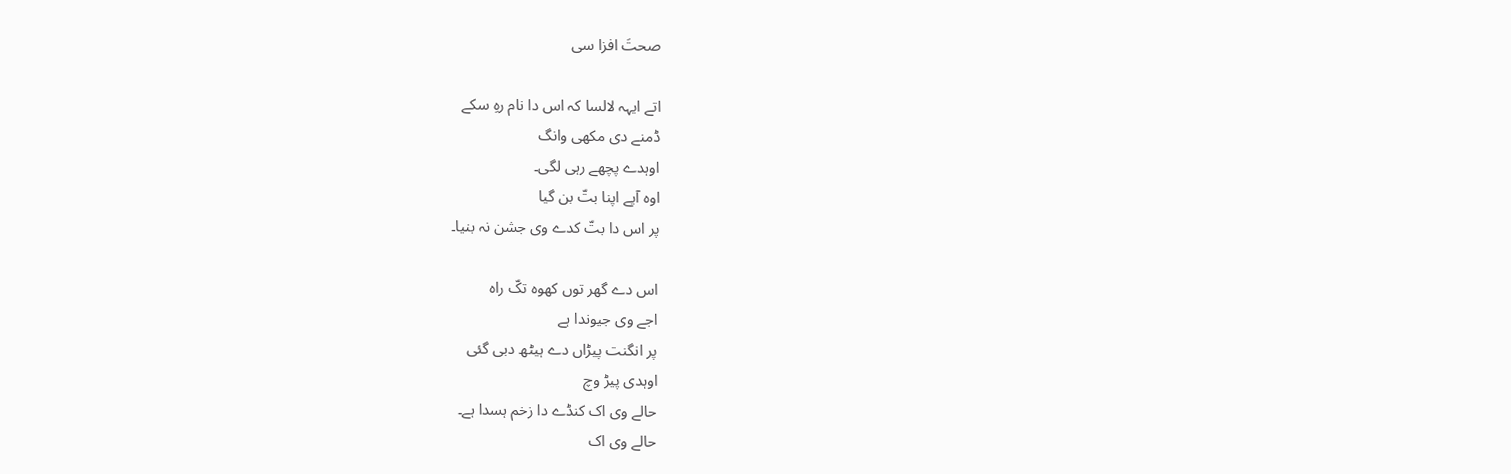صحتَ افزا سی

اتے ایہہ لالسا کہ اس دا نام رہِ سکے
ڈمنے دی مکھی وانگ
اوہدے پچھے رہی لگی۔
اوہ آپے اپنا بتّ بن گیا
پر اس دا بتّ کدے وی جشن نہ بنیا۔

اس دے گھر توں کھوہ تکّ راہ
اجے وی جیوندا ہے
پر انگنت پیڑاں دے ہیٹھ دبی گئی
اوہدی پیڑ وچ
حالے وی اک کنڈے دا زخم ہسدا ہے۔
حالے وی اک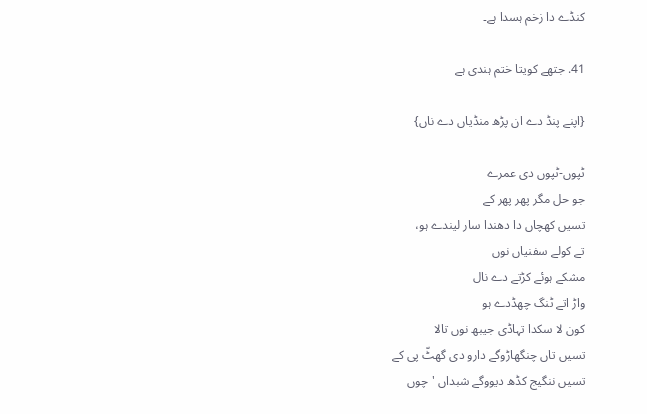کنڈے دا زخم ہسدا ہے۔

41. جتھے کویتا ختم ہندی ہے

{اپنے پنڈ دے ان پڑھ منڈیاں دے ناں}

ٹپوں-ٹپوں دی عمرے
جو حل مگر پھر پھر کے
تسیں کھچاں دا دھندا سار لیندے ہو،
تے کولے سفنیاں نوں
مشکے ہوئے کڑتے دے نال
واڑ اتے ٹنگ چھڈدے ہو
کون لا سکدا تہاڈی جیبھ نوں تالا
تسیں تاں چنگھاڑوگے دارو دی گھٹّ پی کے
تسیں ننگیج کڈھ دیووگے شبداں 'چوں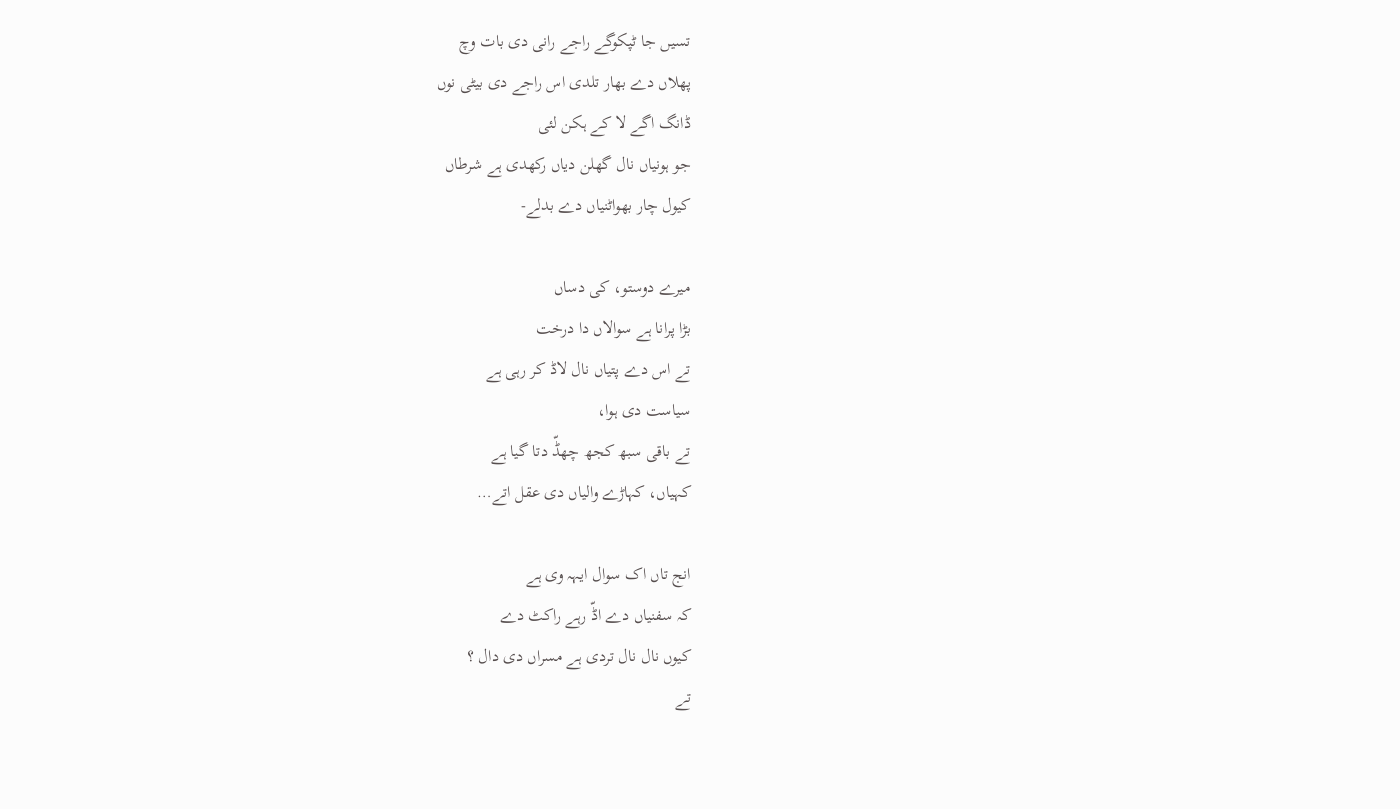تسیں جا ٹپکوگے راجے رانی دی بات وچ
پھلاں دے بھار تلدی اس راجے دی بیٹی نوں
ڈانگ اگے لا کے ہکن لئی
جو ہونیاں نال گھلن دیاں رکھدی ہے شرطاں
کیول چار بھواٹنیاں دے بدلے-

میرے دوستو، کی دساں
بڑا پرانا ہے سوالاں دا درخت
تے اس دے پتیاں نال لاڈ کر رہی ہے
سیاست دی ہوا،
تے باقی سبھ کجھ چھڈّ دتا گیا ہے
کہیاں، کہاڑے والیاں دی عقل اتے…

انج تاں اک سوال ایہہ وی ہے
کہ سفنیاں دے اڈّ رہے راکٹ دے
کیوں نال نال تردی ہے مسراں دی دال ؟
تے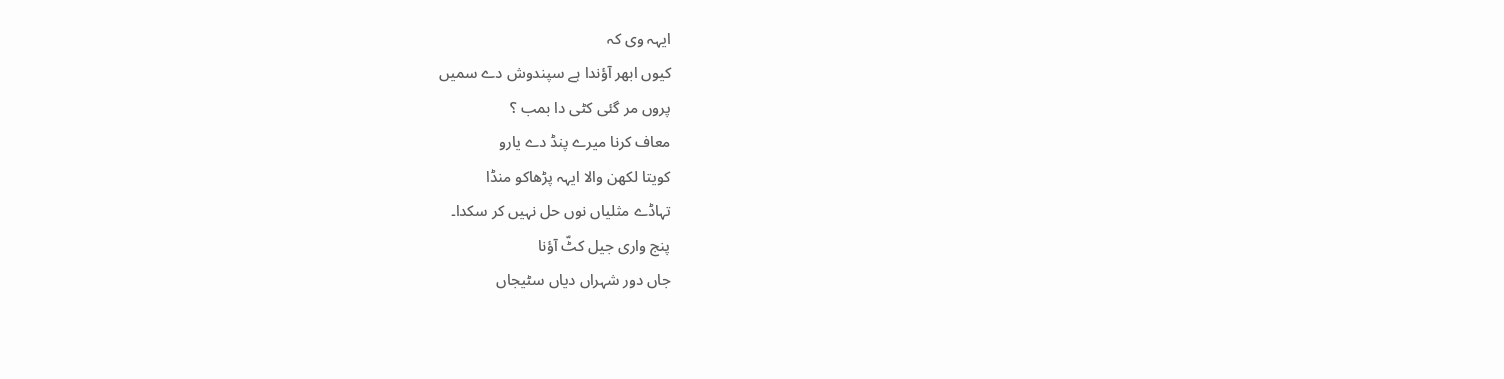ایہہ وی کہ
کیوں ابھر آؤندا ہے سپندوش دے سمیں
پروں مر گئی کٹی دا بمب ؟
معاف کرنا میرے پنڈ دے یارو
کویتا لکھن والا ایہہ پڑھاکو منڈا
تہاڈے مثلیاں نوں حل نہیں کر سکدا۔
پنج واری جیل کٹّ آؤنا
جاں دور شہراں دیاں سٹیجاں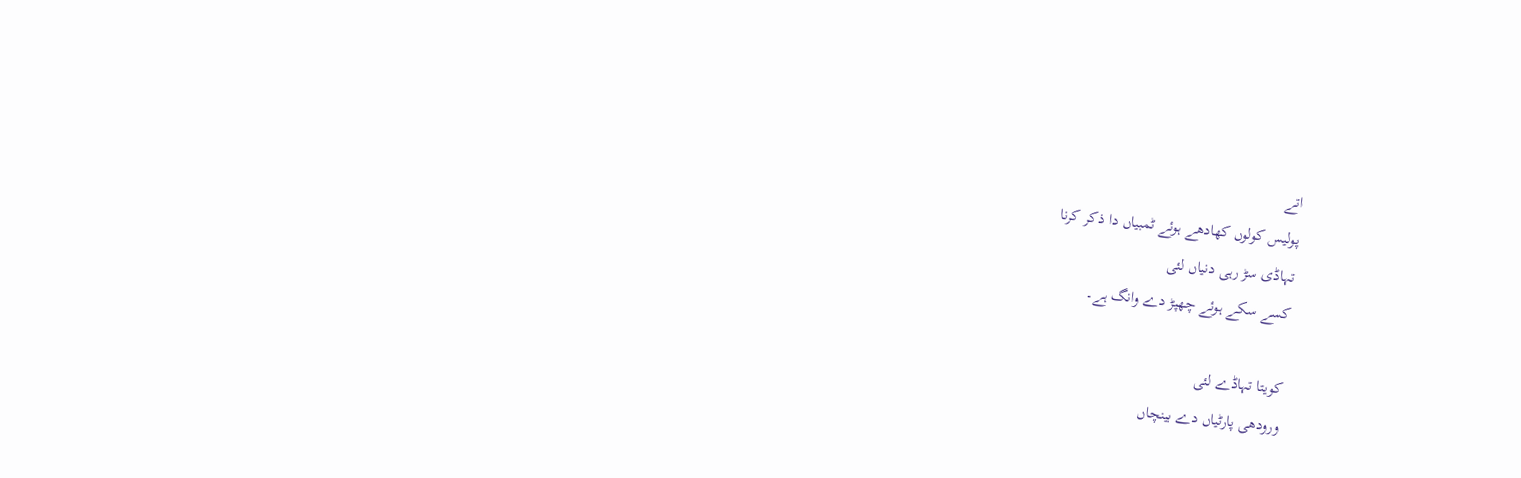اتے
پولیس کولوں کھادھے ہوئے ٹمبیاں دا ذکر کرنا
تہاڈی سڑ رہی دنیاں لئی
کسے سکے ہوئے چھپڑ دے وانگ ہے۔

کویتا تہاڈے لئی
ورودھی پارٹیاں دے بینچاں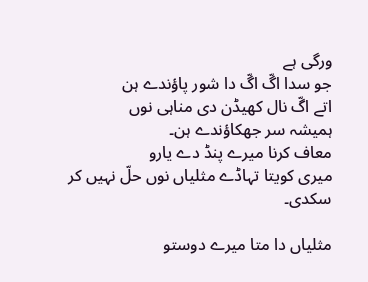ورگی ہے
جو سدا اگّ اگّ دا شور پاؤندے ہن
اتے اگّ نال کھیڈن دی مناہی نوں
ہمیشہ سر جھکاؤندے ہن۔
معاف کرنا میرے پنڈ دے یارو
میری کویتا تہاڈے مثلیاں نوں حلّ نہیں کر سکدی۔

مثلیاں دا متا میرے دوستو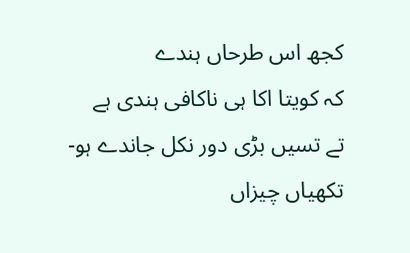کجھ اس طرحاں ہندے
کہ کویتا اکا ہی ناکافی ہندی ہے
تے تسیں بڑی دور نکل جاندے ہو-
تکھیاں چیزاں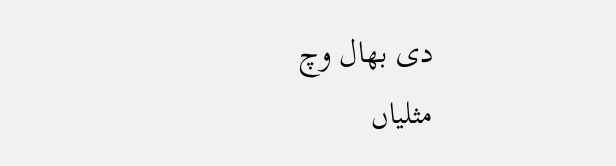دی بھال وچ
مثلیاں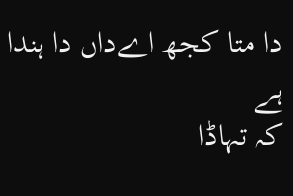دا متا کجھ اےداں دا ہندا ہے
کہ تہاڈا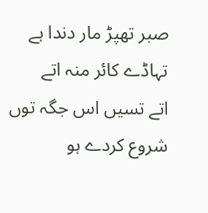صبر تھپڑ مار دندا ہے
تہاڈے کائر منہ اتے
اتے تسیں اس جگہ توں شروع کردے ہو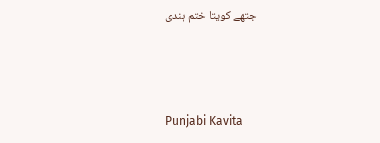جتھے کویتا ختم ہندی



Punjabi Kavita